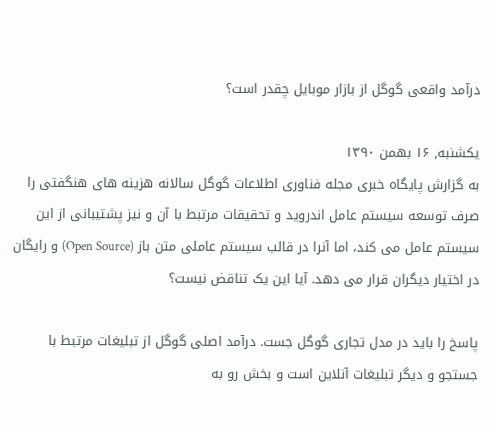درآمد واقعی گوگل از بازار موبایل چقدر است؟

یکشنبه, ۱۶ بهمن ۱۳۹۰
به گزارش پایگاه خبری مجله فناوری اطلاعات گوگل سالانه هزینه های هنگفتی را صرف توسعه سیستم عامل اندروید و تحقیقات مرتبط با آن و نیز پشتیبانی از این سیستم عامل می کند، اما آنرا در قالب سیستم عاملی متن باز (Open Source) و رایگان در اختیار دیگران قرار می دهد. آیا این یک تناقض نیست؟

پاسخ را باید در مدل تجاری گوگل جست. درآمد اصلی گوگل از تبلیغات مرتبط با جستجو و دیگر تبلیغات آنلاین است و بخش رو به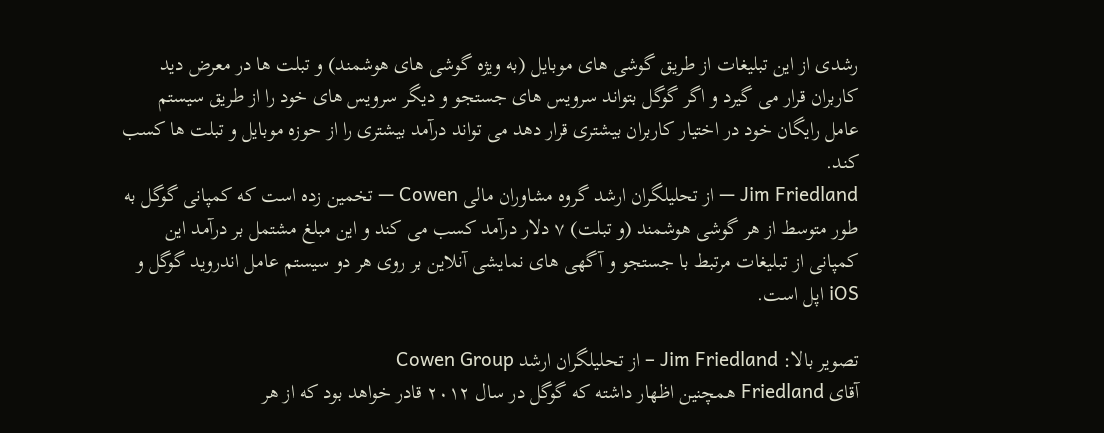رشدی از این تبلیغات از طریق گوشی های موبایل (به ویژه گوشی های هوشمند) و تبلت ها در معرض دید کاربران قرار می گیرد و اگر گوگل بتواند سرویس های جستجو و دیگر سرویس های خود را از طریق سیستم عامل رایگان خود در اختیار کاربران بیشتری قرار دهد می تواند درآمد بیشتری را از حوزه موبایل و تبلت ها کسب کند.
Jim Friedland — از تحلیلگران ارشد گروه مشاوران مالی Cowen — تخمین زده است که کمپانی گوگل به طور متوسط از هر گوشی هوشمند (و تبلت) ۷ دلار درآمد کسب می کند و این مبلغ مشتمل بر درآمد این کمپانی از تبلیغات مرتبط با جستجو و آگهی های نمایشی آنلاین بر روی هر دو سیستم عامل اندروید گوگل و iOS اپل است.

تصویر بالا: Jim Friedland – از تحلیلگران ارشد Cowen Group
آقای Friedland همچنین اظهار داشته که گوگل در سال ۲۰۱۲ قادر خواهد بود که از هر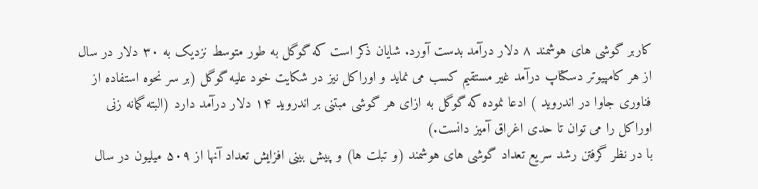کاربر گوشی های هوشمند ۸ دلار درآمد بدست آورد. شایان ذکر است که گوگل به طور متوسط نزدیک به ۳۰ دلار در سال از هر کامپیوتر دسکتاپ درآمد غیر مستقیم کسب می نماید و اوراکل نیز در شکایت خود علیه گوگل (بر سر نحوه استفاده از فناوری جاوا در اندروید ) ادعا نموده که گوگل به ازای هر گوشی مبتنی بر اندروید ۱۴ دلار درآمد دارد (البته گمانه زنی اوراکل را می توان تا حدی اغراق آمیز دانست.)
با در نظر گرفتن رشد سریع تعداد گوشی های هوشمند (و تبلت ها) و پیش بینی افزایش تعداد آنها از ۵۰۹ میلیون در سال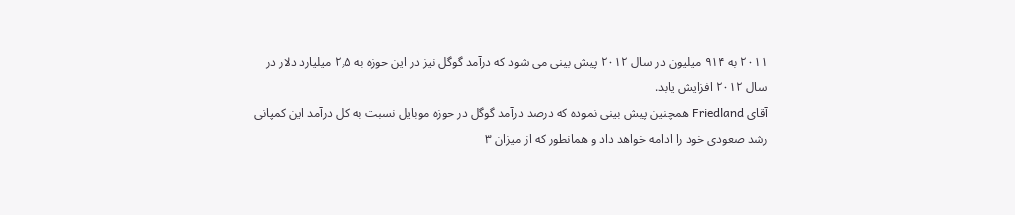۲۰۱۱ به ۹۱۴ میلیون در سال ۲۰۱۲ پیش بینی می شود که درآمد گوگل نیز در این حوزه به ۲٫۵ میلیارد دلار در سال ۲۰۱۲ افزایش یابد.
آقای Friedland همچنین پیش بینی نموده که درصد درآمد گوگل در حوزه موبایل نسبت به کل درآمد این کمپانی رشد صعودی خود را ادامه خواهد داد و همانطور که از میزان ۳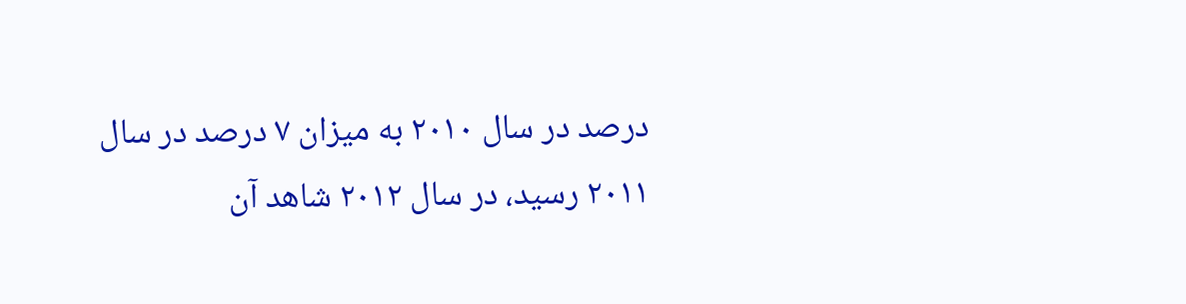درصد در سال ۲۰۱۰ به میزان ۷ درصد در سال ۲۰۱۱ رسید، در سال ۲۰۱۲ شاهد آن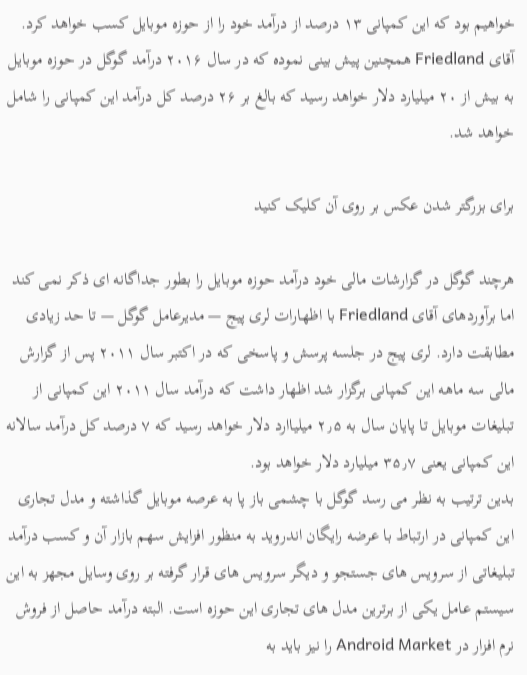خواهیم بود که این کمپانی ۱۳ درصد از درآمد خود را از حوزه موبایل کسب خواهد کرد. آقای Friedland همچنین پیش بینی نموده که در سال ۲۰۱۶ درآمد گوگل در حوزه موبایل به بیش از ۲۰ میلیارد دلار خواهد رسید که بالغ بر ۲۶ درصد کل درآمد این کمپانی را شامل خواهد شد.

برای بزرگتر شدن عکس بر روی آن کلیک کنید

هرچند گوگل در گزارشات مالی خود درآمد حوزه موبایل را بطور جداگانه ای ذکر نمی کند اما برآوردهای آقای Friedland با اظهارات لری پیج — مدیرعامل گوگل — تا حد زیادی مطابقت دارد. لری پیج در جلسه پرسش و پاسخی که در اکتبر سال ۲۰۱۱ پس از گزارش مالی سه ماهه این کمپانی برگزار شد اظهار داشت که درآمد سال ۲۰۱۱ این کمپانی از تبلیغات موبایل تا پایان سال به ۲٫۵ میلیاارد دلار خواهد رسید که ۷ درصد کل درآمد سالانه این کمپانی یعنی ۳۵٫۷ میلیارد دلار خواهد بود.
بدین ترتیب به نظر می رسد گوگل با چشمی باز پا به عرصه موبایل گذاشته و مدل تجاری این کمپانی در ارتباط با عرضه رایگان اندروید به منظور افزایش سهم بازار آن و کسب درآمد تبلیغاتی از سرویس های جستجو و دیگر سرویس های قرار گرفته بر روی وسایل مجهز به این سیستم عامل یکی از برترین مدل های تجاری این حوزه است. البته درآمد حاصل از فروش نرم افزار در Android Market را نیز باید به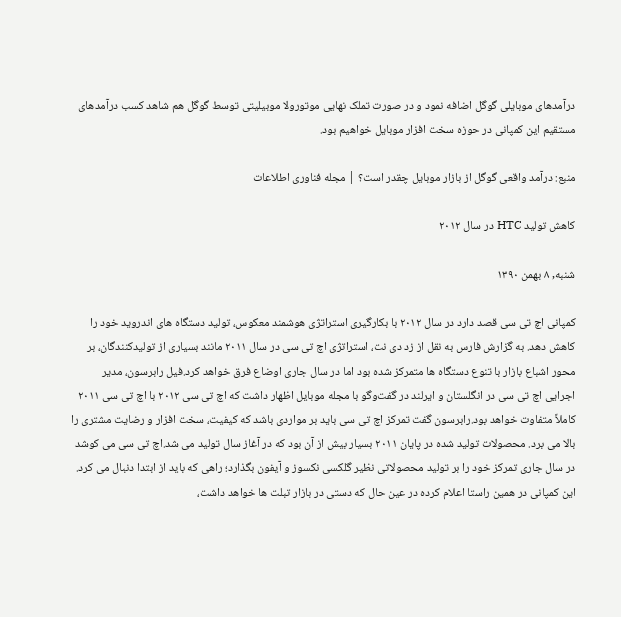درآمدهای موبایلی گوگل اضافه نمود و در صورت تملک نهایی موتورولا موبیلیتی توسط گوگل هم شاهد کسب درآمدهای مستقیم این کمپانی در حوزه سخت افزار موبایل خواهیم بود.

منبع: درآمد واقعی گوگل از بازار موبایل چقدر است؟ | مجله فناوری اطلاعات

کاهش تولید HTC در سال ۲۰۱۲

شنبه, ۸ بهمن ۱۳۹۰

کمپانی اچ تی سی قصد دارد در سال ۲۰۱۲ با بکارگیری استراتژی هوشمند معکوس، تولید دستگاه های اندروید خود را کاهش دهد. به گزارش فارس به نقل از زد دی نت، استراتژی اچ تی سی در سال ۲۰۱۱ مانند بسیاری از تولیدکنندگان، بر محور اشباع بازار با تنوع دستگاه ها متمرکز شده بود اما در سال جاری اوضاع فرق خواهد کرد.فیل رابرسون، مدیر اجرایی اچ تی سی در انگلستان و ایرلند در گفت‌وگو با مجله موبایل اظهار داشت که اچ تی سی ۲۰۱۲ با اچ تی سی ۲۰۱۱ کاملاً متفاوت خواهد بود.رابرسون گفت تمرکز اچ تی سی باید بر مواردی باشد که کیفیت، سخت افزار و رضایت مشتری را بالا می برد. محصولات تولید شده در پایان ۲۰۱۱ بسیار بیش از آن بود که در آغاز سال تولید می شد.اچ تی سی می کوشد در سال جاری تمرکز خود را بر تولید محصولاتی نظیر گلکسی نکسوز و آیفون بگذارد؛ راهی که باید از ابتدا دنبال می کرد. این کمپانی در همین راستا اعلام کرده در عین حال که دستی در بازار تبلت ها خواهد داشت،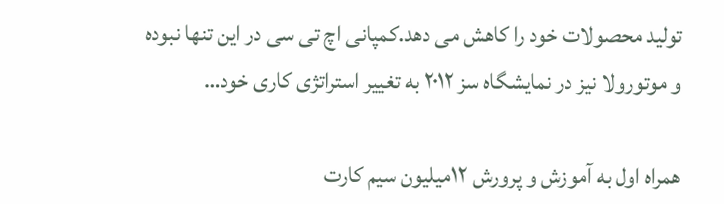تولید محصولات خود را کاهش می دهد.کمپانی اچ تی سی در این تنها نبوده و موتورولا نیز در نمایشگاه سز ۲۰۱۲ به تغییر استراتژی کاری خود…

همراه اول به آموزش و پرورش ۱۲میلیون سیم کارت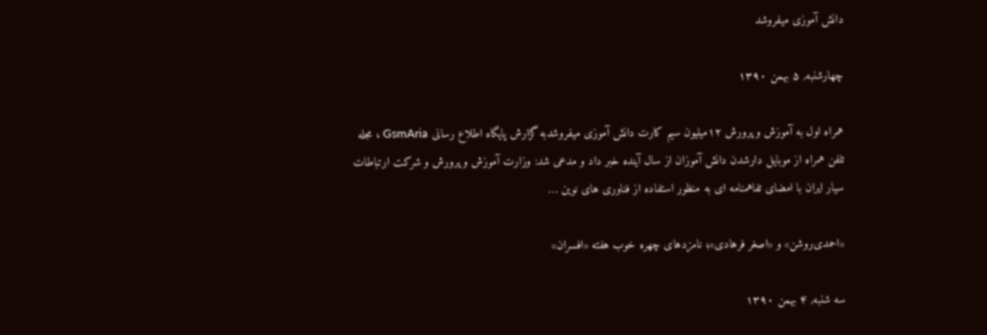دانش آموزی میفروشد

چهارشنبه, ۵ بهمن ۱۳۹۰

همراه اول به آموزش و پرورش ۱۲میلیون سیم کارت دانش آموزی میفروشدبه گزارش پایگاه اطلاع رسانی GsmAria ، مجله تلفن همراه از موبایل دارشدن دانش آموزان از سال آینده خبر داد و مدعی شد: وزارت آموزش و پرورش و شرکت ارتباطات سیار ایران با امضای تفاهمنامه ای به منظور استفاده از فناوری های نوین …

«احمدی‌روشن» و «اصغر فرهادی»؛ نامزدهای چهره خوب هفته «افسران»

سه شنبه, ۴ بهمن ۱۳۹۰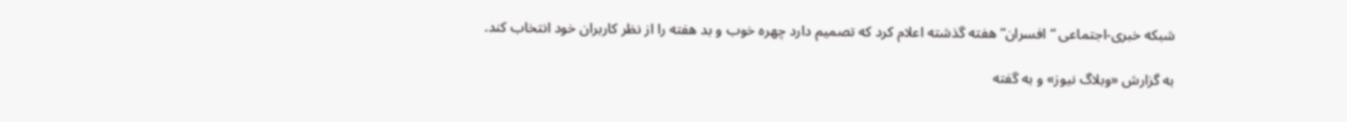شبکه خبری-اجتماعی “افسران” هفته گذشته اعلام کرد که تصمیم دارد چهره خوب و بد هفته را از نظر کاربران خود انتخاب کند.

به گزارش «وبلاگ نیوز» و به گفته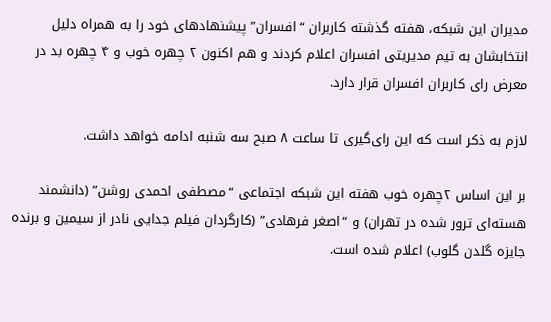مدیران این شبکه، هفته گذشته کاربران “افسران” پیشنهادهای خود را به همراه دلیل انتخابشان به تیم مدیریتی افسران اعلام کردند و هم اکنون ۲ چهره خوب و ۴ چهره بد در معرض رای کاربران افسران قرار دارد.

لازم به ذکر است که این رای‌گیری تا ساعت ۸ صبح سه شنبه ادامه خواهد داشت.

بر این اساس ۲چهره خوب هفته این شبکه اجتماعی “مصطفی احمدی روشن” (دانشمند هسته‌ای ترور شده در تهران) و “اصغر فرهادی” (کارگردان فیلم جدایی نادر از سیمین و برنده جایزه گلدن گلوب) اعلام شده است.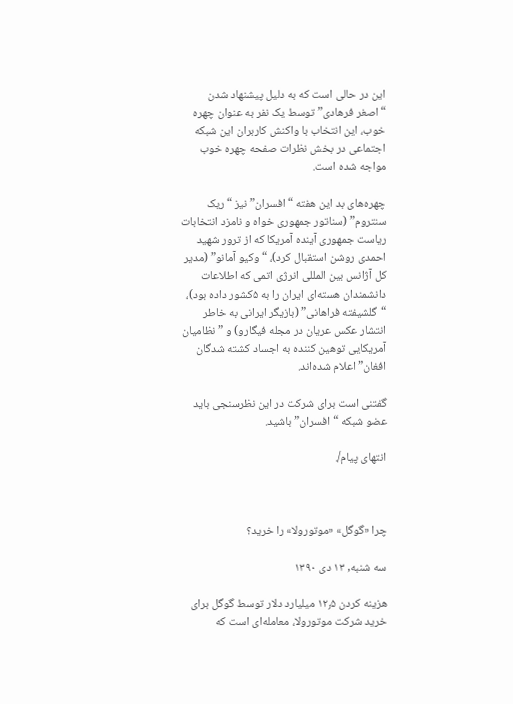این در حالی است که به دلیل پیشنهاد شدن “اصغر فرهادی” توسط یک نفر به عنوان چهره خوب، این انتخاب با واکنش کاربران این شبکه اجتماعی در بخش نظرات صفحه چهره خوب مواجه شده است.

چهره‌های بد این هفته “افسران” نیز “ریک سنتروم” (سناتور جمهوری خواه و نامزد انتخابات ریاست جمهوری آینده آمریکا که از ترور شهید احمدی روشن استقبال کرد)، “وکیو آمانو” (مدیر کل آژانس بین المللی انرژی اتمی که اطلاعات دانشمندان هسته‌ای ایران را به ۵کشور داده بود)، “گلشیفته فراهانی” (بازیگر ایرانی به خاطر انتشار عکس عریان در مجله فیگارو) و ” نظامیان آمریکایی توهین کننده به اجساد کشته شدگان افغان” اعلام شده‌اند.

گفتنی است برای شرکت در این نظرسنجی باید عضو شبکه “افسران” باشید.

انتهای پیام/.



چرا «گوگل» «موتورولا» را خرید؟

سه شنبه, ۱۳ دی ۱۳۹۰

هزینه کردن ۱۲٫۵ میلیارد دلار توسط گوگل برای خرید شرکت موتورولا، معامله‌ای است که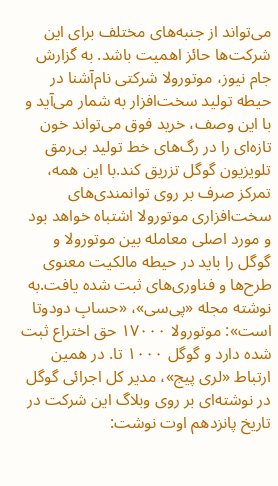می‌تواند از جنبه‌های مختلف برای این شرکت‌ها حائز اهمیت باشد. به گزارش جام نیوز، موتورولا شرکتی نام‌آشنا در حیطه تولید سخت‌افزار به شمار می‌آید و با این وصف، خرید فوق می‌تواند خون تازه‌ای را در رگ‌های خط تولید بی‌رمق تلویزیون گوگل تزریق کند.با این همه، تمرکز صرف بر روی توانمندی‌های سخت‌افزاری موتورولا اشتباه خواهد بود و مورد اصلی معامله بین موتورولا و گوگل را باید در حیطه مالکیت معنوی طرح‌ها و فناوری‌های ثبت شده یافت.به نوشته مجله «پی‌سی»، «حسابِ دودوتا است»: موتورولا ۱۷۰۰۰ حق اختراع ثبت شده دارد و گوگل ۱۰۰۰ تا. در همین ارتباط «لری پیج»، مدیر کل اجرائی گوگل در نوشته‌ای بر روی وبلاگ این شرکت در تاریخ پانزدهم اوت نوشت: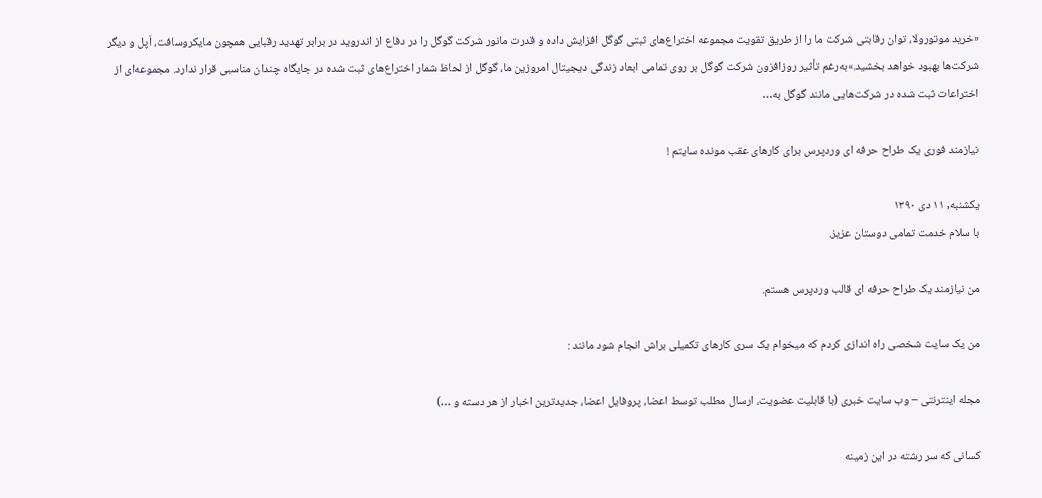«خرید موتورولا، توان رقابتی شرکت ما را از طریق تقویت مجموعه اختراع‌های ثبتی گوگل افزایش داده و قدرت مانور شرکت گوگل را در دفاع از اندروید در برابر تهدید رقبایی همچون مایکروسافت، اَپل و دیگر شرکت‌ها بهبود خواهد بخشید.»به‌رغم تأثیر روزافزون شرکت گوگل بر روی تمامی ابعاد زندگی دیجیتال امروزین ما، گوگل از لحاظ شمار اختراع‌های ثبت شده در جایگاه چندان مناسبی قرار ندارد. مجموعه‌ای از اختراعات ثبت شده در شرکت‌هایی مانند گوگل به…

نیازمند فوری یک طراح حرفه ای وردپرس برای کارهای عقب مونده سایتم !

یکشنبه, ۱۱ دی ۱۳۹۰
با سلام خدمت تمامی دوستان عزیز.

من نیازمند یک طراح حرفه ای قالب وردپرس هستم.

من یک سایت شخصی راه اندازی کردم که میخوام یک سری کارهای تکمیلی براش انجام شود مانند :

مجله اینترنتی – وب سایت خبری (با قابلیت عضویت، ارسال مطلب توسط اعضا، پروفایل اعضا، جدیدترین اخبار از هر دسته و …)

کسانی که سر رشته در این زمینه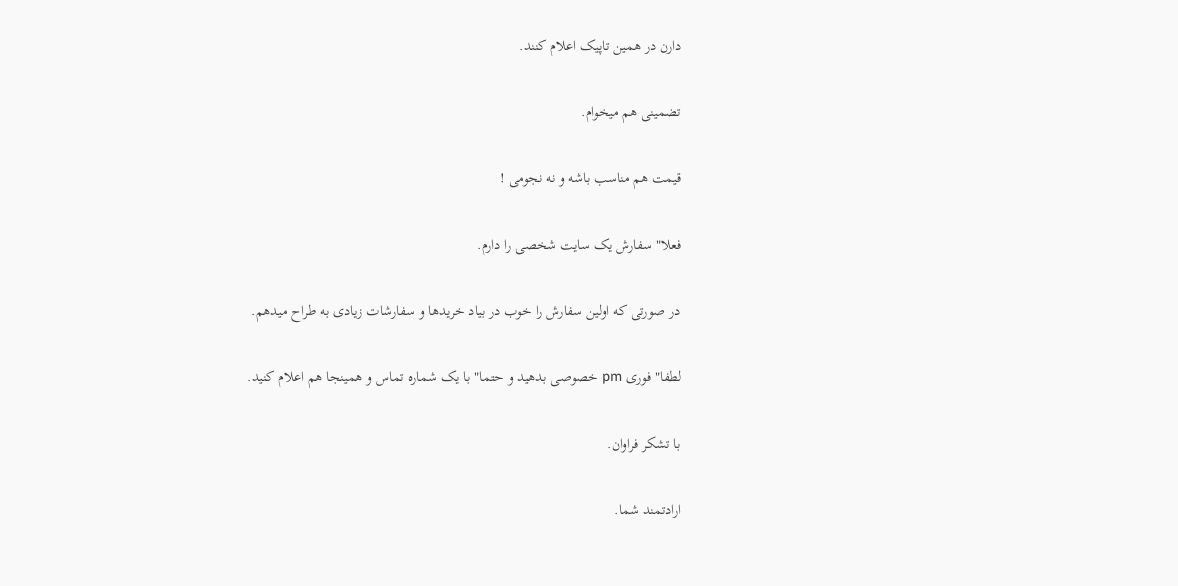دارن در همین تاپیک اعلام کنند.

تضمینی هم میخوام.

قیمت هم مناسب باشه و نه نجومی !

فعلا" سفارش یک سایت شخصی را دارم.

در صورتی که اولین سفارش را خوب در بیاد خریدها و سفارشات زیادی به طراح میدهم.

لطفا" فوری pm خصوصی بدهید و حتما" با یک شماره تماس و همینجا هم اعلام کنید.

با تشکر فراوان.

ارادتمند شما.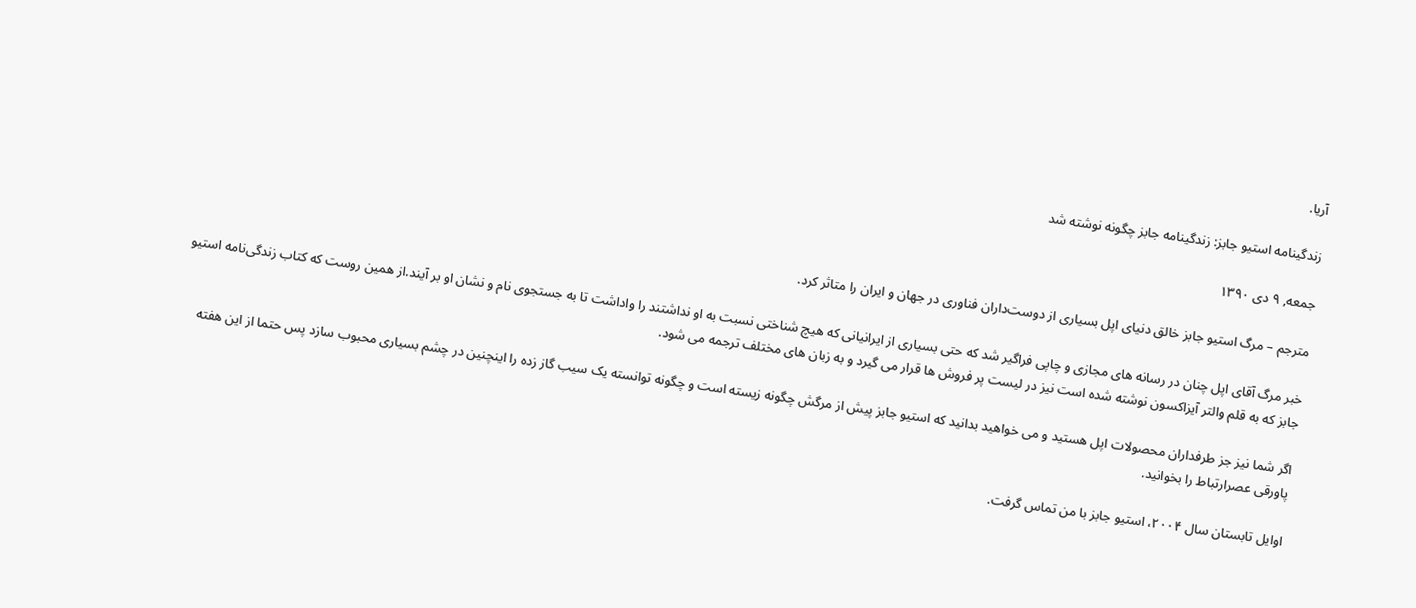آریا.

زندگینامه استیو جابز: زندگینامه جابز چگونه نوشته شد

جمعه, ۹ دی ۱۳۹۰

مترجم – مرگ استیو جابز خالق دنیای اپل بسیاری از دوست‌داران فناوری در جهان و ایران را متاثر کرد.

خبر مرگ آقای اپل چنان در رسانه های مجازی و چاپی فراگیر شد که حتی بسیاری از ایرانیانی که هیچ شناختی نسبت به او نداشتند را واداشت تا به جستجوی نام و نشان او بر آیند.از همین روست که کتاب زندگی‌نامه استیو جابز که به قلم والتر آیزاکسون نوشته شده است نیز در لیست پر فروش ها قرار می گیرد و به زبان های مختلف ترجمه می شود.

اگر شما نیز جز طرفداران محصولات اپل هستید و می خواهید بدانید که استیو جابز پیش از مرگش چگونه زیسته است و چگونه توانسته یک سیب گاز زده را اینچنین در چشم بسیاری محبوب سازد پس حتما از این هفته پاورقی عصرارتباط را بخوانید.

اوایل تابستان سال ۲۰۰۴، استیو جابز با من تماس گرفت.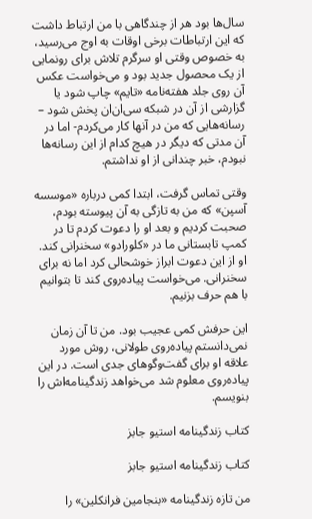سال‌ها بود هر از چندگاهی با من ارتباط داشت که این ارتباطات برخی اوقات به اوج می‌رسید، به خصوص وقتی او سرگرم تلاش برای رونمایی از یک محصول جدید بود و می‌خواست عکس آن روی جلد هفته‌نامه «تایم» چاپ شود یا گزارشی از آن در شبکه سی‌ان‌ان پخش شود – رسانه‌هایی که من در آنها کار می‌کردم- اما در آن مدتی که دیگر در هیچ کدام از این رسانه‌ها نبودم، خبر چندانی از او نداشتم.

وقتی تماس گرفت، ابتدا کمی درباره «موسسه آسپن» که من به تازگی به آن پیوسته بودم، صحبت کردیم و بعد او را دعوت کردم تا در کمپ تابستانی ما در «کلورادو» سخنرانی کند. او از این دعوت ابراز خوشحالی کرد اما نه برای سخنرانی. می‌خواست پیاده‌روی کند تا بتوانیم با هم حرف بزنیم.

این حرفش کمی عجیب بود. من تا آن زمان نمی‌دانستم پیاده‌روی طولانی، روش مورد علاقه او برای گفت‌وگوهای جدی است. در این پیاده‌روی معلوم شد می‌خواهد زندگینامه‌اش را بنویسم.

کتاب زندگینامه استیو جابز

کتاب زندگینامه استیو جابز

من تازه زندگینامه «بنجامین فرانکلین» را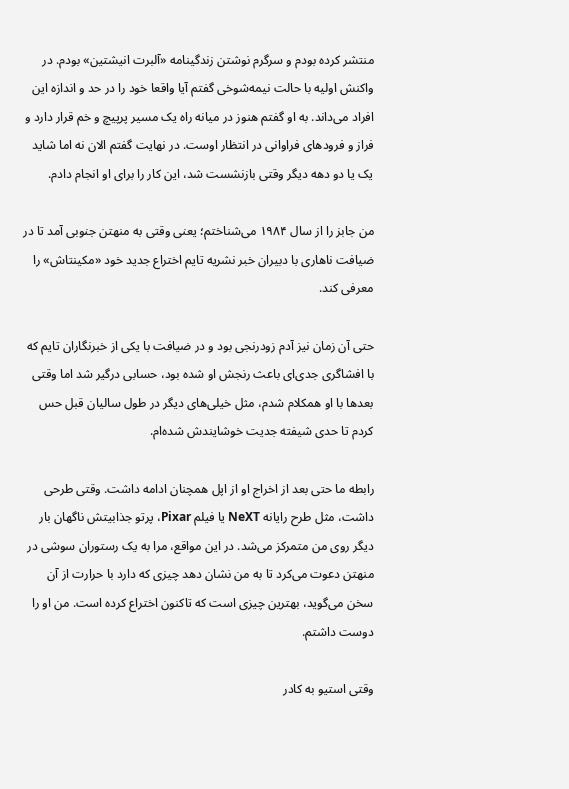منتشر کرده بودم و سرگرم نوشتن زندگینامه «آلبرت انیشتین» بودم. در واکنش اولیه با حالت نیمه‌شوخی گفتم آیا واقعا خود را در حد و اندازه این افراد می‌داند. به او گفتم هنوز در میانه راه یک مسیر پرپیچ و خم قرار دارد و فراز و فرودهای فراوانی در انتظار اوست. در نهایت گفتم الان نه اما شاید یک یا دو دهه دیگر وقتی بازنشست شد، این کار را برای او انجام دادم.

من جابز را از سال ۱۹۸۴ می‌شناختم؛ یعنی وقتی به منهتن جنوبی آمد تا در ضیافت ناهاری با دبیران خبر نشریه تایم اختراع جدید خود «مکینتاش» را معرفی کند.

حتی آن زمان نیز آدم زودرنجی بود و در ضیافت با یکی از خبرنگاران تایم که با افشاگری جدی‌ای باعث رنجش او شده بود، حسابی درگیر شد اما وقتی بعدها با او همکلام شدم، مثل خیلی‌های دیگر در طول سالیان قبل حس کردم تا حدی شیفته جدیت خوشایندش شده‌ام.

رابطه ما حتی بعد از اخراج او از اپل همچنان ادامه داشت. وقتی طرحی داشت، مثل طرح رایانه NeXT یا فیلم Pixar، پرتو جذابیتش ناگهان بار دیگر روی من متمرکز می‌شد. در این مواقع، مرا به یک رستوران سوشی در منهتن دعوت می‌کرد تا به من نشان دهد چیزی که دارد با حرارت از آن سخن می‌گوید، بهترین چیزی است که تاکنون اختراع کرده است. من او را دوست داشتم.

وقتی استیو به کادر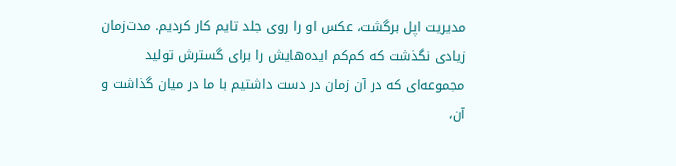مدیریت اپل برگشت، عکس او را روی جلد تایم کار کردیم. مدت‌زمان زیادی نگذشت که کم‌کم ایده‌هایش را برای گسترش تولید مجموعه‌ای که در آن زمان در دست داشتیم با ما در میان گذاشت و آن،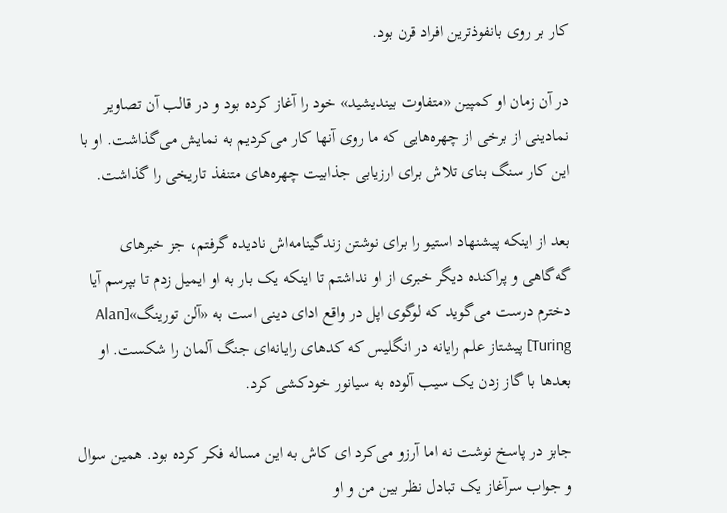کار بر روی بانفوذترین افراد قرن بود.

در آن زمان او کمپین «متفاوت بیندیشید» خود را آغاز کرده بود و در قالب آن تصاویر نمادینی از برخی از چهره‌هایی که ما روی آنها کار می‌کردیم به نمایش می‌گذاشت. او با این کار سنگ بنای تلاش برای ارزیابی جذابیت چهره‌های متنفذ تاریخی را گذاشت.

بعد از اینکه پیشنهاد استیو را برای نوشتن زندگینامه‌اش نادیده گرفتم، جز خبرهای گه‌گاهی و پراکنده دیگر خبری از او نداشتم تا اینکه یک بار به او ایمیل زدم تا بپرسم آیا دخترم درست می‌گوید که لوگوی اپل در واقع ادای دینی است به «آلن تورینگ»[Alan Turing] پیشتاز علم رایانه در انگلیس که کدهای رایانه‌ای جنگ آلمان را شکست. او بعدها با گاز زدن یک سیب آلوده به سیانور خودکشی کرد.

جابز در پاسخ نوشت نه اما آرزو می‌کرد ای کاش به این مساله فکر کرده بود. همین سوال و جواب سرآغاز یک تبادل نظر بین من و او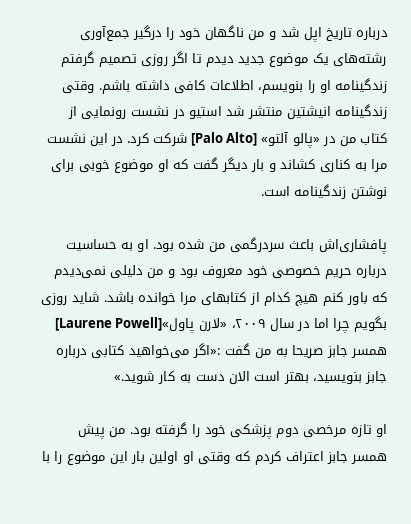درباره تاریخ اپل شد و من ناگهان خود را درگیر جمع‌آوری رشته‌های یک موضوع جدید دیدم تا اگر روزی تصمیم گرفتم زندگینامه او را بنویسم، اطلاعات کافی داشته باشم. وقتی زندگینامه انیشتین منتشر شد استیو در نشست رونمایی از کتاب من در «پالو آلتو» [Palo Alto] شرکت کرد. در این نشست مرا به کناری کشاند و بار دیگر گفت که او موضوع خوبی برای نوشتن زندگینامه است.

پافشاری‌اش باعث سردرگمی من شده بود. او به حساسیت درباره حریم خصوصی خود معروف بود و من دلیلی نمی‌دیدم که باور کنم هیچ کدام از کتابهای مرا خوانده باشد. شاید روزی بگویم چرا اما در سال ۲۰۰۹، «لارن پاول»[Laurene Powell] همسر جابز صریحا به من گفت :«اگر می‌خواهید کتابی درباره جابز بنویسید، بهتر است الان دست به کار شوید.»

او تازه مرخصی دوم پزشکی خود را گرفته بود. من پیش همسر جابز اعتراف کردم که وقتی او اولین بار این موضوع را با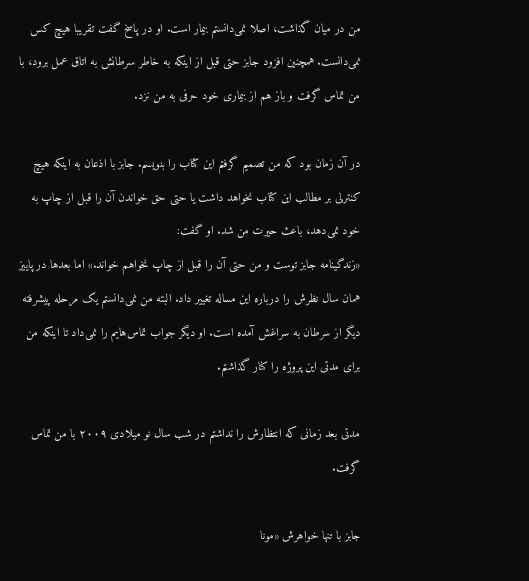من در میان گذاشت، اصلا نمی‌دانستم بیمار است. او در پاسخ گفت تقریبا هیچ کس نمی‌دانست. همچنین افزود جابز حتی قبل از اینکه به خاطر سرطانش به اتاق عمل برود، با من تماس گرفت و باز هم از بیماری خود حرفی به من نزد.

در آن زمان بود که من تصمیم گرفتم این کتاب را بنویسم. جابز با اذعان به اینکه هیچ کنترلی بر مطالب این کتاب نخواهد داشت یا حتی حق خواندن آن را قبل از چاپ به خود نمی‌دهد، باعث حیرت من شد. او گفت:
«زندگینامه جابز توست و من حتی آن را قبل از چاپ نخواهم خواند.» اما بعدها در پاییز همان سال نظرش را درباره این مساله تغییر داد. البته من نمی‌دانستم یک مرحله پیشرفته دیگر از سرطان به سراغش آمده است. او دیگر جواب تماس‌هایم را نمی‌داد تا اینکه من برای مدتی این پروژه را کنار گذاشتم.

مدتی بعد زمانی که انتظارش را نداشتم در شب سال نو میلادی ۲۰۰۹ با من تماس گرفت.

جابز با تنها خواهرش «مونا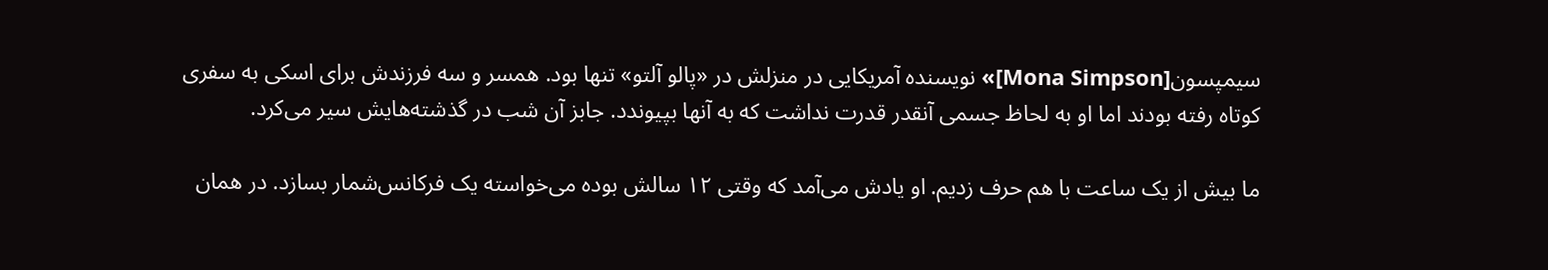سیمپسون[Mona Simpson]» نویسنده آمریکایی در منزلش در «پالو آلتو» تنها بود. همسر و سه فرزندش برای اسکی به سفری کوتاه رفته بودند اما او به لحاظ جسمی آنقدر قدرت نداشت که به آنها بپیوندد. جابز آن شب در گذشته‌هایش سیر می‌کرد.

ما بیش از یک ساعت با هم حرف زدیم. او یادش می‌آمد که وقتی ۱۲ سالش بوده می‌خواسته یک فرکانس‌شمار بسازد. در همان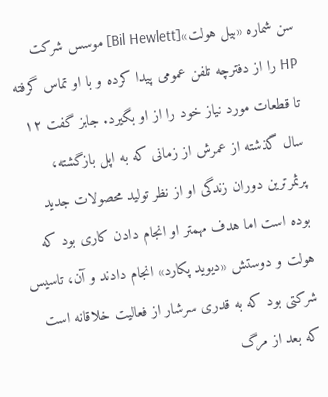سن شماره «بیل هولت»[Bil Hewlett] موسس شرکت HP را از دفترچه تلفن عمومی پیدا کرده و با او تماس گرفته تا قطعات مورد نیاز خود را از او بگیرد. جابز گفت ۱۲ سال گذشته از عمرش از زمانی که به اپل بازگشته، پرثمرترین دوران زندگی او از نظر تولید محصولات جدید بوده است اما هدف مهمتر او انجام دادن کاری بود که هولت و دوستش «دیوید پکارد» انجام دادند و آن، تاسیس شرکتی بود که به قدری سرشار از فعالیت خلاقانه است که بعد از مرگ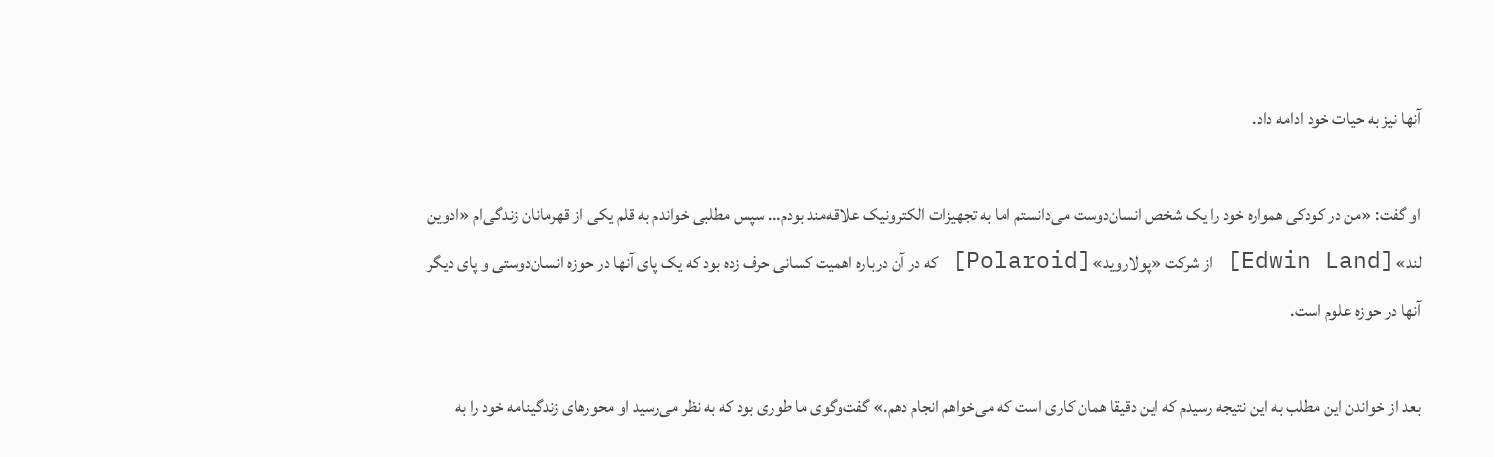آنها نیز به حیات خود ادامه داد.

او گفت: «من در کودکی همواره خود را یک شخص انسان‌دوست می‌دانستم اما به تجهیزات الکترونیک علاقه‌مند بودم… سپس مطلبی خواندم به قلم یکی از قهرمانان زندگی‌ام «ادوین لند»[Edwin Land] از شرکت «پولاروید»[Polaroid] که در آن درباره اهمیت کسانی حرف زده بود که یک پای آنها در حوزه انسان‌دوستی و پای دیگر آنها در حوزه علوم است.

بعد از خواندن این مطلب به این نتیجه رسیدم که این دقیقا همان کاری است که می‌خواهم انجام دهم.» گفت‌وگوی ما طوری بود که به نظر می‌رسید او محورهای زندگینامه خود را به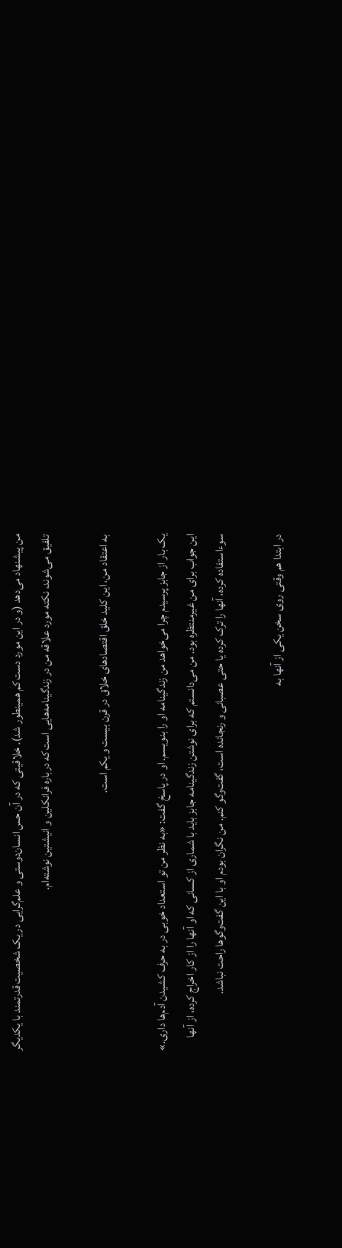من پیشنهاد می‌دهد (و در این مورد دست کم همینطور شد). خلاقیتی که در آن حس انسان‌دوستی و علم‌گرایی در یک شخصیت قدرتمند با یکدیگر تلفیق می‌شوند، نکته مورد علاقه من در زندگینامه‌هایی است که درباره فرانکلین و انیشتین نوشته‌ام.

به اعتقاد من، این کلید خلق اقتصادهای خلاق در قرن بیست و یکم است.

یک بار از جابز پرسیدم چرا می‌خواهد من زندگینامه او را بنویسم. او در پاسخ گفت: «به نظر من تو استعداد خوبی در به حرف کشیدن آدم‌ها داری.» این جواب برای من غیرمنتظره بود. من می‌دانستم که برای نوشتن زندگینامه جابز باید با شماری از کسانی که او آنها را از کار اخراج کرده، از آنها سوءاستفاده کرده، آنها را ترک کرده یا حتی عصبانی و رنجانده است، گفت‌وگو کنم. من نگران بودم او با این گفت‌وگوها راحت نباشد.

در ابتدا هم وقتی روی سخن یکی از آنها به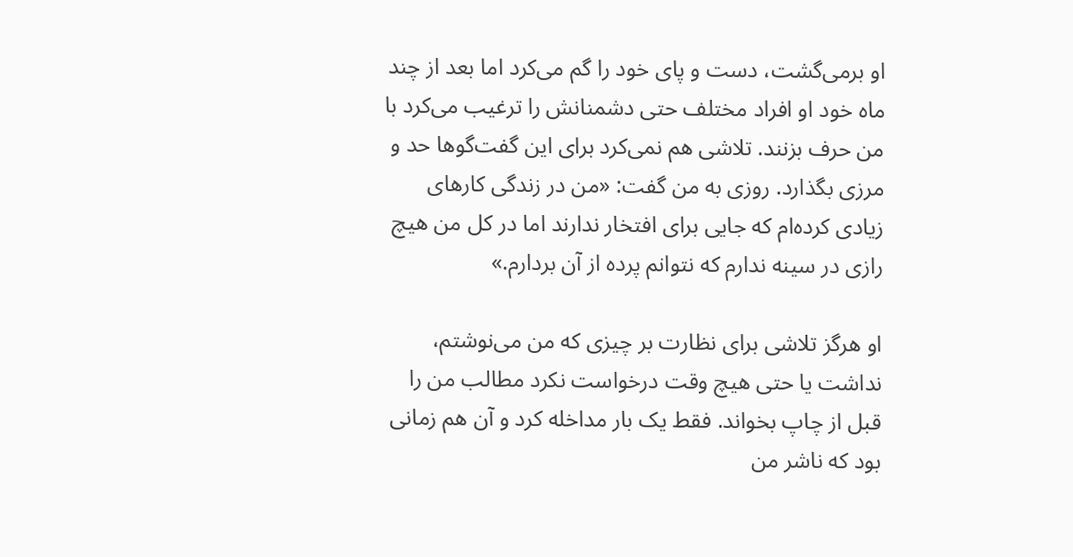او برمی‌گشت، دست و پای خود را گم می‌کرد اما بعد از چند ماه خود او افراد مختلف حتی دشمنانش را ترغیب می‌کرد با من حرف بزنند. تلاشی هم نمی‌کرد برای این گفت‌گوها حد و مرزی بگذارد. روزی به من گفت: «من در زندگی کارهای زیادی کرده‌ام که جایی برای افتخار ندارند اما در کل من هیچ رازی در سینه ندارم که نتوانم پرده از آن بردارم.»

او هرگز تلاشی برای نظارت بر چیزی که من می‌نوشتم، نداشت یا حتی هیچ وقت درخواست نکرد مطالب من را قبل از چاپ بخواند. فقط یک بار مداخله کرد و آن هم زمانی بود که ناشر من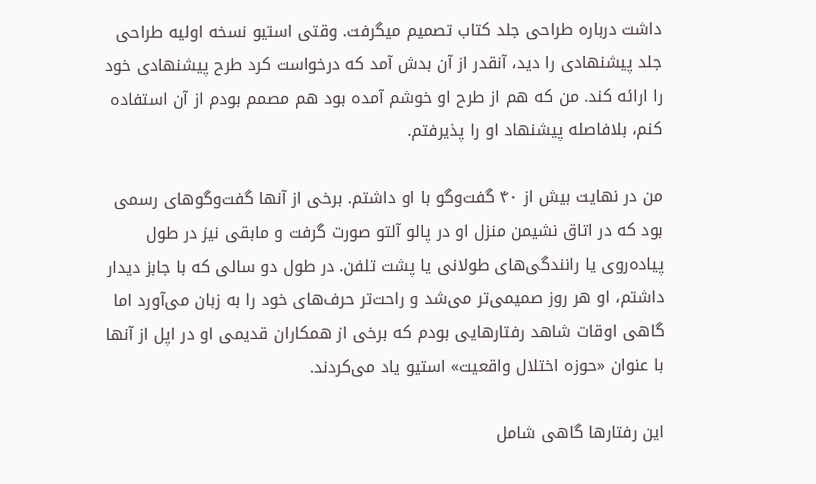داشت درباره طراحی جلد کتاب تصمیم میگرفت. وقتی استیو نسخه اولیه طراحی جلد پیشنهادی را دید، آنقدر از آن بدش آمد که درخواست کرد طرح پیشنهادی خود را ارائه کند. من که هم از طرح او خوشم آمده بود هم مصمم بودم از آن استفاده کنم، بلافاصله پیشنهاد او را پذیرفتم.

من در نهایت بیش از ۴۰ گفت‌وگو با او داشتم. برخی از آنها گفت‌وگوهای رسمی بود که در اتاق نشیمن منزل او در پالو آلتو صورت گرفت و مابقی نیز در طول پیاده‌روی یا رانندگی‌های طولانی یا پشت تلفن. در طول دو سالی که با جابز دیدار داشتم، او هر روز صمیمی‌تر می‌شد و راحت‌تر حرف‌های خود را به زبان می‌آورد اما گاهی اوقات شاهد رفتارهایی بودم که برخی از همکاران قدیمی او در اپل از آنها با عنوان «حوزه اختلال واقعیت» استیو یاد می‌کردند.

این رفتارها گاهی شامل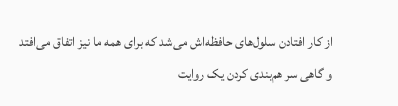از کار افتادن سلول‌های حافظه‌اش می‌شد که برای همه ما نیز اتفاق می‌افتد و گاهی سر هم‌بندی کردن یک روایت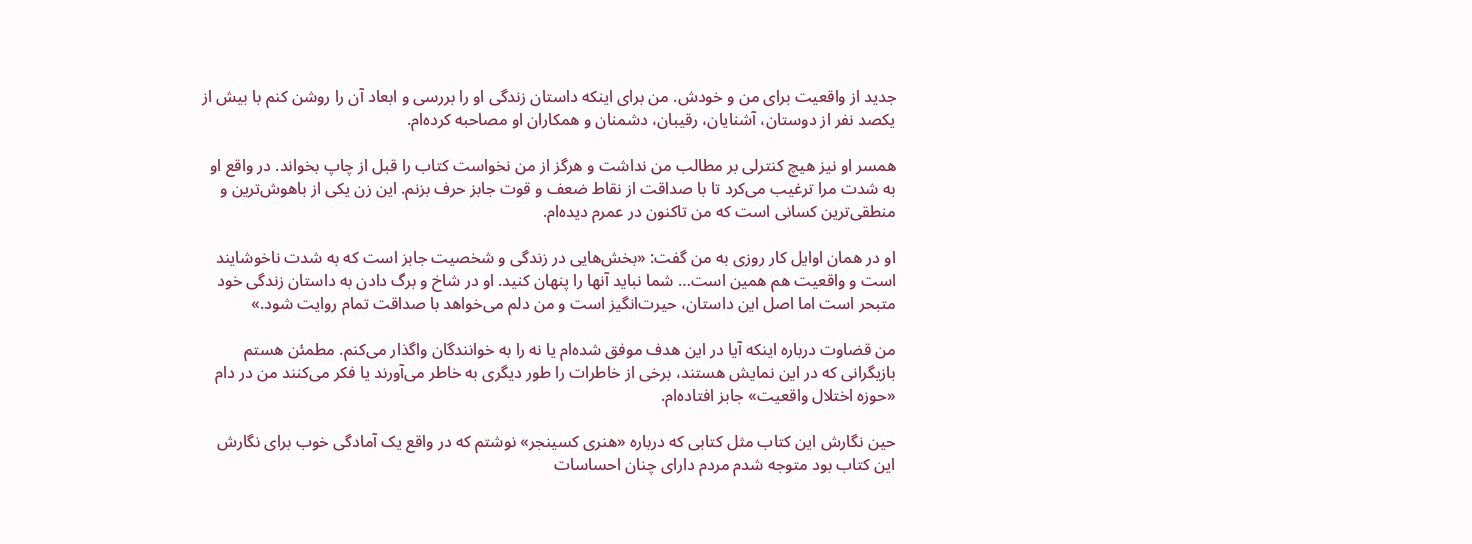جدید از واقعیت برای من و خودش. من برای اینکه داستان زندگی او را بررسی و ابعاد آن را روشن کنم با بیش از یکصد نفر از دوستان، آشنایان، رقیبان، دشمنان و همکاران او مصاحبه کرده‌ام.

همسر او نیز هیچ کنترلی بر مطالب من نداشت و هرگز از من نخواست کتاب را قبل از چاپ بخواند. در واقع او به شدت مرا ترغیب می‌کرد تا با صداقت از نقاط ضعف و قوت جابز حرف بزنم. این زن یکی از باهوش‌ترین و منطقی‌ترین کسانی است که من تاکنون در عمرم دیده‌ام.

او در همان اوایل کار روزی به من گفت: «بخش‌هایی در زندگی و شخصیت جابز است که به شدت ناخوشایند است و واقعیت هم همین است… شما نباید آنها را پنهان کنید. او در شاخ و برگ دادن به داستان زندگی خود متبحر است اما اصل این داستان، حیرت‌انگیز است و من دلم می‌خواهد با صداقت تمام روایت شود.»

من قضاوت درباره اینکه آیا در این هدف موفق شده‌ام یا نه را به خوانندگان واگذار می‌کنم. مطمئن هستم بازیگرانی که در این نمایش هستند، برخی از خاطرات را طور دیگری به خاطر می‌آورند یا فکر می‌کنند من در دام «حوزه اختلال واقعیت» جابز افتاده‌ام.

حین نگارش این کتاب مثل کتابی که درباره «هنری کسینجر» نوشتم که در واقع یک آمادگی خوب برای نگارش این کتاب بود متوجه شدم مردم دارای چنان احساسات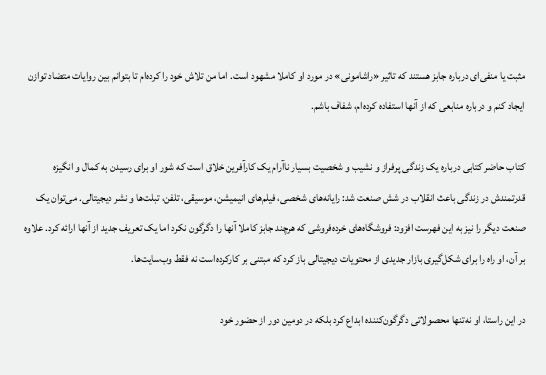مثبت یا منفی‌ای درباره جابز هستند که تاثیر «راشامونی» در مورد او کاملا مشهود است. اما من تلاش خود را کرده‌ام تا بتوانم بین روایات متضاد توازن ایجاد کنم و درباره منابعی که از آنها استفاده کرده‌ام، شفاف باشم.

کتاب حاضر کتابی درباره یک زندگی پرفراز و نشیب و شخصیت بسیار ناآرام یک کارآفرین خلاق است که شور او برای رسیدن به کمال و انگیزه قدرتمندش در زندگی باعث انقلاب در شش صنعت شد: رایانه‌های شخصی، فیلم‌های انیمیشن، موسیقی، تلفن، تبلت‌ها و نشر دیجیتالی. می‌توان یک صنعت دیگر را نیز به این فهرست افزود: فروشگاه‌های خرده‌فروشی که هرچند جابز کاملا آنها را دگرگون نکرد اما یک تعریف جدید از آنها ارائه کرد. علاوه بر آن، او راه را برای شکل‌گیری بازار جدیدی از محتویات دیجیتالی باز کرد که مبتنی بر کارکرده‌است نه فقط وب‌سایت‌ها.

در این راستا، او نه‌تنها محصولاتی دگرگون‌کننده ابداع کرد بلکه در دومین دور از حضور خود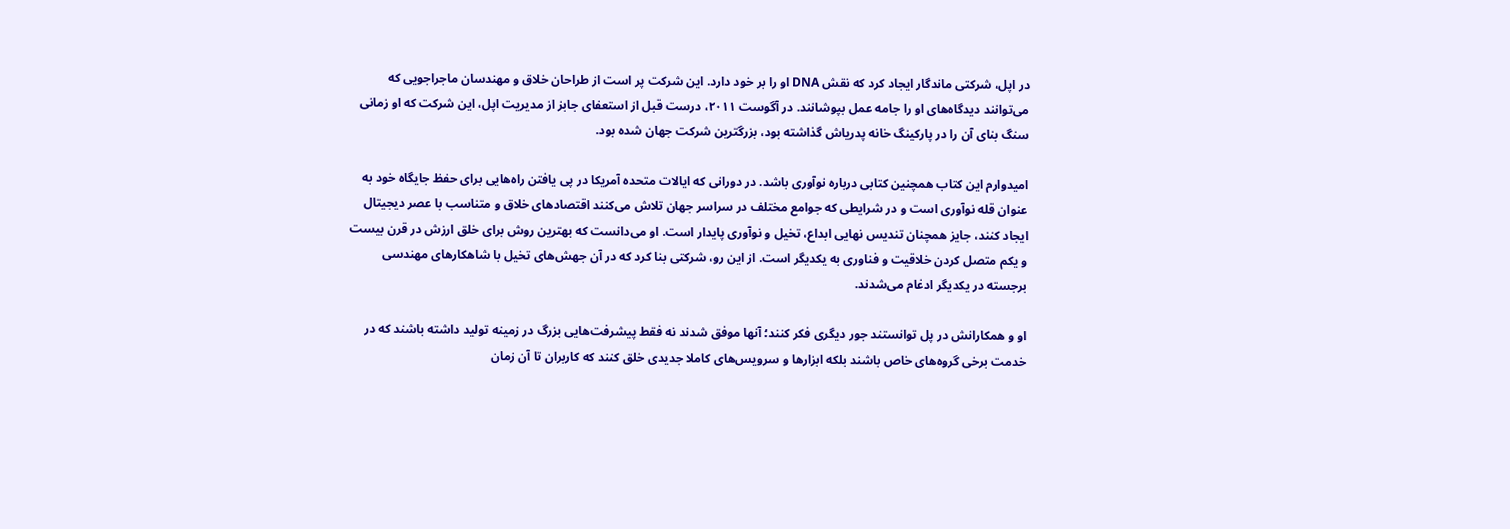در اپل، شرکتی ماندگار ایجاد کرد که نقش DNA او را بر خود دارد. این شرکت پر است از طراحان خلاق و مهندسان ماجراجویی که می‌توانند دیدگاه‌های او را جامه عمل بپوشانند. در آگوست ۲۰۱۱، درست قبل از استعفای جابز از مدیریت اپل، این شرکت که او زمانی سنگ بنای آن را در پارکینگ خانه پدریاش گذاشته بود، بزرگترین شرکت جهان شده بود.

امیدوارم این کتاب همچنین کتابی درباره نوآوری باشد. در دورانی که ایالات متحده آمریکا در پی یافتن راه‌هایی برای حفظ جایگاه خود به عنوان قله نوآوری است و در شرایطی که جوامع مختلف در سراسر جهان تلاش می‌کنند اقتصادهای خلاق و متناسب با عصر دیجیتال ایجاد کنند، جایز همچنان تندیس نهایی ابداع، تخیل و نوآوری پایدار است. او می‌دانست که بهترین روش برای خلق ارزش در قرن بیست و یکم متصل کردن خلاقیت و فناوری به یکدیگر است. از این رو، شرکتی بنا کرد که در آن جهش‌های تخیل با شاهکارهای مهندسی برجسته در یکدیگر ادغام می‌شدند.

او و همکارانش در پل توانستند جور دیگری فکر کنند؛ آنها موفق شدند نه فقط پیشرفت‌هایی بزرگ در زمینه تولید داشته باشند که در خدمت برخی گروه‌های خاص باشند بلکه ابزارها و سرویس‌های کاملا جدیدی خلق کنند که کاربران تا آن زمان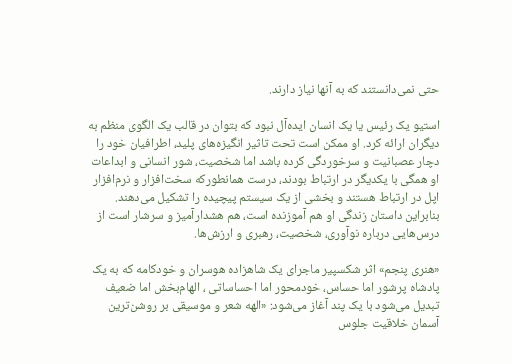حتی نمی‌دانستند که به آنها نیاز دارند.

استیو یک رئیس یا یک انسان ایده‌آل نبود که بتوان در قالب یک الگوی منظم به دیگران ارائه کرد. او ممکن است تحت تاثیر انگیزه‌های پلید، اطرافیان خود را دچار عصبانیت و سرخوردگی کرده باشد اما شخصیت، شور انسانی و ابداعات او همگی با یکدیگر در ارتباط بودند، درست همانطورکه سخت‌افزار و نرم‌افزار اپل در ارتباط هستند و بخشی از یک سیستم پیچیده را تشکیل می‌دهند. بنابراین داستان زندگی او هم آموزنده است، هم هشدارآمیز و سرشار است از درس‌هایی درباره نوآوری، شخصیت، رهبری و ارزش‌ها.

«هنری پنجم» اثر شکسپیر ماجرای یک شاهزاده هوسران و خودکامه که به یک پادشاه پرشور اما حساس، خودمحور اما احساساتی ، الهام‌بخش اما ضعیف تبدیل می‌شود با یک پند آغاز می‌شود: «الهه شعر و موسیقی بر روشن‌ترین آسمان خلاقیت جلوس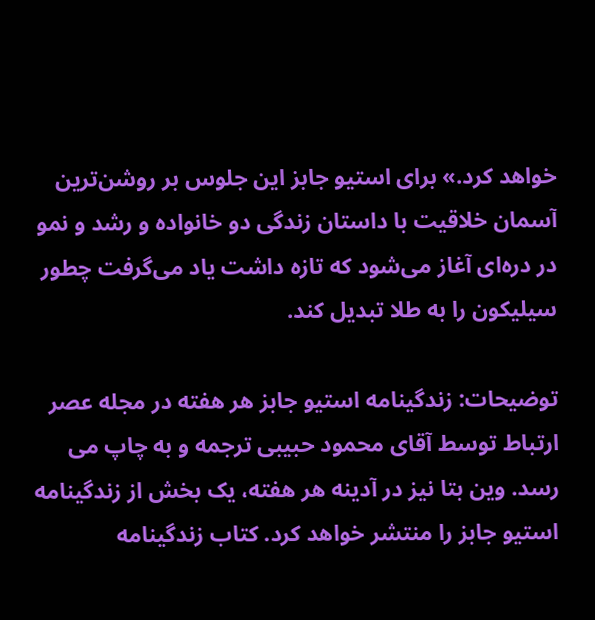خواهد کرد.» برای استیو جابز این جلوس بر روشن‌ترین آسمان خلاقیت با داستان زندگی دو خانواده و رشد و نمو در دره‌ای آغاز می‌شود که تازه داشت یاد می‌گرفت چطور سیلیکون را به طلا تبدیل کند.

توضیحات: زندگینامه استیو جابز هر هفته در مجله عصر ارتباط توسط آقای محمود حبیبی ترجمه و به چاپ می رسد. وین بتا نیز در آدینه هر هفته، یک بخش از زندگینامه استیو جابز را منتشر خواهد کرد. کتاب زندگینامه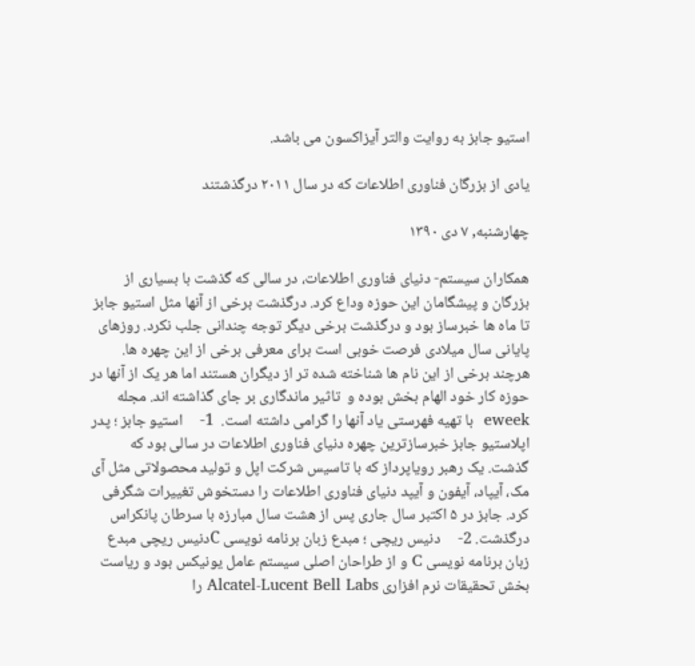استیو جابز به روایت والتر آیزاکسون می باشد.

یادی از بزرگان فناوری اطلاعات که در سال ۲۰۱۱ درگذشتند

چهارشنبه, ۷ دی ۱۳۹۰

همکاران سیستم- دنیای فناوری اطلاعات، در سالی که گذشت با بسیاری از بزرگان و پیشگامان این حوزه وداع کرد. درگذشت برخی از آنها مثل استیو جابز تا ماه ها خبرساز بود و درگذشت برخی دیگر توجه چندانی جلب نکرد. روزهای پایانی سال میلادی فرصت خوبی است برای معرفی برخی از این چهره ها. هرچند برخی از این نام ها شناخته شده تر از دیگران هستند اما هر یک از آنها در حوزه کار خود الهام بخش بوده و  تاثیر ماندگاری بر جای گذاشته اند. مجله eweek  با تهیه فهرستی یاد آنها را گرامی داشته است.  1-     استیو جابز ؛ پدر اپلاستیو جابز خبرسازترین چهره دنیای فناوری اطلاعات در سالی بود که گذشت. یک رهبر رویاپرداز که با تاسیس شرکت اپل و تولید محصولاتی مثل آی مک، آیپاد، آیفون و آیپد دنیای فناوری اطلاعات را دستخوش تغییرات شگرفی کرد. جابز در ۵ اکتبر سال جاری پس از هشت سال مبارزه با سرطان پانکراس درگذشت. 2-     دنیس ریچی ؛ مبدع زبان برنامه نویسی Cدنیس ریچی مبدع زبان برنامه نویسی C و از طراحان اصلی سیستم عامل یونیکس بود و ریاست بخش تحقیقات نرم افزاری Alcatel-Lucent Bell Labs را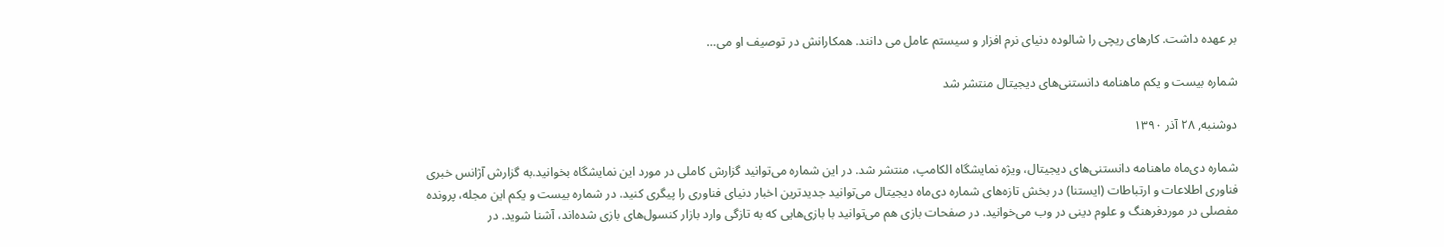بر عهده داشت. کارهای ریچی را شالوده دنیای نرم افزار و سیستم عامل می دانند. همکارانش در توصیف او می…

شماره بیست و یکم ماهنامه دانستنی‌های دیجیتال منتشر شد

دوشنبه, ۲۸ آذر ۱۳۹۰

شماره دی‌ماه ماهنامه دانستنی‌های دیجیتال، ویژه نمایشگاه الکامپ، منتشر شد. در این شماره می‌توانید گزارش کاملی در مورد این نمایشگاه بخوانید.به گزارش آژانس خبری فناوری اطلاعات و ارتباطات (ایستنا) در بخش تازه‌های شماره دی‌ماه دیجیتال می‌توانید جدیدترین اخبار دنیای فناوری را پیگری کنید. در شماره بیست و یکم این مجله، پرونده مفصلی در موردفرهنگ و علوم دینی در وب می‌خوانید. در صفحات بازی هم می‌توانید با بازی‌هایی که به تازگی وارد بازار کنسول‌های بازی شده‌اند، آشنا شوید. در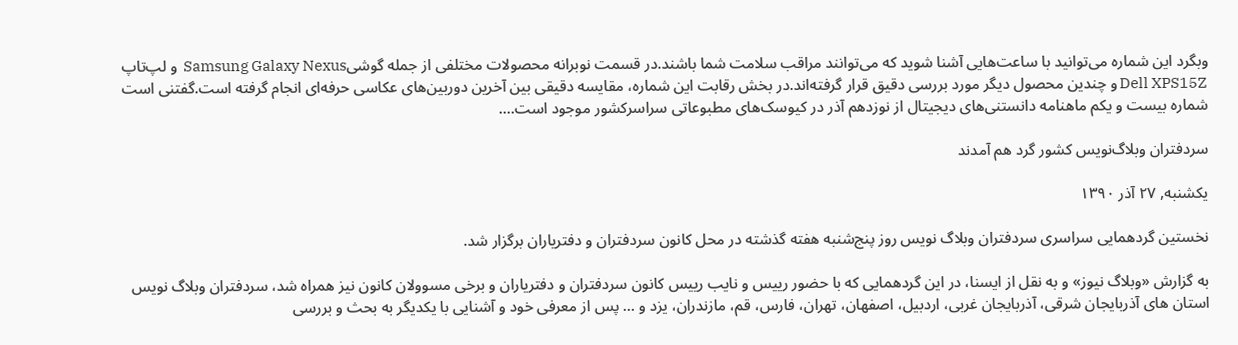وبگرد این شماره می‌توانید با ساعت‌هایی آشنا شوید که می‌توانند مراقب سلامت شما باشند.در قسمت نوبرانه محصولات مختلفی از جمله گوشیSamsung Galaxy Nexus  و لپ‌تاپ Dell XPS15Z و چندین محصول دیگر مورد بررسی دقیق قرار گرفته‌اند.در بخش رقابت این شماره، مقایسه دقیقی بین آخرین دوربین‌های عکاسی حرفه‌ای انجام گرفته است.گفتنی است شماره بیست و یکم ماهنامه دانستنی‌های دیجیتال از نوزدهم آذر در کیوسک‌های مطبوعاتی سراسرکشور موجود است….

سردفتران وبلاگ‌نویس کشور گرد هم آمدند

یکشنبه, ۲۷ آذر ۱۳۹۰

نخستین گردهمایی سراسری سردفتران وبلاگ نویس روز پنج‌شنبه هفته گذشته در محل کانون سردفتران و دفتریاران برگزار شد.

به گزارش «وبلاگ نیوز» و به نقل از ایسنا، در این گردهمایی که با حضور رییس و نایب رییس کانون سردفتران و دفتریاران و برخی مسوولان کانون نیز همراه شد، سردفتران وبلاگ نویس استان های آذربایجان شرقی، آذربایجان غربی، اردبیل، اصفهان، تهران، فارس، قم، مازندران، یزد و … پس از معرفی خود و آشنایی با یکدیگر به بحث و بررسی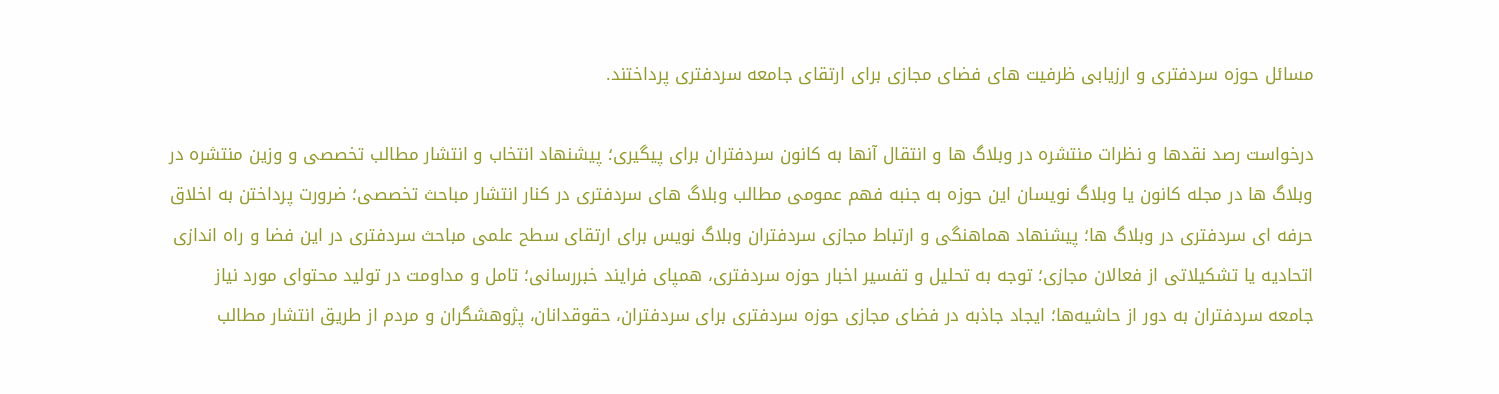مسائل حوزه سردفتری و ارزیابی ظرفیت های فضای مجازی برای ارتقای جامعه سردفتری پرداختند.

درخواست رصد نقدها و نظرات منتشره در وبلاگ ها و انتقال آنها به کانون سردفتران برای پیگیری؛ پیشنهاد انتخاب و انتشار مطالب تخصصی و وزین منتشره در وبلاگ ها در مجله کانون یا وبلاگ نویسان این حوزه به جنبه فهم عمومی مطالب وبلاگ های سردفتری در کنار انتشار مباحث تخصصی؛ ضرورت پرداختن به اخلاق حرفه ای سردفتری در وبلاگ ها؛ پیشنهاد هماهنگی و ارتباط مجازی سردفتران وبلاگ نویس برای ارتقای سطح علمی مباحث سردفتری در این فضا و راه اندازی اتحادیه یا تشکیلاتی از فعالان مجازی؛ توجه به تحلیل و تفسیر اخبار حوزه سردفتری، همپای فرایند خبررسانی؛ تامل و مداومت در تولید محتوای مورد نیاز جامعه سردفتران به دور از حاشیه‌ها؛ ایجاد جاذبه در فضای مجازی حوزه سردفتری برای سردفتران، حقوقدانان، پژوهشگران و مردم از طریق انتشار مطالب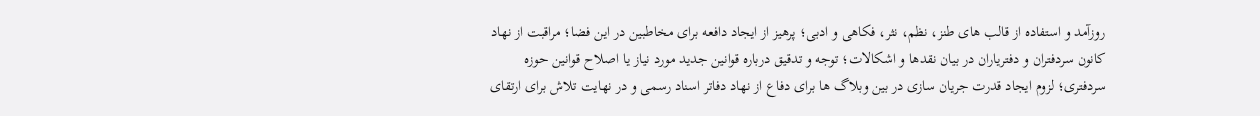روزآمد و استفاده از قالب های طنز، نظم، نثر، فکاهی و ادبی؛ پرهیز از ایجاد دافعه برای مخاطبین در این فضا؛ مراقبت از نهاد کانون سردفتران و دفتریاران در بیان نقدها و اشکالات؛ توجه و تدقیق درباره قوانین جدید مورد نیاز یا اصلاح قوانین حوزه سردفتری؛ لزوم ایجاد قدرت جریان سازی در بین وبلاگ ها برای دفاع از نهاد دفاتر اسناد رسمی و در نهایت تلاش برای ارتقای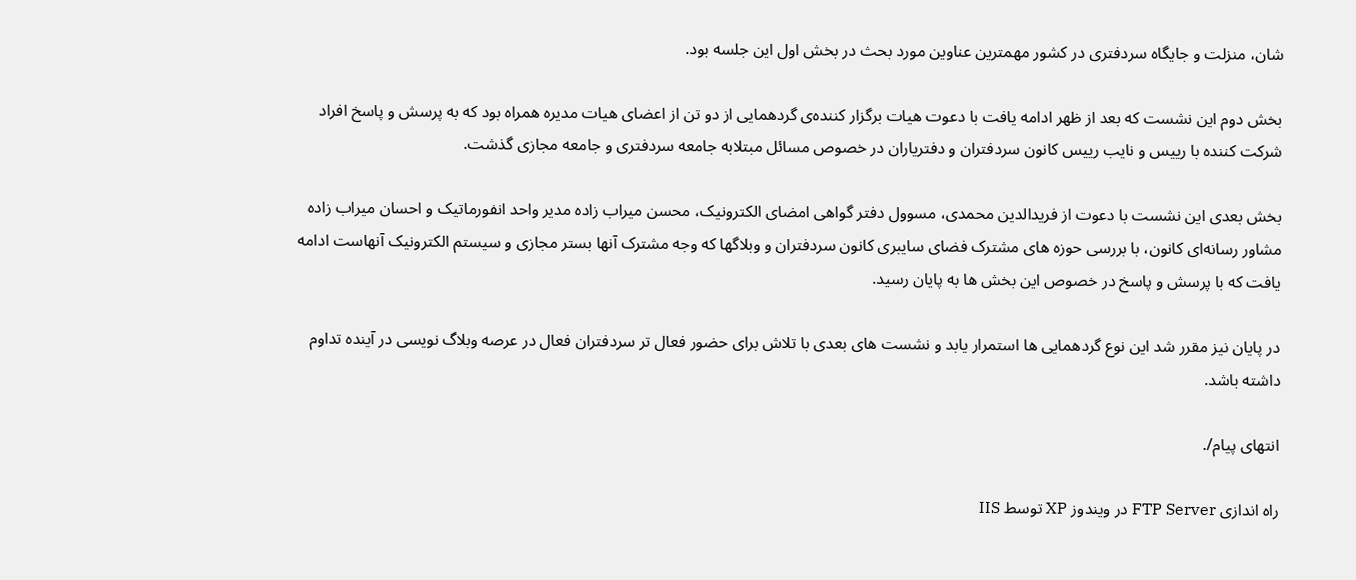شان، منزلت و جایگاه سردفتری در کشور مهمترین عناوین مورد بحث در بخش اول این جلسه بود.

بخش دوم این نشست که بعد از ظهر ادامه یافت با دعوت هیات برگزار کننده‌ی گردهمایی از دو تن از اعضای هیات مدیره همراه بود که به پرسش و پاسخ افراد شرکت کننده با رییس و نایب رییس کانون سردفتران و دفتریاران در خصوص مسائل مبتلابه جامعه سردفتری و جامعه مجازی گذشت.

بخش بعدی این نشست با دعوت از فریدالدین محمدی، مسوول دفتر گواهی امضای الکترونیک، محسن میراب زاده مدیر واحد انفورماتیک و احسان میراب زاده مشاور رسانه‌ای کانون، با بررسی حوزه های مشترک فضای سایبری کانون سردفتران و وبلاگها که وجه مشترک آنها بستر مجازی و سیستم الکترونیک آنهاست ادامه یافت که با پرسش و پاسخ در خصوص این بخش ها به پایان رسید.

در پایان نیز مقرر شد این نوع گردهمایی ها استمرار یابد و نشست های بعدی با تلاش برای حضور فعال تر سردفتران فعال در عرصه وبلاگ نویسی در آینده تداوم داشته باشد.

انتهای پیام/.

راه اندازی FTP Server در ویندوز XP توسط IIS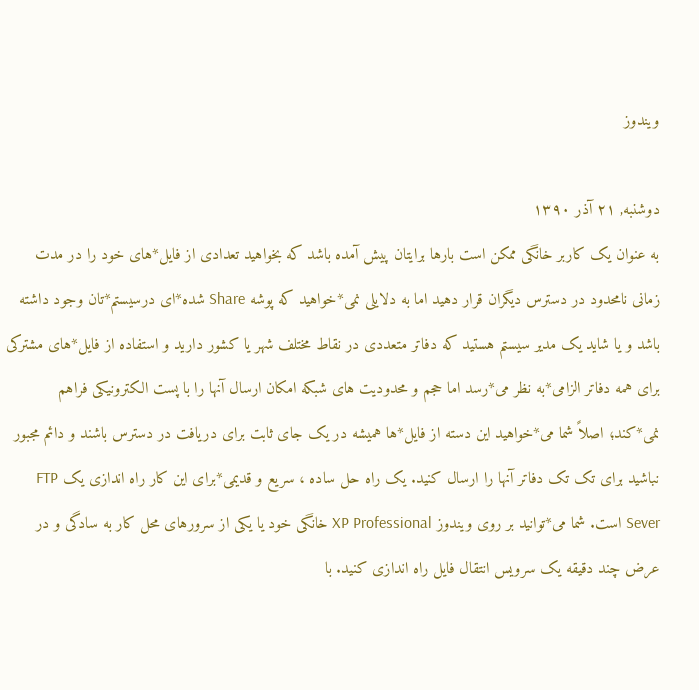ویندوز

دوشنبه, ۲۱ آذر ۱۳۹۰
به عنوان یک کاربر خانگی ممکن است بارها برایتان پیش آمده باشد که بخواهید تعدادی از فایل*های خود را در مدت زمانی نامحدود در دسترس دیگران قرار دهید اما به دلایلی نمی*خواهید که پوشه Share شده*ای درسیستم*تان وجود داشته باشد و یا شاید یک مدیر سیستم هستید که دفاتر متعددی در نقاط مختلف شهر یا کشور دارید و استفاده از فایل*های مشترکی برای همه دفاتر الزامی*به نظر می*رسد اما حجم و محدودیت های شبکه امکان ارسال آنها را با پست الکترونیکی فراهم نمی*کند؛ اصلاً شما می*خواهید این دسته از فایل*ها همیشه در یک جای ثابت برای دریافت در دسترس باشند و دائم مجبور نباشید برای تک تک دفاتر آنها را ارسال کنید. یک راه حل ساده ، سریع و قدیمی*برای این کار راه اندازی یک FTP Sever است. شما می*توانید بر روی ویندوز XP Professional خانگی خود یا یکی از سرورهای محل کار به سادگی و در عرض چند دقیقه یک سرویس انتقال فایل راه اندازی کنید. با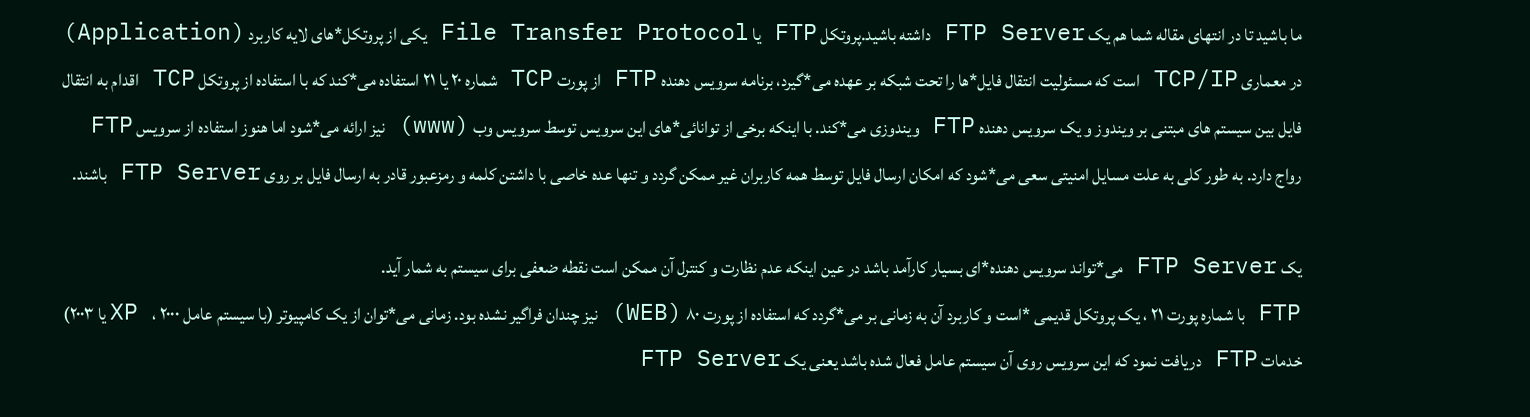ما باشید تا در انتهای مقاله شما هم یک FTP Server داشته باشید.پروتکل FTP یا File Transfer Protocol یکی از پروتکل*های لایه کاربرد (Application) در معماری TCP/IP است که مسئولیت انتقال فایل*ها را تحت شبکه بر عهده می*گیرد، برنامه سرویس دهنده FTP از پورت TCP شماره ۲۰ یا ۲۱ استفاده می*کند که با استفاده از پروتکل TCP اقدام به انتقال فایل بین سیستم های مبتنی بر ویندوز و یک سرویس دهنده FTP ویندوزی می*کند. با اینکه برخی از توانائی*های این سرویس توسط سرویس وب (www) نیز ارائه می*شود اما هنوز استفاده از سرویس FTP رواج دارد. به طور کلی به علت مسایل امنیتی سعی می*شود که امکان ارسال فایل توسط همه کاربران غیر ممکن گردد و تنها عده خاصی با داشتن کلمه و رمزعبور قادر به ارسال فایل بر روی FTP Server باشند.

یک FTP Server می*تواند سرویس دهنده*ای بسیار کارآمد باشد در عین اینکه عدم نظارت و کنترل آن ممکن است نقطه ضعفی برای سیستم به شمار آید.
FTP با شماره پورت ۲۱ ، یک پروتکل قدیمی *است و کاربرد آن به زمانی بر می*گردد که استفاده از پورت ۸۰ (WEB) نیز چندان فراگیر نشده بود. زمانی می*توان از یک کامپیوتر (با سیستم عامل XP ، ۲۰۰۰ یا ۲۰۰۳) خدمات FTP دریافت نمود که این سرویس روی آن سیستم عامل فعال شده باشد یعنی یک FTP Server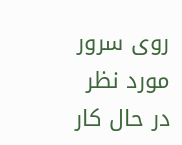روی سرور مورد نظر در حال کار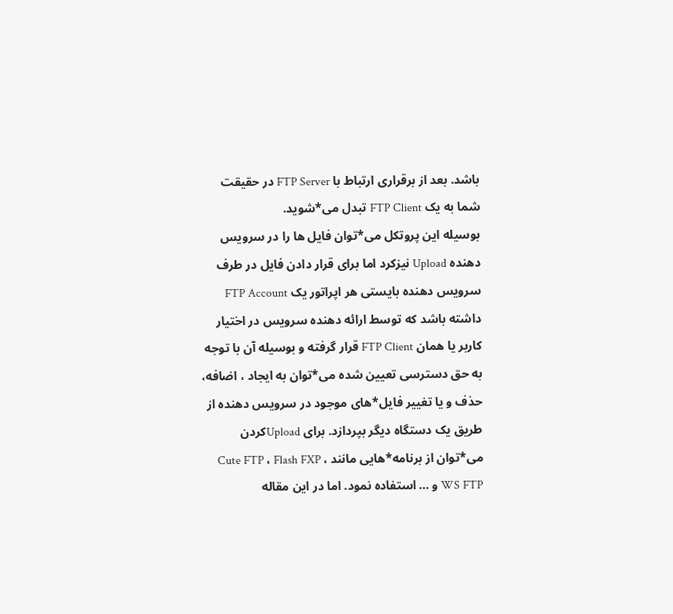باشد. بعد از برقراری ارتباط با FTP Server در حقیقت شما به یک FTP Client تبدل می*شوید.
بوسیله این پروتکل می*توان فایل ها را در سرویس دهنده Upload نیزکرد اما برای قرار دادن فایل در طرف سرویس دهنده بایستی هر اپراتور یک FTP Account داشته باشد که توسط ارائه دهنده سرویس در اختیار کاربر یا همان FTP Client قرار گرفته و بوسیله آن با توجه به حق دسترسی تعیین شده می*توان به ایجاد ، اضافه، حذف و یا تغییر فایل*های موجود در سرویس دهنده از طریق یک دستگاه دیگر بپردازد. برای Uploadکردن می*توان از برنامه*هایی مانند Cute FTP ، Flash FXP ، WS FTP و … استفاده نمود. اما در این مقاله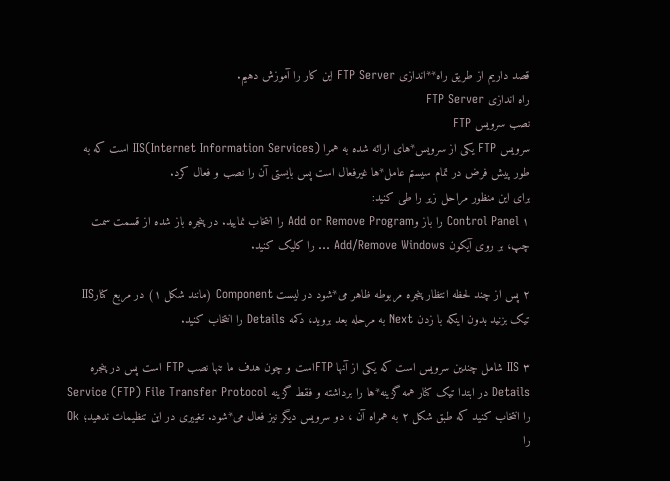قصد داریم از طریق راه**اندازی FTP Server این کار را آموزش دهیم.
راه اندازی FTP Server
نصب سرویس FTP
سرویس FTP یکی از سرویس*های ارائه شده به همرا IIS(Internet Information Services) است که به طور پیش فرض در تمام سیستم عامل*ها غیرفعال است پس بایستی آن را نصب و فعال کرد.
برای این منظور مراحل زیر را طی کنید:
۱ Control Panel را باز وAdd or Remove Program را انتخاب نمایید. در پنجره باز شده از قسمت سمت چپ، بر روی آیکون Add/Remove Windows … را کلیک کنید.

۲ پس از چند لحظه انتظار پنجره مربوطه ظاهر می*شود در لیست Component (مانند شکل ۱) در مربع کنارIIS تیک بزنید بدون اینکه با زدن Next به مرحله بعد بروید، دکمه Details را انتخاب کنید.

۳ IIS شامل چندین سرویس است که یکی از آنها FTPاست و چون هدف ما تنها نصب FTP است پس در پنجره Details در ابتدا تیک کنار همه گزینه*ها را برداشته و فقط گزینه Service (FTP) File Transfer Protocol را انتخاب کنید که طبق شکل ۲ به همراه آن ، دو سرویس دیگر نیز فعال می*شود. تغییری در این تنظیمات ندهید؛ Ok را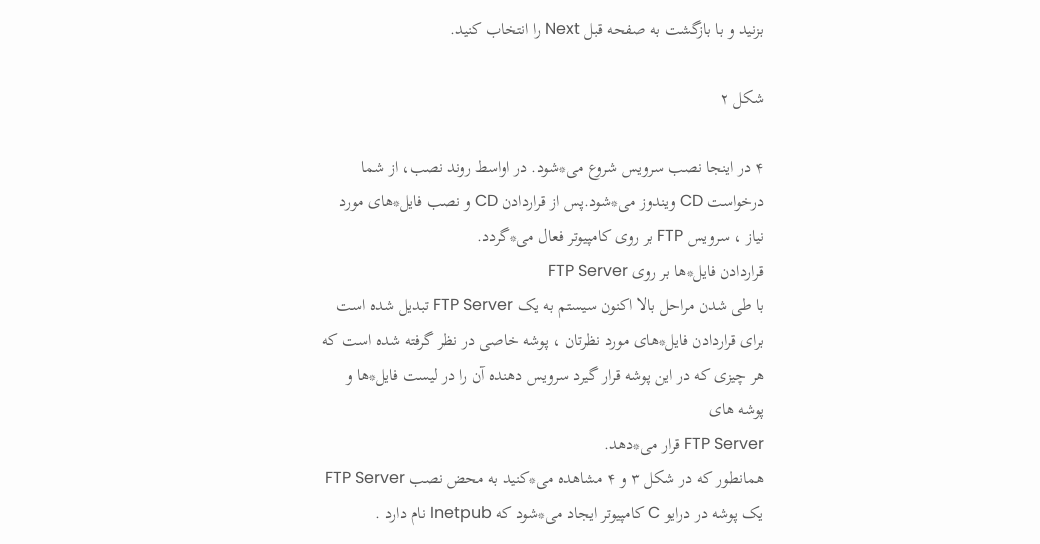بزنید و با بازگشت به صفحه قبل Next را انتخاب کنید.

شکل ۲

۴ در اینجا نصب سرویس شروع می*شود. در اواسط روند نصب، از شما درخواست CD ویندوز می*شود.پس از قراردادن CD و نصب فایل*های مورد نیاز ، سرویس FTP بر روی کامپیوتر فعال می*گردد.
قراردادن فایل*ها بر روی FTP Server
با طی شدن مراحل بالا اکنون سیستم به یک FTP Server تبدیل شده است برای قراردادن فایل*های مورد نظرتان ، پوشه خاصی در نظر گرفته شده است که هر چیزی که در این پوشه قرار گیرد سرویس دهنده آن را در لیست فایل*ها و پوشه های
FTP Server قرار می*دهد.
همانطور که در شکل ۳ و ۴ مشاهده می*کنید به محض نصب FTP Server یک پوشه در درایو C کامپیوتر ایجاد می*شود که Inetpub نام دارد .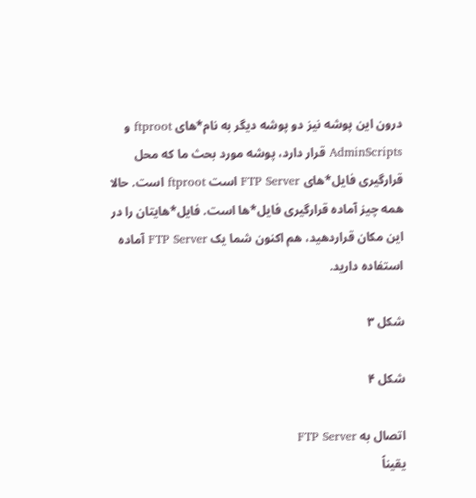درون این پوشه نیز دو پوشه دیگر به نام*های ftproot و AdminScripts قرار دارد، پوشه مورد بحث ما که محل قرارگیری فایل*های FTP Server است ftproot است. حالا همه چیز آماده قرارگیری فایل*ها است. فایل*هایتان را در این مکان قراردهید، هم اکنون شما یک FTP Server آماده استفاده دارید.

شکل ۳

شکل ۴

اتصال به FTP Server
یقیناً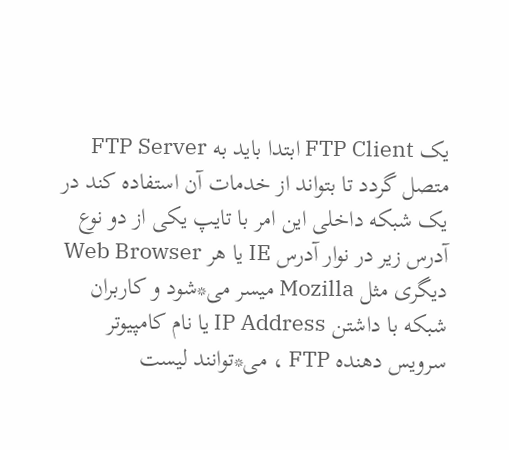یک FTP Client ابتدا باید به FTP Server متصل گردد تا بتواند از خدمات آن استفاده کند در یک شبکه داخلی این امر با تایپ یکی از دو نوع آدرس زیر در نوار آدرس IE یا هر Web Browser دیگری مثل Mozilla میسر می*شود و کاربران شبکه با داشتن IP Address یا نام کامپیوتر سرویس دهنده FTP ، می*توانند لیست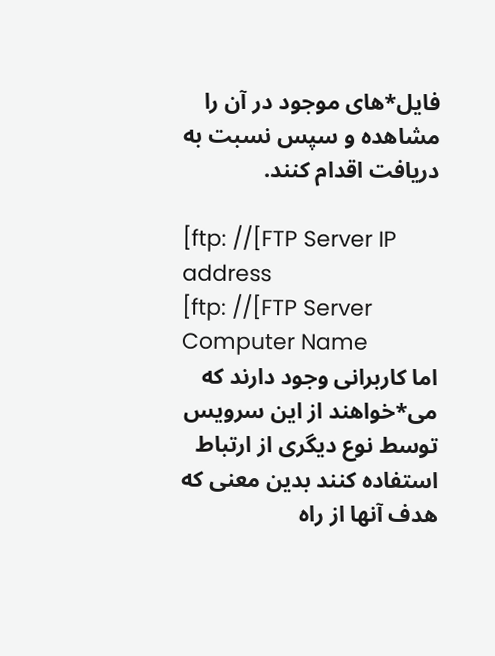فایل*های موجود در آن را مشاهده و سپس نسبت به دریافت اقدام کنند.

[ftp: //[FTP Server IP address
[ftp: //[FTP Server Computer Name
اما کاربرانی وجود دارند که می*خواهند از این سرویس توسط نوع دیگری از ارتباط استفاده کنند بدین معنی که هدف آنها از راه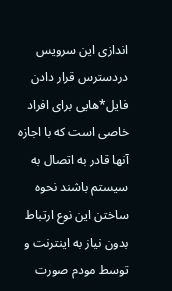اندازی این سرویس دردسترس قرار دادن فایل*هایی برای افراد خاصی است که با اجازه آنها قادر به اتصال به سیستم باشند نحوه ساختن این نوع ارتباط بدون نیاز به اینترنت و توسط مودم صورت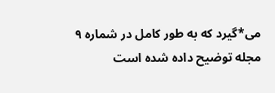می*گیرد که به طور کامل در شماره ۹ مجله توضیح داده شده است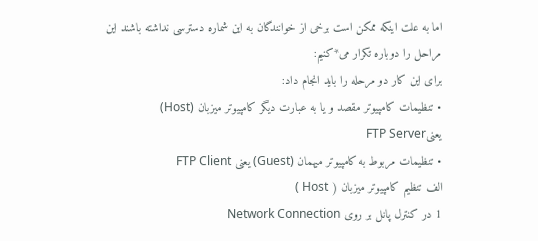اما به علت اینکه ممکن است برخی از خوانندگان به این شماره دسترسی نداشته باشند این مراحل را دوباره تکرار می*کنیم:
برای این کار دو مرحله را باید انجام داد:
• تنظیمات کامپیوتر مقصد و یا به عبارت دیگر کامپیوتر میزبان (Host)
یعنیFTP Server
• تنظیمات مربوط به کامپیوتر میهمان (Guest) یعنی FTP Client
الف تنظیم کامپیوتر میزبان ( Host )
1 در کنترل پانل بر روی Network Connection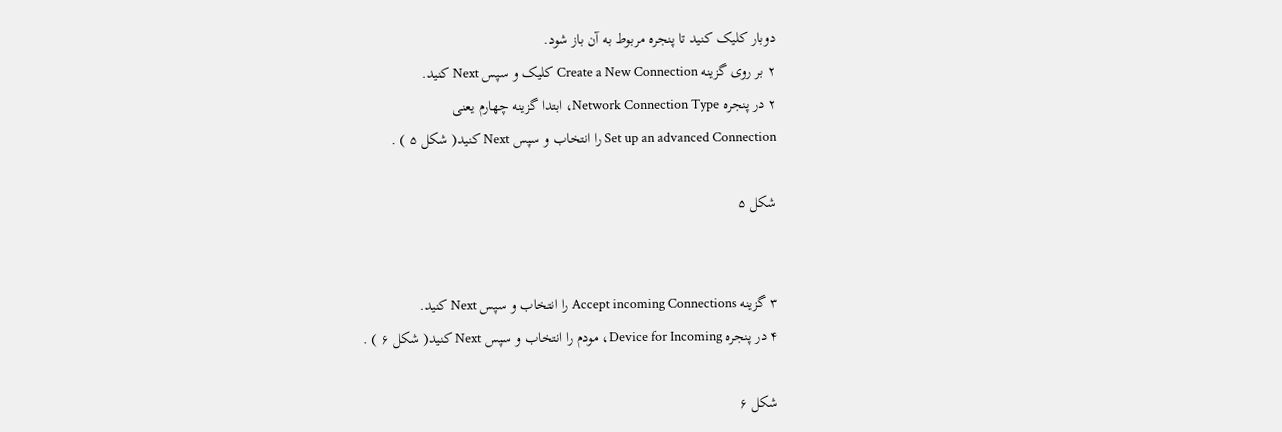دوبار کلیک کنید تا پنجره مربوط به آن باز شود.
۲ بر روی گزینه Create a New Connection کلیک و سپس Next کنید.
۲ در پنجره Network Connection Type، ابتدا گزینه چهارم یعنی
Set up an advanced Connection را انتخاب و سپس Next کنید( شکل ۵ ) .

شکل ۵


۳ گزینه Accept incoming Connections را انتخاب و سپس Next کنید.
۴ در پنجره Device for Incoming، مودم را انتخاب و سپس Next کنید( شکل ۶ ) .

شکل ۶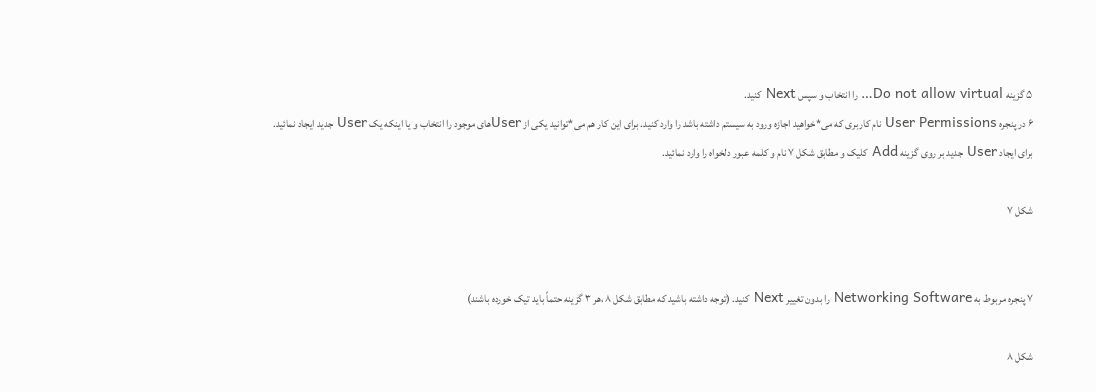۵ گزینه Do not allow virtual… را انتخاب و سپس Next کنید.
۶ در پنجره User Permissions نام کاربری که می*خواهید اجازه ورود به سیستم داشته باشد را وارد کنید. برای این کار هم می*توانید یکی از Userهای موجود را انتخاب و یا اینکه یک User جدید ایجاد نمائید.
برای ایجاد User جدید بر روی گزینه Add کلیک و مطابق شکل ۷ نام و کلمه عبور دلخواه را وارد نمائید.

شکل ۷


۷ پنجره مربوط به Networking Software را بدون تغییر Next کنید. (توجه داشته باشید که مطابق شکل ۸ ،هر ۳ گزینه حتماً باید تیک خورده باشند)

شکل ۸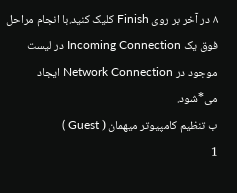۸ در آخر بر روی Finish کلیک کنید.با انجام مراحل فوق یک Incoming Connection در لیست موجود در Network Connection ایجاد می*شود.
ب تنظیم کامپیوتر میهمان ( Guest )
1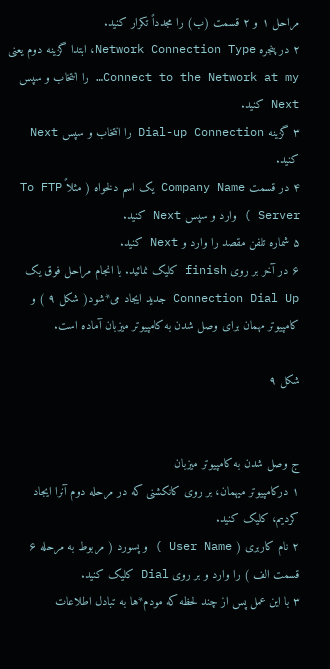مراحل ۱ و ۲ قسمت (ب) را مجدداً تکرار کنید.
۲ در پنجره Network Connection Type، ابتدا گزینه دوم یعنی
Connect to the Network at my… را انتخاب و سپس Next کنید.
۳ گزینه Dial-up Connection را انتخاب و سپس Next کنید.
۴ در قسمت Company Name یک اسم دلخواه ( مثلاً To FTP Server ) وارد و سپس Next کنید.
۵ شماره تلفن مقصد را وارد و Next کنید.
۶ در آخر بر روی finish کلیک نمائید. با انجام مراحل فوق یک Connection Dial Up جدید ایجاد می*شود( شکل ۹ ) و کامپیوتر مهمان برای وصل شدن به کامپیوتر میزبان آماده است.

شکل ۹


ج وصل شدن به کامپیوتر میزبان
۱ درکامپیوتر میهمان، بر روی کانکشنی که در مرحله دوم آنرا ایجاد کردیم، کلیک کنید.
۲ نام کاربری ( User Name ) و پسورد ( مربوط به مرحله ۶ قسمت الف ) را وارد و بر روی Dial کلیک کنید.
۳ با این عمل پس از چند لحظه که مودم*ها به تبادل اطلاعات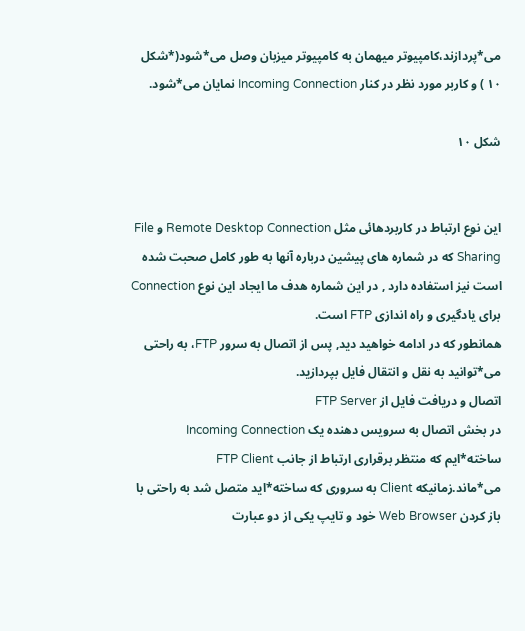می*پردازند،کامپیوتر میهمان به کامپیوتر میزبان وصل می*شود(*شکل ۱۰ ) و کاربر مورد نظر در کنار Incoming Connection نمایان می*شود.

شکل ۱۰


این نوع ارتباط در کاربردهائی مثل Remote Desktop Connection و File Sharing که در شماره های پیشین درباره آنها به طور کامل صحبت شده است نیز استفاده دارد , در این شماره هدف ما ایجاد این نوع Connection برای یادگیری و راه اندازی FTP است.
همانطور که در ادامه خواهید دید, پس از اتصال به سرور FTP، به راحتی می*توانید به نقل و انتقال فایل بپردازید.
اتصال و دریافت فایل از FTP Server
در بخش اتصال به سرویس دهنده یک Incoming Connection ساخته*ایم که منتظر برقراری ارتباط از جانب FTP Client می*ماند.زمانیکه Client به سروری که ساخته*اید متصل شد به راحتی با باز کردن Web Browser خود و تایپ یکی از دو عبارت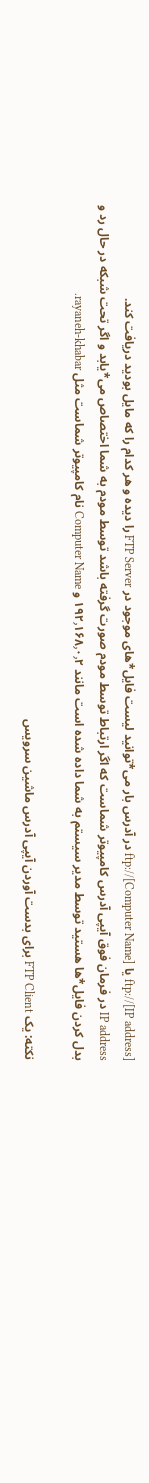[ftp://[IP address یا [ftp://[Computer Name در آدرس بار می*توانید لیست فایل*های موجود در FTP Server را دیده و هر کدام را که مایل بودید دریافت کند.
IP address در فرمان فوق آیپی آدرس کامپیوتر شماست که اگر ارتباط توسط مودم صورت گرفته باشد توسط مودم به شما اختصاص می*یابد و اگر تحت شبکه در حال رد و بدل کردن فایل*ها هستید توسط مدیر سیستم به شما داده شده است مانند ۱۹۲٫۱۶۸٫۰٫۲ و Computer Name نام کامپیوتر شماست مثل rayaneh-khabar.

نکته: یک FTP Client برای بدست آوردن آیپی آدرس ماشین سرویس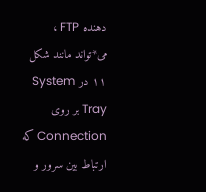دهنده FTP ، می*تواند مانند شکل ۱۱ در System Tray بر روی Connection که ارتباط بین سرور و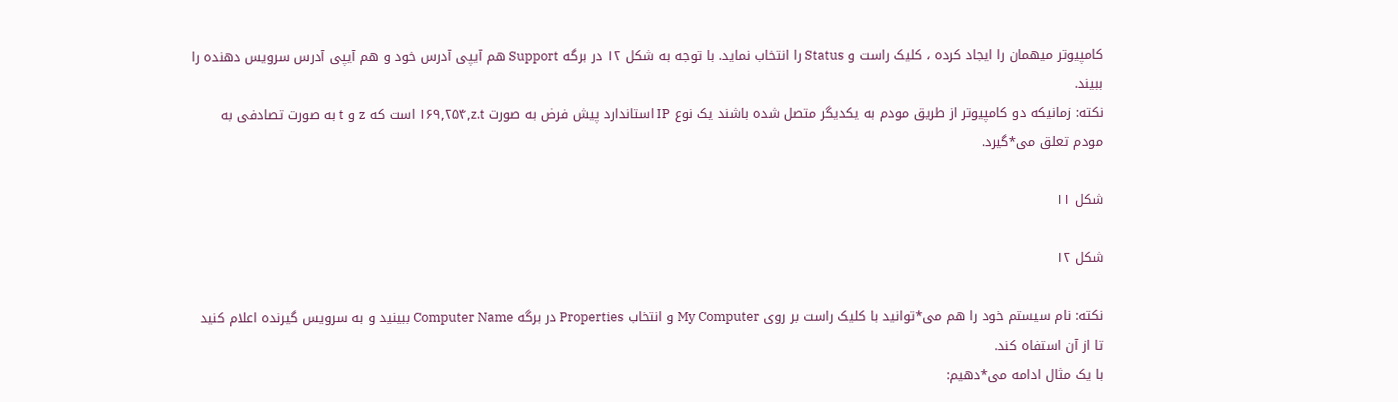کامپیوتر میهمان را ایجاد کرده ، کلیک راست و Status را انتخاب نماید. با توجه به شکل ۱۲ در برگه Support هم آیپی آدرس خود و هم آیپی آدرس سرویس دهنده را ببیند.
نکته: زمانیکه دو کامپیوتر از طریق مودم به یکدیگر متصل شده باشند یک نوع IP استاندارد پیش فرض به صورت ۱۶۹٫۲۵۴٫z.t است که z و t به صورت تصادفی به مودم تعلق می*گیرد.

شکل ۱۱

شکل ۱۲

نکته: نام سیستم خود را هم می*توانید با کلیک راست بر روی My Computer و انتخاب Properties در برگه Computer Name ببینید و به سرویس گیرنده اعلام کنید تا از آن استفاه کند.
با یک مثال ادامه می*دهیم: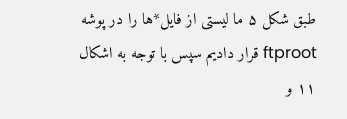طبق شکل ۵ ما لیستی از فایل*ها را در پوشه ftproot قرار دادیم سپس با توجه به اشکال ۱۱ و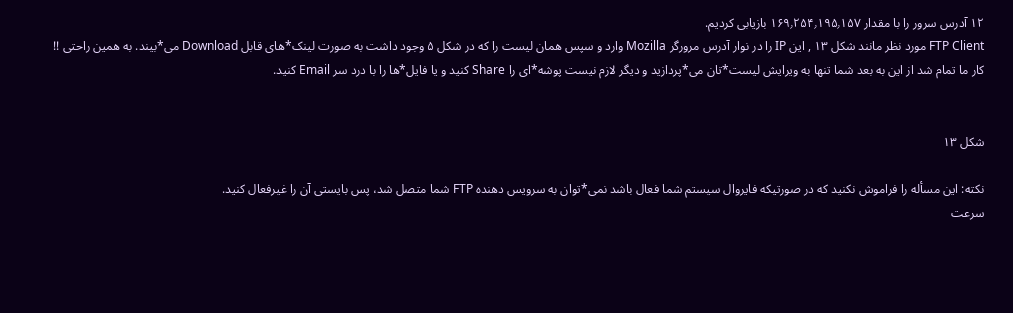۱۲ آدرس سرور را با مقدار ۱۶۹٫۲۵۴٫۱۹۵٫۱۵۷ بازیابی کردیم.
FTP Client مورد نظر مانند شکل ۱۳ , این IP را در نوار آدرس مرورگر Mozilla وارد و سپس همان لیست را که در شکل ۵ وجود داشت به صورت لینک*های قابل Download می*بیند. به همین راحتی !!
کار ما تمام شد از این به بعد شما تنها به ویرایش لیست*تان می*پردازید و دیگر لازم نیست پوشه*ای را Share کنید و یا فایل*ها را با درد سر Email کنید.


شکل ۱۳

نکته: این مسأله را فراموش نکنید که در صورتیکه فایروال سیستم شما فعال باشد نمی*توان به سرویس دهنده FTP شما متصل شد، پس بایستی آن را غیرفعال کنید.
سرعت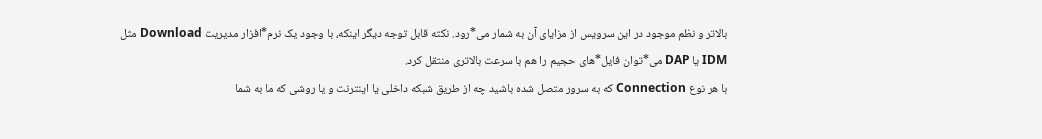بالاتر و نظم موجود در این سرویس از مزایای آن به شمار می*رود. نکته قابل توجه دیگر اینکه، با وجود یک نرم*افزار مدیریت Download مثل IDM یا DAP می*توان فایل*های حجیم را هم با سرعت بالاتری منتقل کرد.
با هر نوع Connection که به سرور متصل شده باشید چه از طریق شبکه داخلی یا اینترنت و یا روشی که ما به شما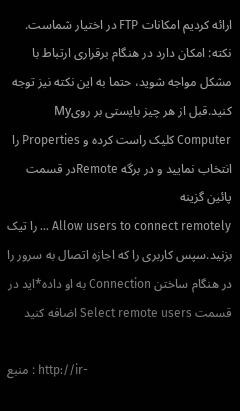ارائه کردیم امکانات FTP در اختیار شماست.
نکته: امکان دارد در هنگام برقراری ارتباط با مشکل مواجه شوید، حتما به این نکته نیز توجه کنید.قبل از هر چیز بایستی بر رویMy Computer کلیک راست کرده و Properties را انتخاب نمایید و در برگه Remoteدر قسمت پائین گزینه
Allow users to connect remotely … را تیک بزنید.سپس کاربری را که اجازه اتصال به سرور را در هنگام ساختن Connection به او داده*اید در قسمت Select remote users اضافه کنید

منبع : http://ir-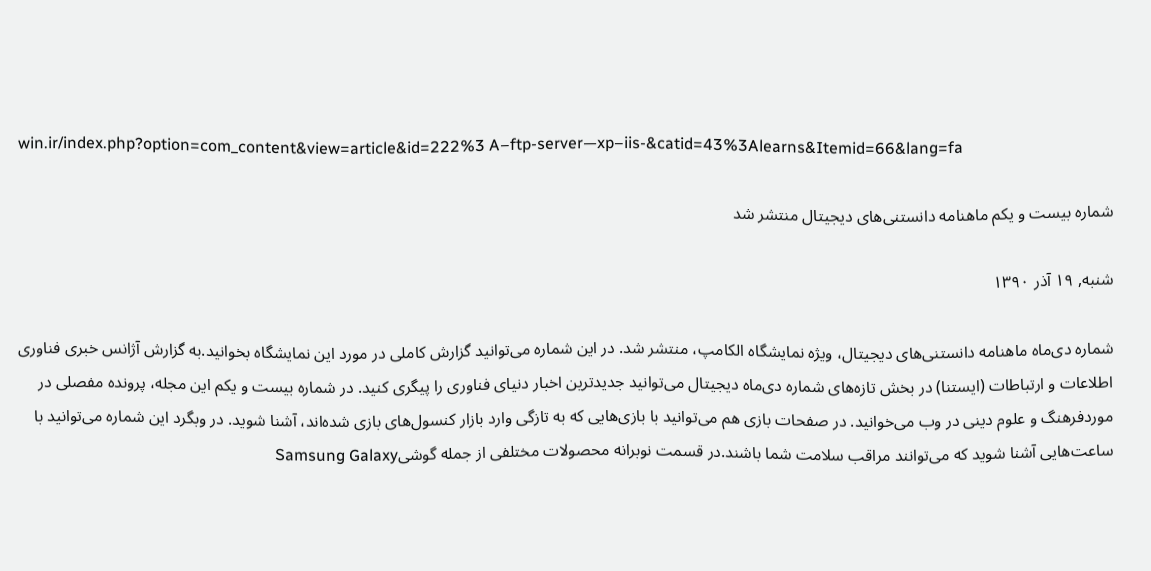win.ir/index.php?option=com_content&view=article&id=222%3 A–ftp-server—xp–iis-&catid=43%3Alearns&Itemid=66&lang=fa

شماره بیست و یکم ماهنامه دانستنی‌های دیجیتال منتشر شد

شنبه, ۱۹ آذر ۱۳۹۰

شماره دی‌ماه ماهنامه دانستنی‌های دیجیتال، ویژه نمایشگاه الکامپ، منتشر شد. در این شماره می‌توانید گزارش کاملی در مورد این نمایشگاه بخوانید.به گزارش آژانس خبری فناوری اطلاعات و ارتباطات (ایستنا) در بخش تازه‌های شماره دی‌ماه دیجیتال می‌توانید جدیدترین اخبار دنیای فناوری را پیگری کنید. در شماره بیست و یکم این مجله، پرونده مفصلی در موردفرهنگ و علوم دینی در وب می‌خوانید. در صفحات بازی هم می‌توانید با بازی‌هایی که به تازگی وارد بازار کنسول‌های بازی شده‌اند، آشنا شوید. در وبگرد این شماره می‌توانید با ساعت‌هایی آشنا شوید که می‌توانند مراقب سلامت شما باشند.در قسمت نوبرانه محصولات مختلفی از جمله گوشیSamsung Galaxy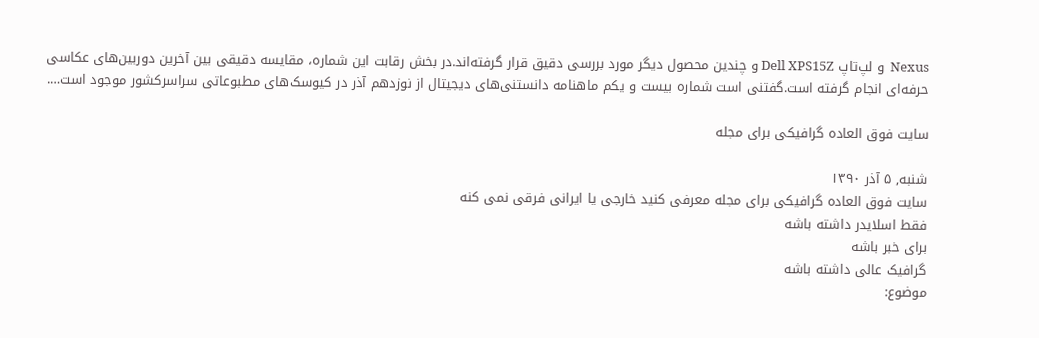Nexus  و لپ‌تاپ Dell XPS15Z و چندین محصول دیگر مورد بررسی دقیق قرار گرفته‌اند.در بخش رقابت این شماره، مقایسه دقیقی بین آخرین دوربین‌های عکاسی حرفه‌ای انجام گرفته است.گفتنی است شماره بیست و یکم ماهنامه دانستنی‌های دیجیتال از نوزدهم آذر در کیوسک‌های مطبوعاتی سراسرکشور موجود است….

سایت فوق العاده گرافیکی برای مجله

شنبه, ۵ آذر ۱۳۹۰
سایت فوق العاده گرافیکی برای مجله معرفی کنید خارجی یا ایرانی فرقی نمی کنه
فقط اسلایدر داشته باشه
برای خبر باشه
گرافیک عالی داشته باشه
موضوع: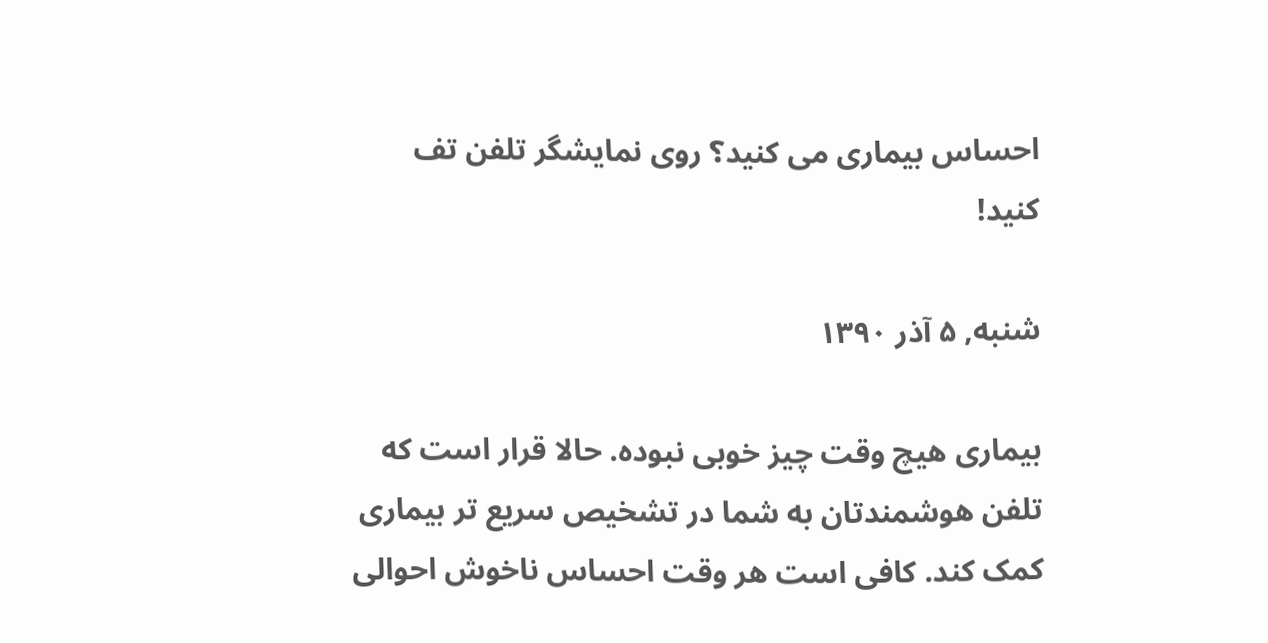احساس بیماری می کنید؟ روی نمایشگر تلفن تف کنید!

شنبه, ۵ آذر ۱۳۹۰

بیماری هیچ وقت چیز خوبی نبوده. حالا قرار است که تلفن هوشمندتان به شما در تشخیص سریع تر بیماری کمک کند. کافی است هر وقت احساس ناخوش احوالی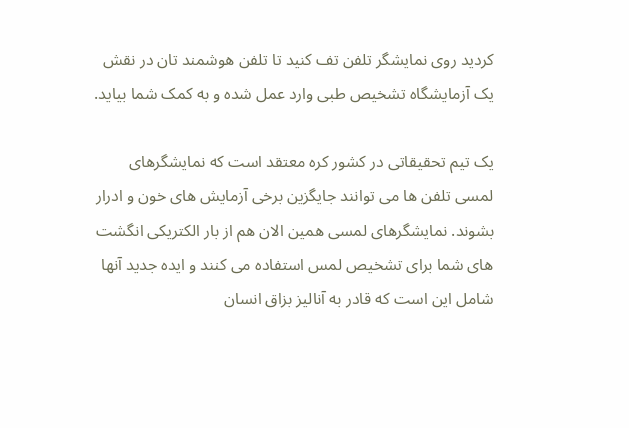کردید روی نمایشگر تلفن تف کنید تا تلفن هوشمند تان در نقش یک آزمایشگاه تشخیص طبی وارد عمل شده و به کمک شما بیاید.

یک تیم تحقیقاتی در کشور کره معتقد است که نمایشگرهای لمسی تلفن ها می توانند جایگزین برخی آزمایش های خون و ادرار بشوند. نمایشگرهای لمسی همین الان هم از بار الکتریکی انگشت های شما برای تشخیص لمس استفاده می کنند و ایده جدید آنها شامل این است که قادر به آنالیز بزاق انسان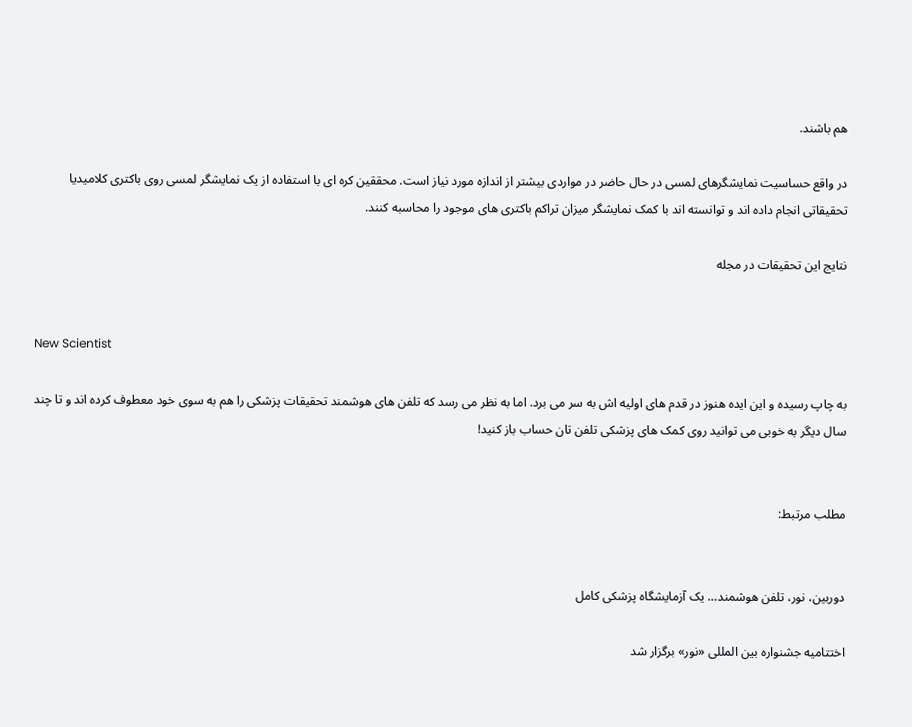هم باشند.

در واقع حساسیت نمایشگرهای لمسی در حال حاضر در مواردی بیشتر از اندازه مورد نیاز است. محققین کره ای با استفاده از یک نمایشگر لمسی روی باکتری کلامیدیا تحقیقاتی انجام داده اند و توانسته اند با کمک نمایشگر میزان تراکم باکتری های موجود را محاسبه کنند.

نتایج این تحقیقات در مجله


New Scientist

به چاپ رسیده و این ایده هنوز در قدم های اولیه اش به سر می برد. اما به نظر می رسد که تلفن های هوشمند تحقیقات پزشکی را هم به سوی خود معطوف کرده اند و تا چند سال دیگر به خوبی می توانید روی کمک های پزشکی تلفن تان حساب باز کنید!


مطلب مرتبط:


دوربین، نور، تلفن هوشمند… یک آزمایشگاه پزشکی کامل

اختتامیه جشنواره بین المللی «نور» برگزار شد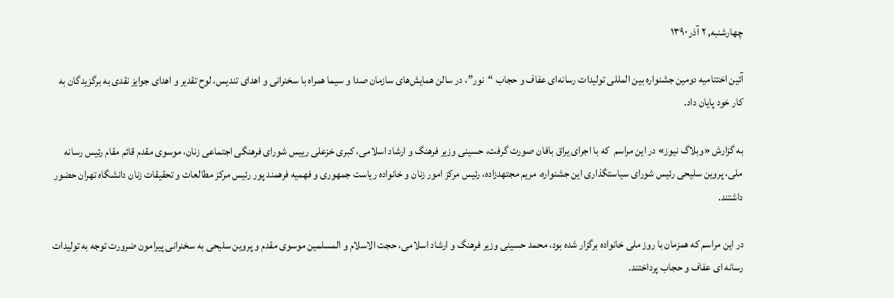چهارشنبه, ۲ آذر ۱۳۹۰

آئین اختتامیه دومین جشنواره بین المللی تولیدات رسانه‌ای عفاف و حجاب “نور”، در سالن همایش‌های سازمان صدا و سیما همراه با سخنرانی و اهدای تندیس، لوح تقدیر و اهدای جوایز نقدی به برگزیدگان به کار خود پایان داد.

به گزارش «وبلاگ نیوز» در این مراسم  که با اجرای یراق بافان صورت گرفت، حسینی وزیر فرهنگ و ارشاد اسلامی، کبری خزعلی رییس شورای فرهنگی اجتماعی زنان، موسوی مقدم قائم مقام رئیس رسانه ملی، پروین سلیحی رئیس شورای سیاستگذاری این جشنواره، مریم مجتهدزاده، رئیس مرکز امور زنان و خانواده ریاست جمهوری و فهمیه فرهمند پور رئیس مرکز مطالعات و تحقیقات زنان دانشگاه تهران حضور داشتند.

در این مراسم که همزمان با روز ملی خانواده برگزار شده بود، محمد حسینی وزیر فرهنگ و ارشاد اسلامی، حجت الاسلام و المسلمین موسوی مقدم و پروین سلیحی به سخنرانی پیرامون ضرورت توجه به تولیدات رسانه ای عفاف و حجاب پرداختند.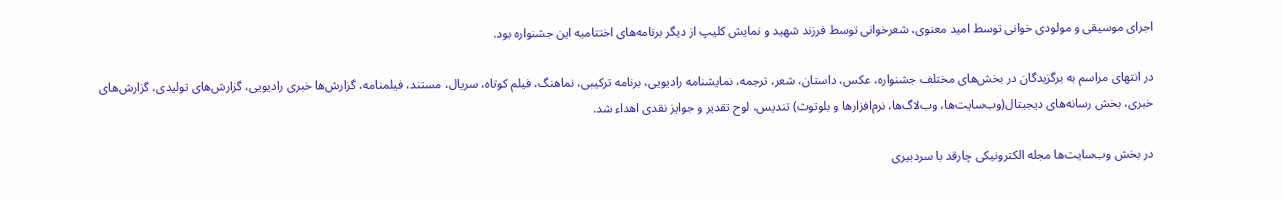اجرای موسیقی و مولودی خوانی توسط امید معنوی، شعرخوانی توسط فرزند شهید و نمایش کلیپ از دیگر برنامه‌های اختتامیه این جشنواره بود.

در انتهای مراسم به برگزیدگان در بخش‌های مختلف جشنواره، عکس، داستان، شعر، ترجمه، نمایشنامه رادیویی، برنامه ترکیبی، نماهنگ،‌ فیلم کوتاه، سریال، مستند، فیلمنامه، گزارش‌ها خبری رادیویی، گزارش‌های تولیدی، گزارش‌های خبری، بخش رسانه‌های دیجیتال(وب‌سایت‌ها، وب‌لاگ‌ها، نرم‌افزارها و بلوتوث) تندیس، لوح تقدیر و جوایز نقدی اهداء شد.

در بخش وب‌سایت‌ها مجله الکترونیکی چارقد با سردبیری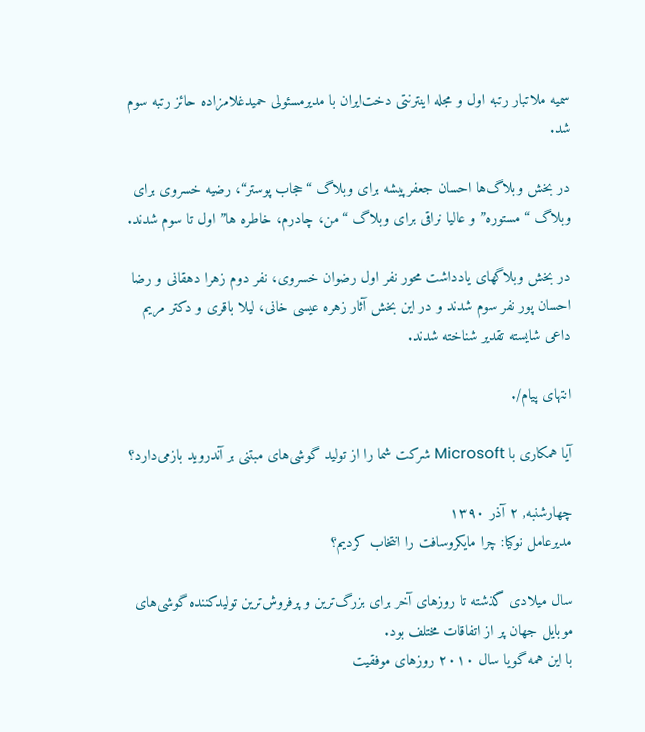سمیه ملاتبار رتبه اول و مجله اینترنتی دخت‌ایران با مدیرمسئولی حمیدغلامزاده حائز رتبه سوم شد.

در بخش وبلاگ‌ها احسان جعفرپیشه برای وبلاگ “حجاب پوستر“، رضیه خسروی برای وبلاگ “مستوره” و عالیا نراقی برای وبلاگ “من، چادرم، خاطره ها” اول تا سوم شدند.

در بخش وبلاگهای یادداشت محور نفر اول رضوان خسروی، نفر دوم زهرا دهقانی و رضا احسان پور نفر سوم شدند و در این بخش آثار زهره عیسی خانی، لیلا باقری و دکتر مریم داعی شایسته تقدیر شناخته شدند.

انتهای پیام/.

آیا همکاری با Microsoft شرکت شما را از تولید گوشی‌های مبتنی بر آندروید بازمی‌دارد؟

چهارشنبه, ۲ آذر ۱۳۹۰
مدیرعامل نوکیا: چرا مایکروسافت را انتخاب کردیم؟

سال میلادی گذشته تا روزهای آخر برای بزرگ‌ترین و پرفروش‌ترین تولیدکننده گوشی‌های موبایل جهان پر از اتفاقات مختلف بود.
با این همه گویا سال ۲۰۱۰ روزهای موفقیت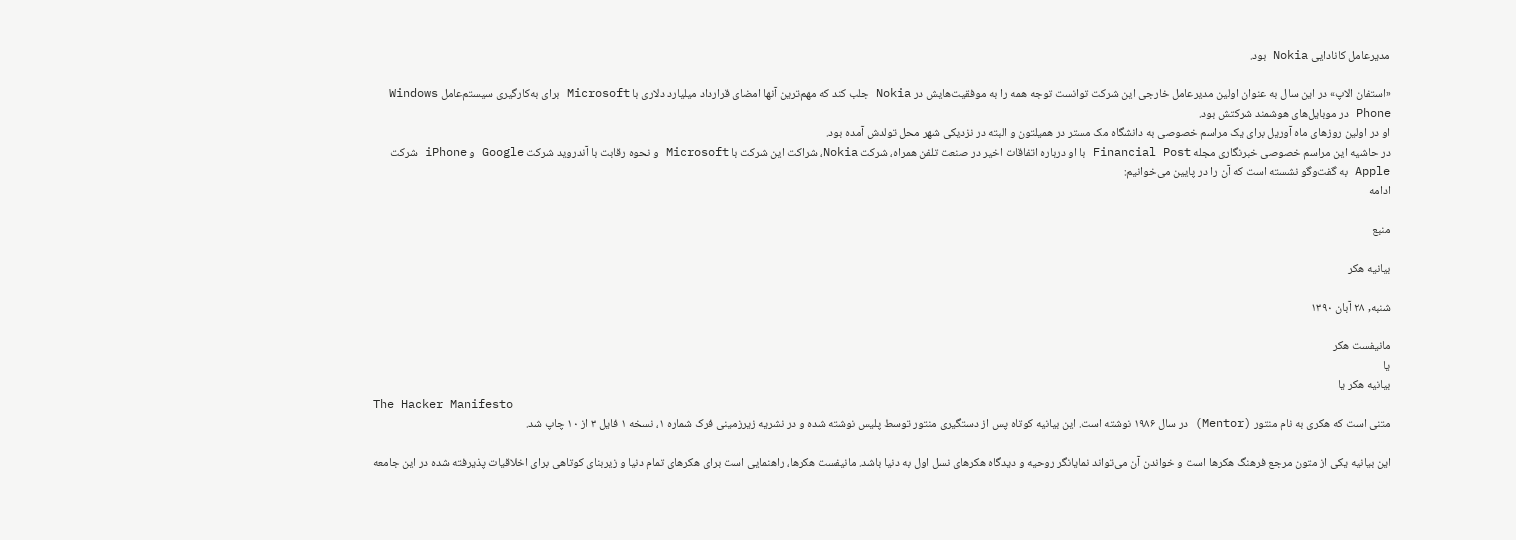مدیرعامل کانادایی Nokia بود.

«استفان الاپ» در این سال به عنوان اولین مدیرعامل خارجی این شرکت توانست توجه همه را به موفقیت‌هایش در Nokia جلب کند که مهم‌ترین آنها امضای قرارداد میلیارد دلاری با Microsoft برای به‌کارگیری سیستم‌عامل Windows Phone در موبایل‌های هوشمند شرکتش بود.
او در اولین روزهای ماه آوریل برای یک مراسم خصوصی به دانشگاه مک مستر در همیلتون و البته در نزدیکی شهر محل تولدش آمده بود.
در حاشیه این مراسم خصوصی خبرنگاری مجله Financial Post با او درباره اتفاقات اخیر در صنعت تلفن همراه، شرکت Nokia، شراکت این شرکت با Microsoft و نحوه رقابت با آندروید شرکت Google و iPhone شرکت Apple به گفت‌وگو نشسته است که آن را در پایین می‌خوانیم:
ادامه

منبع

بیانیه هکر

شنبه, ۲۸ آبان ۱۳۹۰

مانیفست هکر
یا
بیانیه هکر یا
The Hacker Manifesto
متنی است که هکری به نام منتور (Mentor) در سال ۱۹۸۶ نوشته است. این بیانیه کوتاه پس از دستگیری منتور توسط پلیس نوشته شده و در نشریه زیرزمینی فرک شماره ۱، نسخه ۱ فایل ۳ از ۱۰ چاپ شد.

این بیانیه یکی از متون مرجع فرهنگ هکرها است و خواندن آن می‌تواند نمایانگر روحیه و دیدگاه هکرهای نسل اول به دنیا باشد. مانیفست هکرها، راهنمایی است برای هکرهای تمام دنیا و زیربنای کوتاهی برای اخلاقیات پذیرفته شده در این جامعه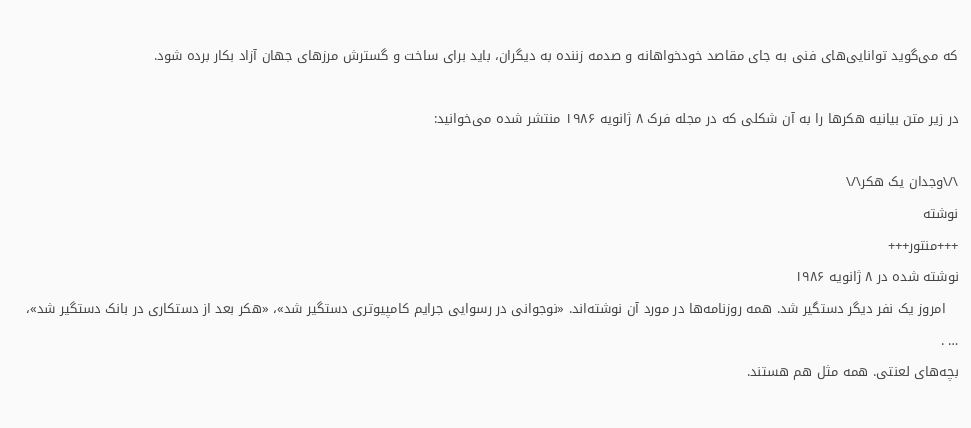که می‌گوید توانایی‌های فنی به جای مقاصد خودخواهانه و صدمه زننده به دیگران، باید برای ساخت و گسترش مرزهای جهان آزاد بکار برده شود.

در زیر متن بیانیه هکرها را به آن شکلی که در مجله فرک ۸ ژانویه ۱۹۸۶ منتشر شده می‌خوانید:

\/\وجدان یک هکر\/\
نوشته
+++منتور+++
نوشته شده در ۸ ژانویه ۱۹۸۶
   امروز یک نفر دیگر دستگیر شد. همه روزنامه‌ها در مورد آن نوشته‌اند. «نوجوانی در رسوایی جرایم کامپیوتری دستگیر شد»، «هکر بعد از دستکاری در بانک دستگیر شد»، … .
بچه‌های لعنتی. همه مثل هم هستند.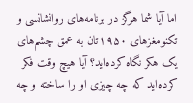اما آیا شما هرگز در برنامه‌های روانشانسی و تکنومغزهای ۱۹۵۰تان به عمق چشم‌های یک هکر نگاه کرده‌اید؟ آیا هیچ وقت فکر کرده‌اید که چه چیزی او را ساخته و چه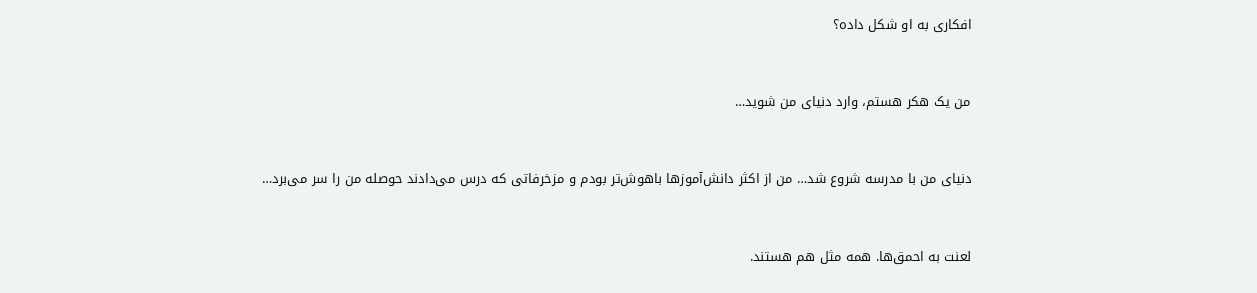افکاری به او شکل داده؟


من یک هکر هستم، وارد دنیای من شوید…


دنیای من با مدرسه شروع شد… من از اکثر دانش‌آموزها باهوش‌تر بودم و مزخرفاتی که درس می‌دادند حوصله من را سر می‌برد…


لعنت به احمق‌ها. همه مثل هم هستند.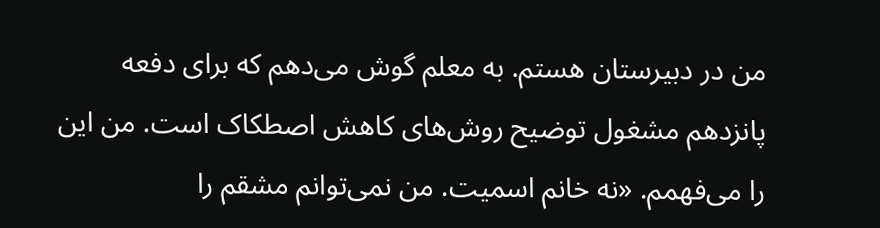من در دبیرستان هستم. به معلم گوش می‌دهم که برای دفعه پانزدهم مشغول توضیح روش‌های کاهش اصطکاک است. من این را می‌فهمم. «نه خانم اسمیت. من نمی‌توانم مشقم را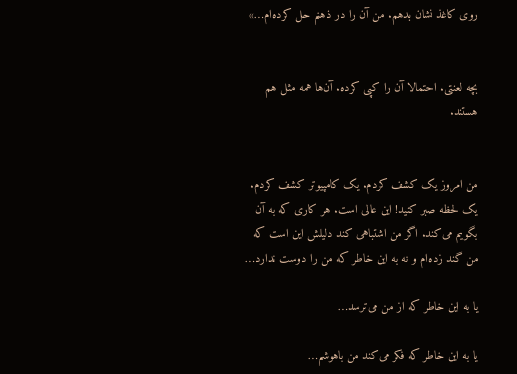روی کاغذ نشان بدهم. من آن را در ذهنم حل کرده‌ام…»


بچه لعنتی. احتمالا آن را کپی کرده. آن‌ها همه مثل هم هستند.


من امروز یک کشف کردم. یک کامپیوتر کشف کردم. یک لحظه صبر کنید! این عالی است. هر کاری که به آن بگویم می‌کند. اگر من اشتباهی کند دلیلش این است که من گند زده‌ام و نه به این خاطر که من را دوست ندارد…

یا به این خاطر که از من می‌ترسد…

یا به این خاطر که فکر می‌کند من باهوشم…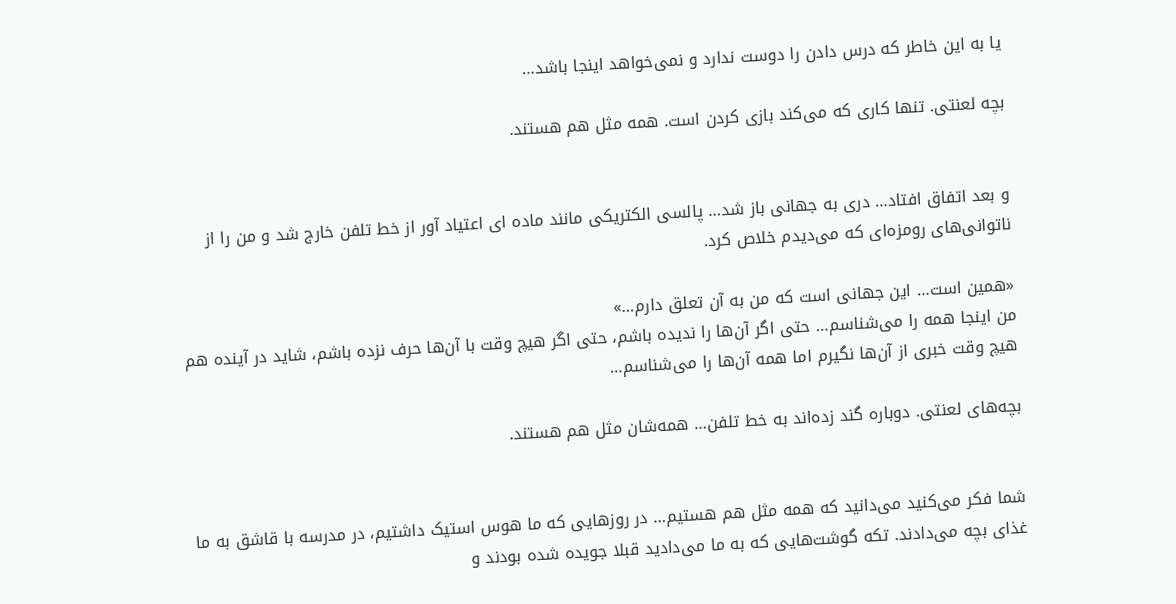یا به این خاطر که درس دادن را دوست ندارد و نمی‌خواهد اینجا باشد…

بچه لعنتی. تنها کاری که می‌کند بازی کردن است. همه مثل هم هستند.


و بعد اتفاق افتاد… دری به جهانی باز شد… پالسی الکتریکی مانند ماده ای اعتیاد آور از خط تلفن خارج شد و من را از ناتوانی‌های رومزه‌ای که می‌دیدم خلاص کرد.

«همین است… این جهانی است که من به آن تعلق دارم…»
من اینجا همه را می‌شناسم… حتی اگر آن‌ها را ندیده باشم، حتی اگر هیچ وقت با آن‌ها حرف نزده باشم، شاید در آینده هم هیچ وقت خبری از آن‌ها نگیرم اما همه آن‌ها را می‌شناسم…

بچه‌های لعنتی. دوباره گند زده‌اند به خط تلفن… همه‌شان مثل هم هستند.


شما فکر می‌کنید می‌دانید که همه مثل هم هستیم… در روزهایی که ما هوس استیک داشتیم، در مدرسه با قاشق به ما غذای بچه می‌دادند. تکه گوشت‌هایی که به ما می‌دادید قبلا جویده شده بودند و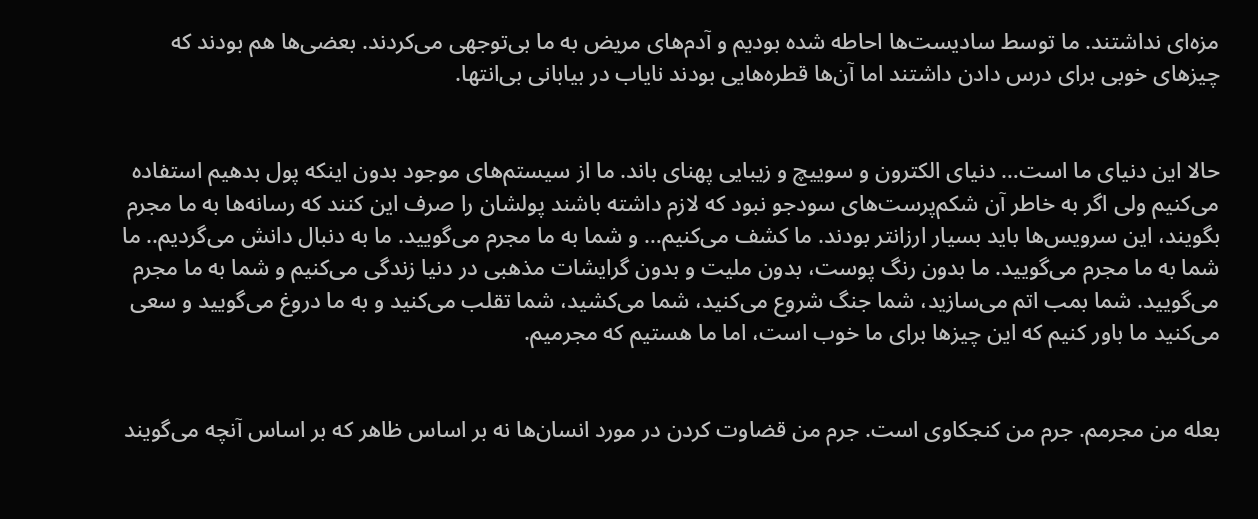مزه‌ای نداشتند. ما توسط سادیست‌ها احاطه شده بودیم و آدم‌های مریض به ما بی‌توجهی می‌کردند. بعضی‌ها هم بودند که چیزهای خوبی برای درس دادن داشتند اما آن‌ها قطره‌هایی بودند نایاب در بیابانی بی‌انتها.


حالا این دنیای ما است… دنیای الکترون و سوییچ و زیبایی پهنای باند. ما از سیستم‌های موجود بدون اینکه پول بدهیم استفاده می‌کنیم ولی اگر به خاطر آن شکم‌پرست‌های سودجو نبود که لازم داشته باشند پولشان را صرف این کنند که رسانه‌ها به ما مجرم بگویند، این سرویس‌ها باید بسیار ارزانتر بودند. ما کشف می‌کنیم… و شما به ما مجرم می‌گویید. ما به دنبال دانش می‌گردیم.. ما شما به ما مجرم می‌گویید. ما بدون رنگ پوست، بدون ملیت و بدون گرایشات مذهبی در دنیا زندگی می‌کنیم و شما به ما مجرم می‌گویید. شما بمب اتم می‌سازید، شما جنگ شروع می‌کنید، شما می‌کشید، شما تقلب می‌کنید و به ما دروغ می‌گویید و سعی می‌کنید ما باور کنیم که این چیزها برای ما خوب است، اما ما هستیم که مجرمیم.


بعله من مجرمم. جرم من کنجکاوی است. جرم من قضاوت کردن در مورد انسان‌ها نه بر اساس ظاهر که بر اساس آنچه می‌گویند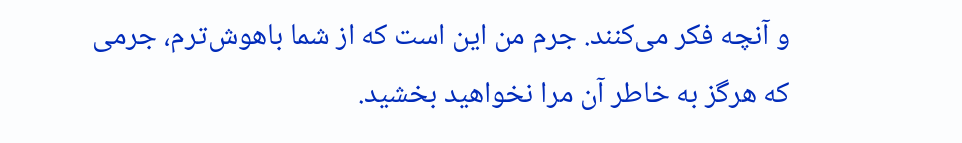و آنچه فکر می‌کنند. جرم من این است که از شما باهوش‌ترم، جرمی که هرگز به خاطر آن مرا نخواهید بخشید.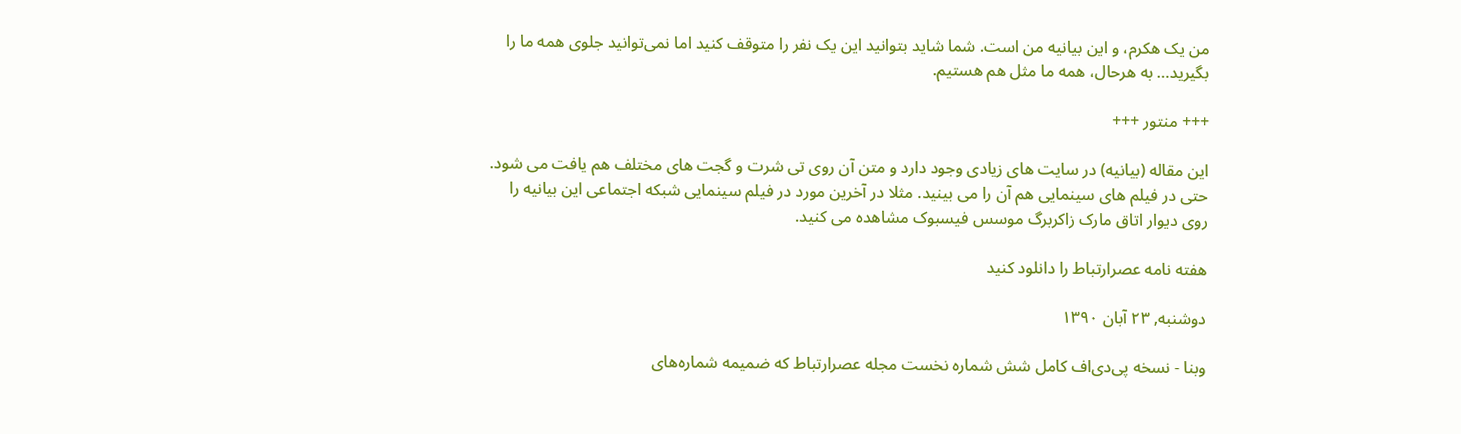من یک هکرم، و این بیانیه من است. شما شاید بتوانید این یک نفر را متوقف کنید اما نمی‌توانید جلوی همه ما را بگیرید… به هرحال، همه ما مثل هم هستیم.

+++ منتور +++

این مقاله (بیانیه) در سایت های زیادی وجود دارد و متن آن روی تی شرت و گجت های مختلف هم یافت می شود. حتی در فیلم های سینمایی هم آن را می بینید. مثلا در آخرین مورد در فیلم سینمایی شبکه اجتماعی این بیانیه را روی دیوار اتاق مارک زاکربرگ موسس فیسبوک مشاهده می کنید.

هفته نامه عصرارتباط را دانلود کنید

دوشنبه, ۲۳ آبان ۱۳۹۰

وبنا - نسخه پی‌دی‌اف کامل شش شماره نخست مجله عصرارتباط که ضمیمه شماره‌های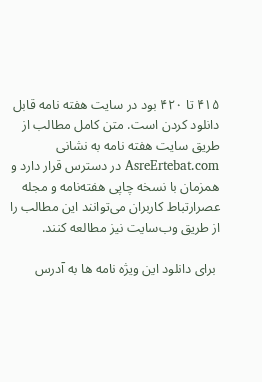۴۱۵ تا ۴۲۰ بود در سایت هفته نامه قابل دانلود کردن است. متن کامل مطالب از طریق سایت هفته نامه به نشانی AsreErtebat.com در دسترس قرار دارد و همزمان با نسخه چاپی هفته‌نامه و مجله عصرارتباط کاربران می‌توانند این مطالب را از طریق وب‌‌سایت نیز مطالعه کنند.

 برای دانلود این ویژه نامه ها به آدرس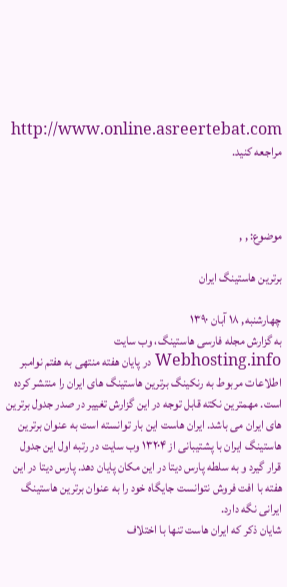http://www.online.asreertebat.com مراجعه کنید.



موضوع: , ,

برترین هاستینگ ایران

چهارشنبه, ۱۸ آبان ۱۳۹۰
به گزارش مجله فارسی هاستینگ، وب سایت Webhosting.info در پایان هفته منتهی به هفتم نوامبر اطلاعات مربوط به رنکینگ برترین هاستینگ های ایران را منتشر کرده است. مهمترین نکته قابل توجه در این گزارش تغییر در صدر جدول برترین های ایران می باشد. ایران هاست این بار توانسته است به عنوان برترین هاستینگ ایران با پشتیبانی از ۱۳۲۰۴ وب سایت در رتبه اول این جدول قرار گیرد و به سلطه پارس دیتا در این مکان پایان دهد. پارس دیتا در این هفته با افت فروش نتوانست جایگاه خود را به عنوان برترین هاستینگ ایرانی نگه دارد.
شایان ذکر که ایران هاست تنها با اختلاف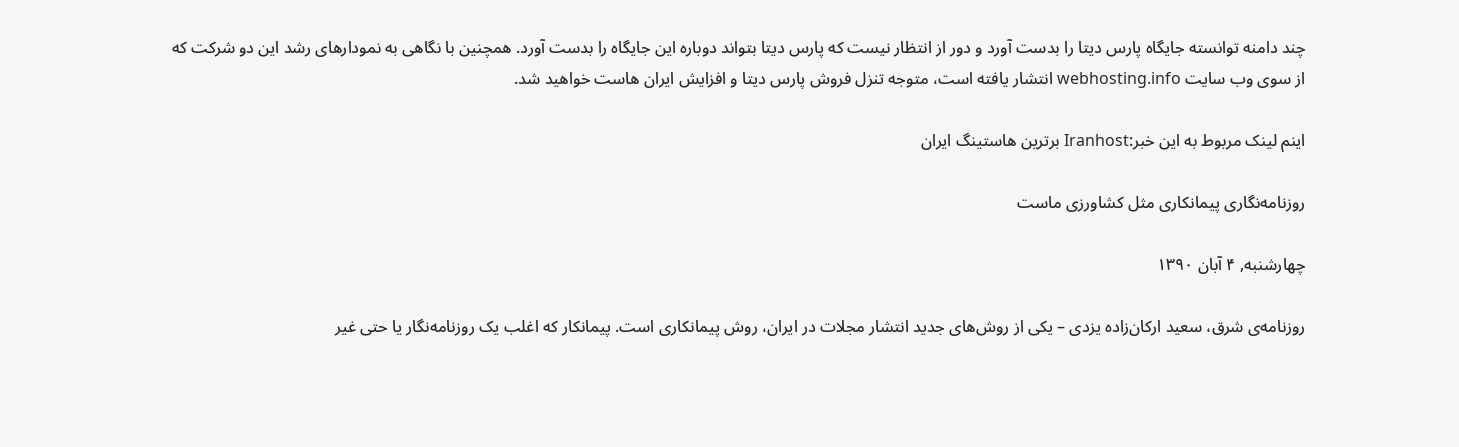چند دامنه توانسته جایگاه پارس دیتا را بدست آورد و دور از انتظار نیست که پارس دیتا بتواند دوباره این جایگاه را بدست آورد. همچنین با نگاهی به نمودارهای رشد این دو شرکت که از سوی وب سایت webhosting.info انتشار یافته است، متوجه تنزل فروش پارس دیتا و افزایش ایران هاست خواهید شد.

اینم لینک مربوط به این خبر:Iranhost برترین هاستینگ ایران

روزنامه‌نگاری پیمانکاری مثل کشاورزی ماست

چهارشنبه, ۴ آبان ۱۳۹۰

روزنامه‌ی شرق، سعید ارکان‌زاده یزدی – یکی از روش‌های جدید انتشار مجلات در ایران، روش پیمانکاری است. پیمانکار که اغلب یک روزنامه‌نگار یا حتی غیر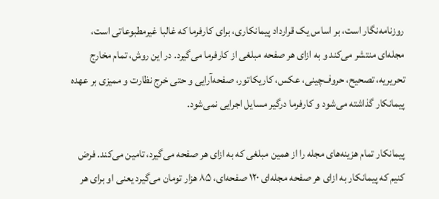روزنامه‌نگار است، بر اساس یک قرارداد پیمانکاری، برای کارفرما که غالبا غیرمطبوعاتی است، مجله‌ای منتشر می‌کند و به ازای هر صفحه مبلغی از کارفرما می‌گیرد. در این روش، تمام مخارج تحریریه، تصحیح، حروف‌چینی، عکس، کاریکاتور، صفحه‌آرایی و حتی خرج نظارت و ممیزی بر عهده پیمانکار گذاشته می‌شود و کارفرما درگیر مسایل اجرایی نمی‌شود.

پیمانکار تمام هزینه‌های مجله را از همین مبلغی که به ازای هر صفحه می‌گیرد، تامین می‌کند. فرض کنیم که پیمانکار به ازای هر صفحه مجله‌ای ۱۲۰ صفحه‌ای، ۸۵ هزار تومان می‌گیرد یعنی او برای هر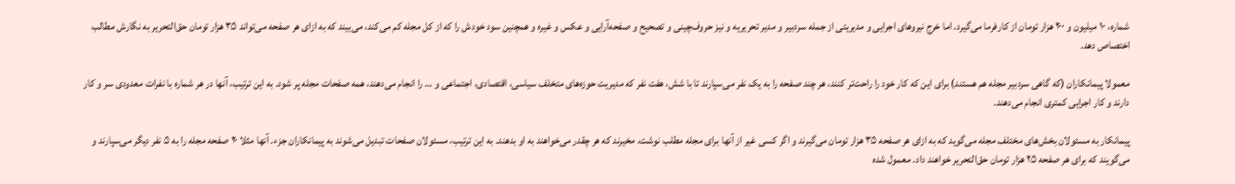شماره، ۱۰ میلیون و ۲۰۰ هزار تومان از کارفرما می‌گیرد. اما خرج نیروهای اجرایی و مدیریتی از جمله سردبیر و مدیر تحریریه و نیز حروف‌چینی و تصحیح و صفحه‌آرایی و عکس و غیره و همچنین سود خودش را که از کل مجله کم می‌کند، می‌بیند که به ازای هر صفحه می‌تواند ۳۵ هزار تومان حق‌التحریر به نگارش مطالب اختصاص دهد.

معمولا پیمانکاران (که گاهی سردبیر مجله هم هستند) برای این که کار خود را راحت‌تر کنند، هر چند صفحه را به یک نفر می‌سپارند تا با شش، هفت نفر که مدیریت حوزه‌های متخلف سیاسی، اقتصادی، اجتماعی و … را انجام می‌دهند، همه صفحات مجله پر شود. به این ترتیب، آنها در هر شماره با نفرات معدودی سر و کار دارند و کار اجرایی کمتری انجام می‌دهند.

پیمانکار به مسئولان بخش‌های مختلف مجله می‌گوید که به ازای هر صفحه ۳۵ هزار تومان می‌گیرند و اگر کسی غیر از آنها برای مجله مطلب نوشت، مخیرند که هر چقدر می‌خواهند به او بدهند. به این ترتیب، مسئولان صفحات تبدیل می‌شوند به پیمانکاران جزء. آنها مثلا ۲۰ صفحه مجله را به ۵ نفر دیگر می‌سپارند و می‌گویند که برای هر صفحه ۲۵ هزار تومان حق‌التحریر خواهند داد. معمول شده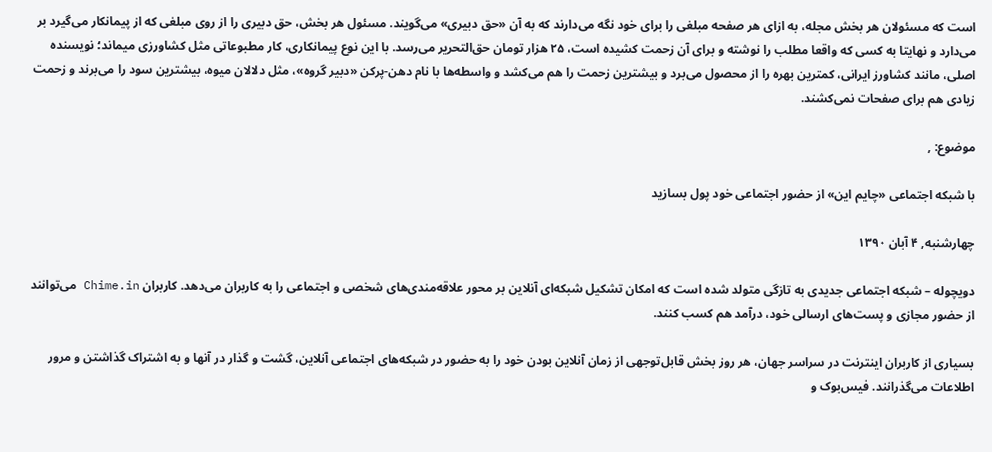است که مسئولان هر بخش مجله، به ازای هر صفحه مبلغی را برای خود نگه می‌دارند که به آن «حق دبیری» می‌گویند. مسئول هر بخش، حق دبیری را از روی مبلغی که از پیمانکار می‌گیرد بر می‌دارد و نهایتا به کسی که واقعا مطلب را نوشته و برای آن زحمت کشیده است، ۲۵ هزار تومان حق‌التحریر می‌رسد. با این نوع پیمانکاری، کار مطبوعاتی مثل کشاورزی میماند؛ نویسنده اصلی، مانند کشاورز ایرانی، کمترین بهره را از محصول می‌برد و بیشترین زحمت را هم می‌کشد و واسطه‌ها با نام دهن-پرکن «دبیر گروه»، مثل دلالان میوه، بیشترین سود را می‌برند و زحمت زیادی هم برای صفحات نمی‌کشند.

موضوع: ,

با شبکه اجتماعی «چایم این» از حضور اجتماعی خود پول بسازید

چهارشنبه, ۴ آبان ۱۳۹۰

دویچوله – شبکه اجتماعی جدیدی به تازگی متولد شده است که امکان تشکیل شبکه‌ای آنلاین بر محور علاقه‌مندی‌های شخصی و اجتماعی را به کاربران می‌دهد. کاربران Chime.in می‌توانند از حضور مجازی و پست‌های ارسالی خود، درآمد هم کسب کنند.

بسیاری از کاربران اینترنت در سراسر جهان، هر روز بخش قابل‌توجهی از زمان آنلاین بودن خود را به حضور در شبکه‌های اجتماعی آنلاین، گشت و گذار در آنها و به اشتراک گذاشتن و مرور اطلاعات می‌گذرانند. فیس‌بوک و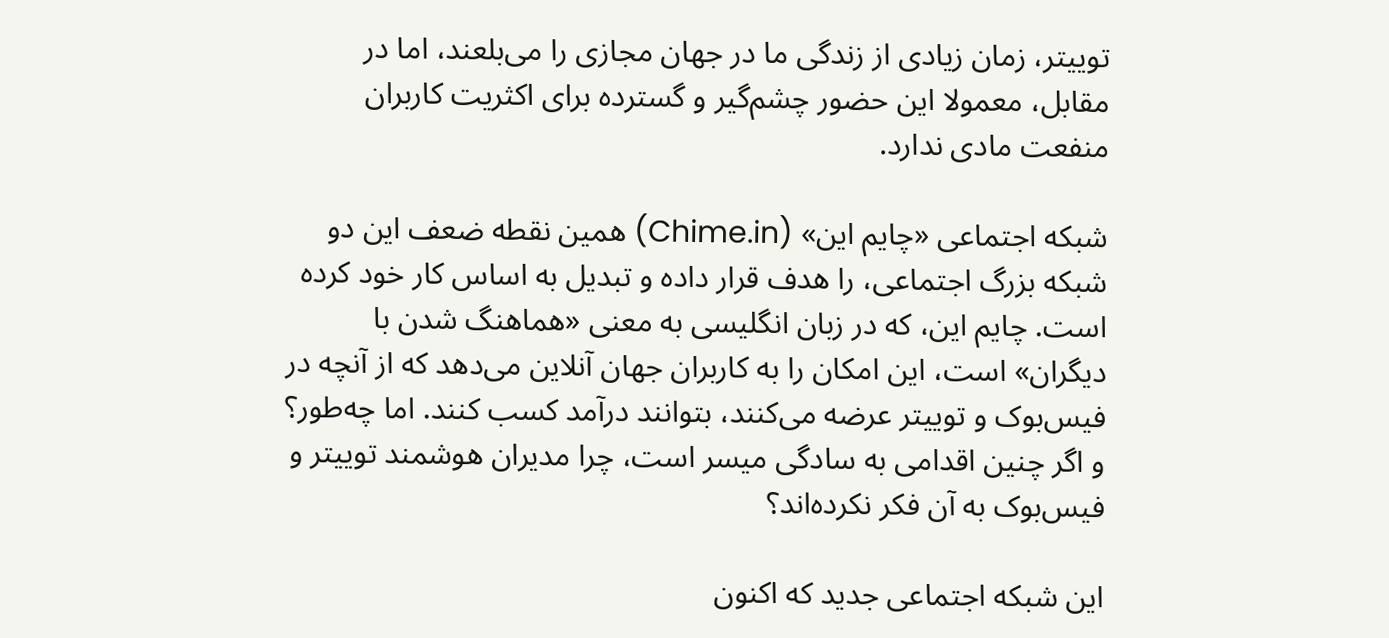توییتر، زمان زیادی از زندگی ما در جهان مجازی را می‌بلعند، اما در مقابل، معمولا این حضور چشم‌گیر و گسترده برای اکثریت کاربران منفعت مادی ندارد.

شبکه اجتماعی «چایم این» (Chime.in) همین نقطه ضعف این دو شبکه بزرگ اجتماعی، را هدف قرار داده و تبدیل به اساس کار خود کرده است. چایم این، که در زبان انگلیسی به معنی «هماهنگ شدن با دیگران» است، این امکان را به کاربران جهان آنلاین می‌دهد که از آنچه در فیس‌بوک و توییتر عرضه می‌کنند، بتوانند درآمد کسب کنند. اما چه‌طور؟ و اگر چنین اقدامی به سادگی میسر است، چرا مدیران هوشمند توییتر و فیس‌بوک به آن فکر نکرده‌اند؟

این شبکه اجتماعی جدید که اکنون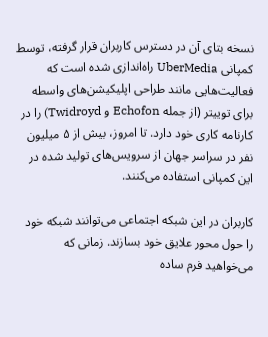نسخه بتای آن در دسترس کاربران قرار گرفته، توسط کمپانی UberMedia راه‌اندازی شده است که فعالیت‌هایی مانند طراحی اپلیکیشن‌های واسطه برای توییتر (از جمله Echofon و Twidroyd) را در کارنامه کاری خود دارد. تا امروز، بیش از ۵ میلیون نفر در سراسر جهان از سرویس‌های تولید شده در این کمپانی استفاده می‌کنند.

کاربران در این شبکه اجتماعی می‌توانند شبکه خود را حول محور علایق خود بسازند. زمانی که می‌خواهید فرم ساده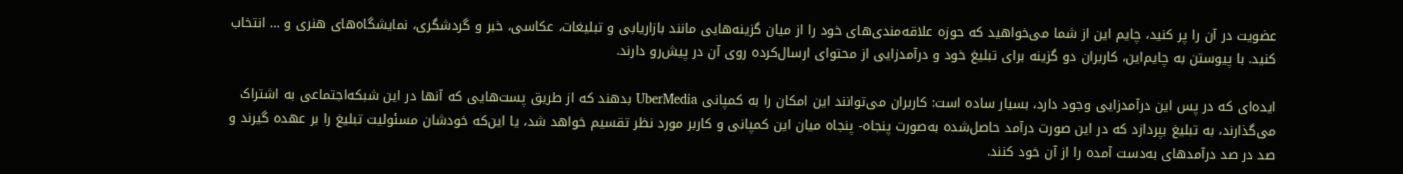عضویت در آن را پر کنید، چایم این از شما می‌خواهید که حوزه علاقه‌مندی‌های خود را از میان گزینه‌هایی مانند بازاریابی و تبلیغات، عکاسی، خبر و گردشگری، نمایشگاه‌های هنری و … انتخاب کنید. با پیوستن به چایم‌این، کاربران دو گزینه برای تبلیغ خود و درآمدزایی از محتوای ارسال‌کرده روی آن در پیش‌رو دارند.

ایده‌ای که در پس این درآمدزایی وجود دارد، بسیار ساده است: کاربران می‌توانند این امکان را به کمپانی UberMedia بدهند که از طریق پست‌هایی که آنها در این شبکه‌اجتماعی به اشتراک می‌گذارند، به تبلیغ بپردازد که در این صورت درآمد حاصل‌شده به‌صورت پنجاه- پنجاه میان این کمپانی و کاربر مورد نظر تقسیم خواهد شد، یا این‌که خودشان مسئولیت تبلیغ را بر عهده گیرند و صد در صد درآمدهای به‌دست آمده را از آن خود کنند.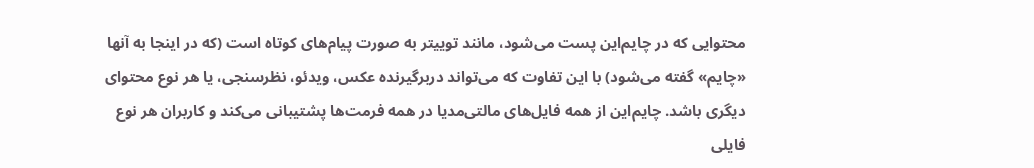محتوایی که در چایم‌این پست می‌شود، مانند توییتر به صورت پیام‌های کوتاه است (که در اینجا به آنها «چایم» گفته می‌شود) با این تفاوت که می‌تواند دربرگیرنده عکس، ویدئو، نظرسنجی، یا هر نوع محتوای دیگری باشد. چایم‌این از همه فایل‌های مالتی‌مدیا در همه فرمت‌ها پشتیبانی می‌کند و کاربران هر نوع فایلی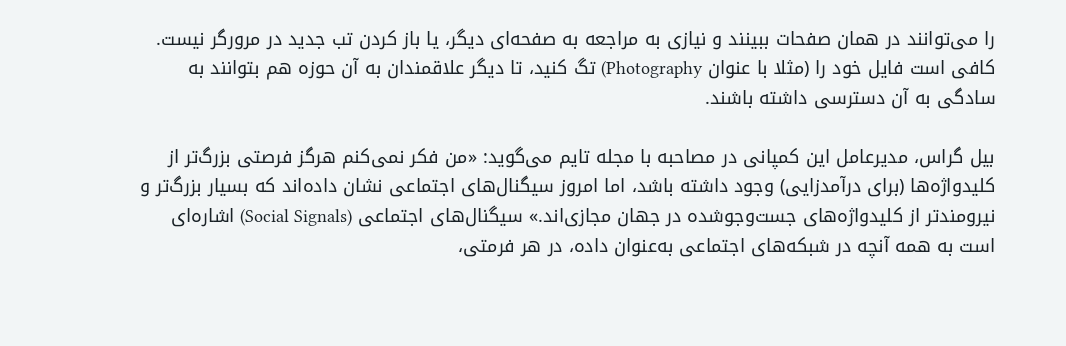را می‌توانند در همان صفحات ببینند و نیازی به مراجعه به صفحه‌ای دیگر، یا باز کردن تب جدید در مرورگر نیست. کافی است فایل خود را (مثلا با عنوان Photography) تگ کنید، تا دیگر علاقمندان به آن حوزه هم بتوانند به سادگی به آن دسترسی داشته باشند.

بیل گراس، مدیرعامل این کمپانی در مصاحبه با مجله تایم می‌گوید: «من فکر نمی‌کنم هرگز فرصتی بزرگ‌تر از کلیدواژه‌ها (برای درآمدزایی) وجود داشته باشد، اما امروز سیگنال‌های اجتماعی نشان داده‌اند که بسیار بزرگ‌تر و نیرومندتر از کلید‌واژه‌های جست‌وجوشده در جهان مجازی‌اند.» سیگنال‌های اجتماعی (Social Signals) اشاره‌ای است به همه آنچه در شبکه‌های اجتماعی به‌عنوان داده، در هر فرمتی،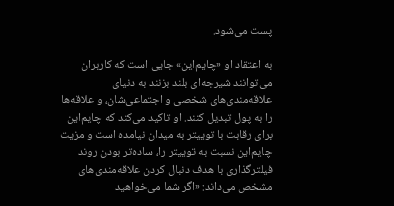پست می‌شود.

به اعتقاد او «چایم‌این» جایی است که کاربران می‌توانند شیرجه‌ای بلند بزنند به دنیای علاقه‌مندی‌های شخصی و اجتماعی‌شان، و علاقه‌ها را به پول تبدیل کنند. او تاکید می‌کند که چایم‌این برای رقابت با توییتر به میدان نیامده است و مزیت چایم‌این نسبت به توییتر را، ساده‌تر بودن روند فیلترگذاری با هدف دنبال کردن علاقه‌مندی‌های مشخص می‌داند: «اگر شما می‌خواهید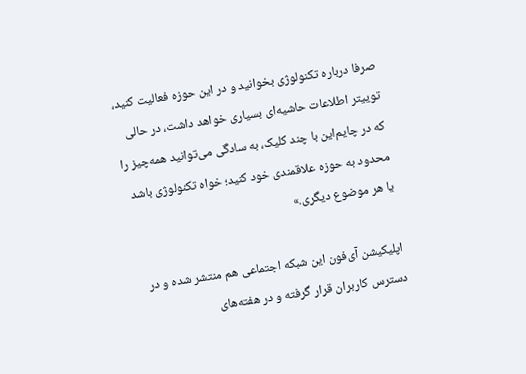صرفا درباره تکنولوژی بخوانید و در این حوزه فعالیت کنید، توییتر اطلاعات حاشیه‌ای بسیاری خواهد داشت، در حالی که در چایم‌این با چند کلیک، به سادگی می‌توانید همه‌چیز را محدود به حوزه علاقمندی خود کنید؛ خواه تکنولوژی باشد یا هر موضوع دیگری.»

اپلیکیشن آی‌فون این شبکه اجتماعی هم منتشر شده و در دسترس کاربران قرار گرفته و در هفته‌های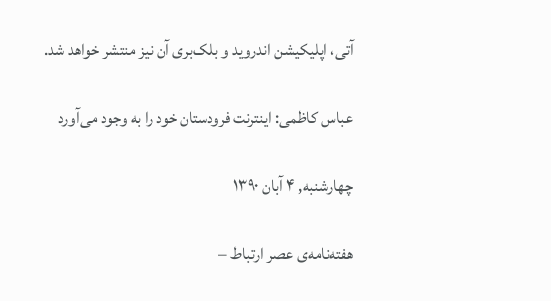آتی، اپلیکیشن اندروید و بلک‌بری آن نیز منتشر خواهد شد.

عباس کاظمی: اینترنت فرودستان خود را به وجود می‌آورد

چهارشنبه, ۴ آبان ۱۳۹۰

هفته‌نامه‌ی عصر ارتباط –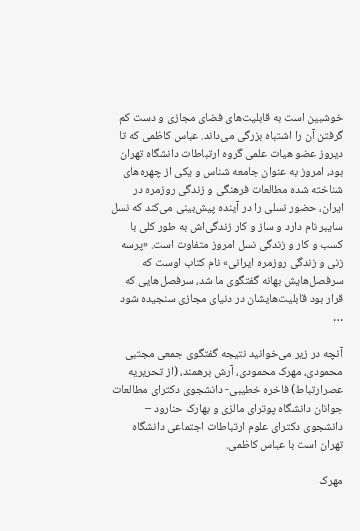خوشبین است به قابلیت‌های فضای مجازی و دست کم گرفتن آن را اشتباه بزرگی می‌داند. عباس کاظمی که تا دیروز عضو هیات علمی گروه ارتباطات دانشگاه تهران بود، امروز به عنوان جامعه شناس و یکی از چهره‌های شناخته شده مطالعات فرهنگی و زندگی روزمره در ایران، حضور نسلی را در آینده پیش‌بینی می‌کند که نسل سایبر نام دارد و ساز و کار زندگی‌اش به طور کلی با کسب و کار و زندگی نسل امروز متفاوت است. «پرسه زنی و زندگی روزمره ایرانی» نام کتاب اوست که سرفصل‌هایش بهانه گفتگوی ما شد، سرفصل‌هایی که قرار بود قابلیت‌هایشان در دنیای مجازی سنجیده شود …

آنچه در زیر می‌خوانید نتیجه گفتگوی جمعی مجتبی محمودی، مهرک محمودی، آرش برهمند، (از تحریریه عصرارتباط) فاخره خطیبی- دانشجوی دکترای مطالعات جوانان دانشگاه پوترای مالزی و بهارک حنارود – دانشجوی دکترای علوم ارتباطات اجتماعی دانشگاه تهران است با عباس کاظمی.

مهرک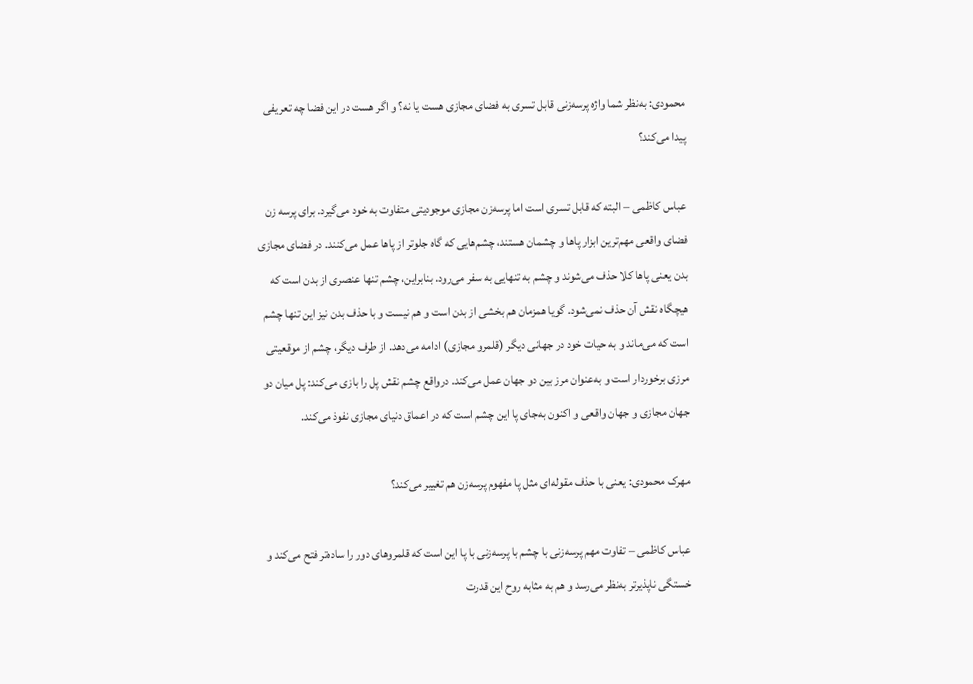محمودی: به‌نظر شما واژه پرسه‌زنی قابل تسری به فضای مجازی هست یا نه؟ و اگر هست در این فضا چه تعریفی پیدا می‌کند؟

عباس کاظمی – البته که قابل تسری است اما پرسه‌زن مجازی موجودیتی متفاوت به خود می‌گیرد. برای پرسه زن فضای واقعی مهم‌ترین ابزار پاها و چشمان هستند، چشم‌هایی که گاه جلوتر از پاها عمل می‌کنند. در فضای مجازی بدن یعنی پاها کلا حذف می‌شوند و چشم به تنهایی به سفر می‌رود. بنابراین، چشم تنها عنصری از بدن است که هیچگاه نقش آن حذف نمی‌شود. گویا همزمان هم بخشی از بدن است و هم نیست و با حذف بدن نیز این تنها چشم است که می‌ماند و به حیات خود در جهانی دیگر (قلمرو مجازی) ادامه می‌دهد. از طرف دیگر، چشم از موقعیتی مرزی برخوردار است و به‌عنوان مرز بین دو جهان عمل می‌کند. درواقع چشم نقش پل را بازی می‌کند: پل میان دو جهان مجازی و جهان واقعی و اکنون به‌جای پا این چشم است که در اعماق دنیای مجازی نفوذ می‌کند.

مهرک محمودی: یعنی با حذف مقوله‌ای مثل پا مفهوم پرسه‌زن هم تغییر می‌کند؟

عباس کاظمی – تفاوت مهم پرسه‌زنی با چشم با پرسه‌زنی با پا این است که قلمروهای دور را ساده‌تر فتح می‌کند و خستگی ناپذیرتر به‌نظر می‌رسد و هم به مثابه روح این قدرت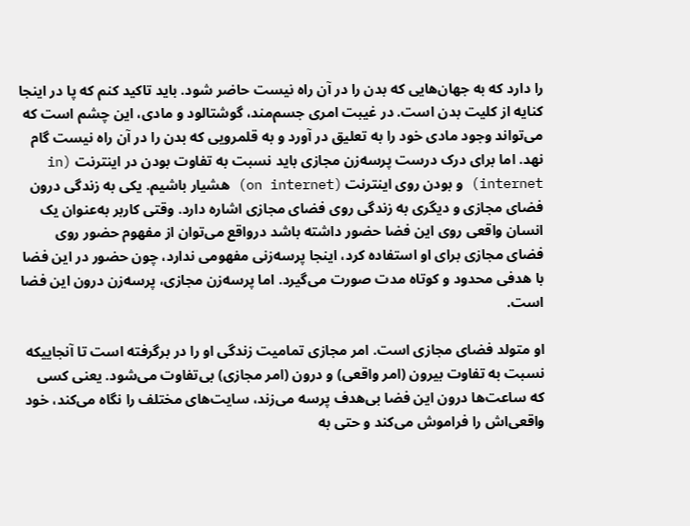را دارد که به جهان‌هایی که بدن را در آن راه نیست حاضر شود. باید تاکید کنم که پا در اینجا کنایه از کلیت بدن است. در غیبت امری جسم‌مند، گوشتالود و مادی، این چشم است که می‌تواند وجود مادی خود را به تعلیق در آورد و به قلمرویی که بدن را در آن راه نیست گام نهد. اما برای درک درست پرسه‌زن مجازی باید نسبت به تفاوت بودن در اینترنت (in internet) و بودن روی اینترنت (on internet) هشیار باشیم. یکی به زندگی درون فضای مجازی و دیگری به زندگی روی فضای مجازی اشاره دارد. وقتی کاربر به‌عنوان یک انسان واقعی روی این فضا حضور داشته باشد درواقع می‌توان از مفهوم حضور روی فضای مجازی برای او استفاده کرد، اینجا پرسه‌زنی مفهومی ندارد، چون حضور در این فضا با هدفی محدود و کوتاه مدت صورت می‌گیرد. اما پرسه‌زن مجازی، پرسه‌زن درون این فضا است.

او متولد فضای مجازی است. امر مجازی تمامیت زندگی او را در برگرفته است تا آنجاییکه نسبت به تفاوت بیرون (امر واقعی) و درون (امر مجازی) بی‌تفاوت می‌شود. یعنی کسی که ساعت‌ها درون این فضا بی‌هدف پرسه می‌زند، سایت‌های مختلف را نگاه می‌کند، خود واقعی‌اش را فراموش می‌کند و حتی به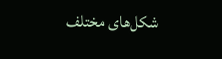شکل‌های مختلف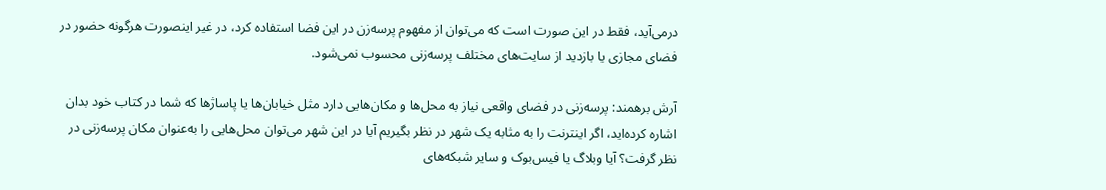درمی‌آید، فقط در این صورت است که می‌توان از مفهوم پرسه‌زن در این فضا استفاده کرد، در غیر اینصورت هرگونه حضور در فضای مجازی یا بازدید از سایت‌های مختلف پرسه‌زنی محسوب نمی‌شود.

آرش برهمند: پرسه‌زنی در فضای واقعی نیاز به محل‌ها و مکان‌هایی دارد مثل خیابان‌ها یا پاساژها که شما در کتاب خود بدان اشاره کرده‌اید، اگر اینترنت را به مثابه یک شهر در نظر بگیریم آیا در این شهر می‌توان محل‌هایی را به‌عنوان مکان پرسه‌زنی در نظر گرفت‌؟ آیا وبلاگ یا فیس‌بوک و سایر شبکه‌های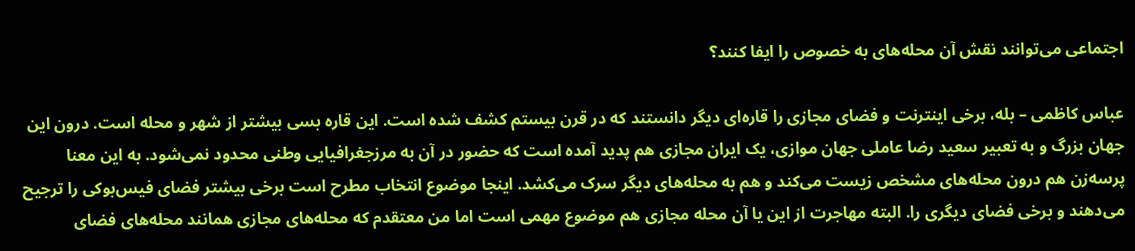اجتماعی می‌توانند نقش آن محله‌های به خصوص را ایفا کنند؟

عباس کاظمی – بله، برخی اینترنت و فضای مجازی را قاره‌ای دیگر دانستند که در قرن بیستم کشف شده است. این قاره بسی بیشتر از شهر و محله است. درون این جهان بزرگ و به تعبیر سعید رضا عاملی جهان موازی، یک ایران مجازی هم پدید آمده است که حضور در آن به مرزجغرافیایی وطنی محدود نمی‌شود. به این معنا پرسه‌زن هم درون محله‌های مشخص زیست می‌کند و هم به محله‌های دیگر سرک می‌کشد. اینجا موضوع انتخاب مطرح است برخی بیشتر فضای فیس‌بوکی را ترجیح می‌دهند و برخی فضای دیگری را. البته مهاجرت از این یا آن محله مجازی هم موضوع مهمی است اما من معتقدم که محله‌های مجازی همانند محله‌های فضای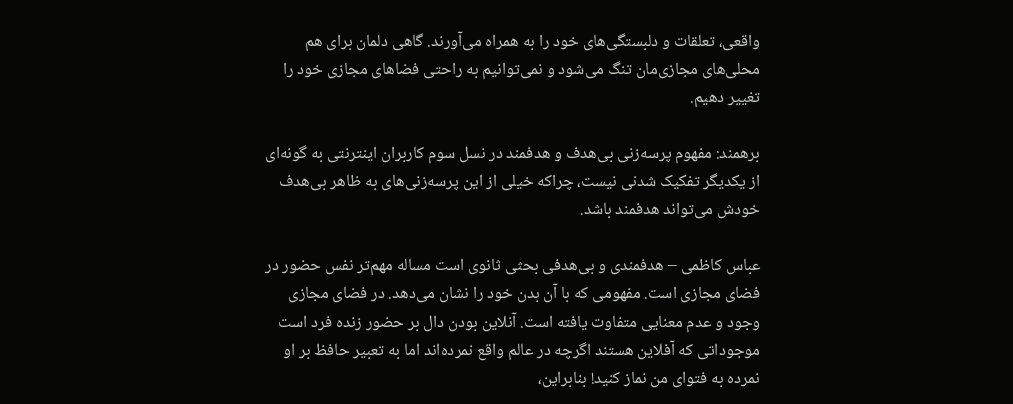واقعی، تعلقات و دلبستگی‌های خود را به همراه می‌آورند. گاهی دلمان برای هم محلی‌های مجازی‌مان تنگ می‌شود و نمی‌توانیم به راحتی فضاهای مجازی خود را تغییر دهیم.

برهمند: مفهوم پرسه‌زنی بی‌هدف و هدفمند در نسل سوم کاربران اینترنتی به گونه‌ای از یکدیگر تفکیک شدنی نیست، چراکه خیلی از این پرسه‌زنی‌های به ظاهر بی‌هدف خودش می‌تواند هدفمند باشد.

عباس کاظمی – هدفمندی و بی‌هدفی بحثی ثانوی است مساله مهم‌تر نفس حضور در فضای مجازی است. مفهومی که با آن بدن خود را نشان می‌دهد. در فضای مجازی وجود و عدم معنایی متفاوت یافته است. آنلاین بودن دال بر حضور زنده فرد است موجوداتی که آفلاین هستند اگرچه در عالم واقع نمرده‌اند اما به تعبیر حافظ بر او نمرده به فتوای من نماز کنید! بنابراین،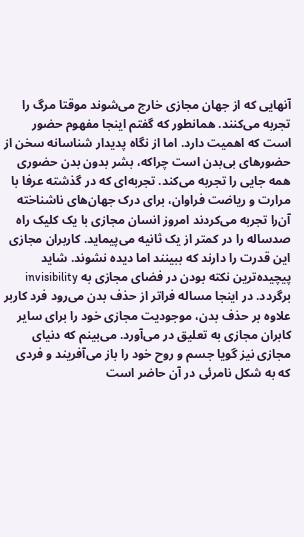آنهایی که از جهان مجازی خارج می‌شوند موقتا مرگ را تجربه می‌کنند. همانطور که گفتم اینجا مفهوم حضور است که اهمیت دارد. اما از نگاه پدیدار شناسانه سخن از حضورهای بی‌بدن است چراکه، بشر بدون بدن حضوری همه جایی را تجربه می‌کند. تجربه‌ای که در گذشته عرفا با مرارت و ریاضت فراوان، برای درک جهان‌های ناشناخته آن‌را تجربه می‌کردند امروز انسان مجازی با یک کلیک راه صدساله را در کمتر از یک ثانیه می‌پیماید. کاربران مجازی این قدرت را دارند که ببینند اما دیده نشوند. شاید پیچیده‌ترین نکته بودن در فضای مجازی به invisibility برگردد. در اینجا مساله فراتر از حذف بدن می‌رود فرد کاربر علاوه بر حذف بدن، موجودیت مجازی خود را برای سایر کابران مجازی به تعلیق در می‌آورد. می‌بینم که دنیای مجازی نیز گویا جسم و روح خود را باز می‌آفریند و فردی که به شکل نامرئی در آن حاضر است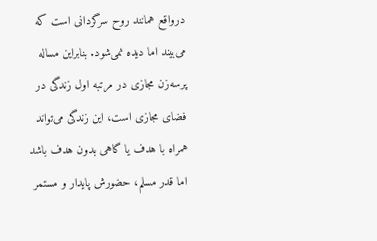درواقع همانند روح سرگردانی است که می‌بیند اما دیده نمی‌شود. بنابراین مساله پرسه‌زن مجازی در مرتبه اول زندگی در فضای مجازی است، این زندگی می‌تواند همراه با هدف یا گاهی بدون هدف باشد اما قدر مسلم، حضورش پایدار و مستمر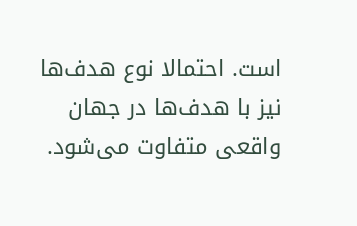است. احتمالا نوع هدف‌ها نیز با هدف‌ها در جهان واقعی متفاوت می‌شود.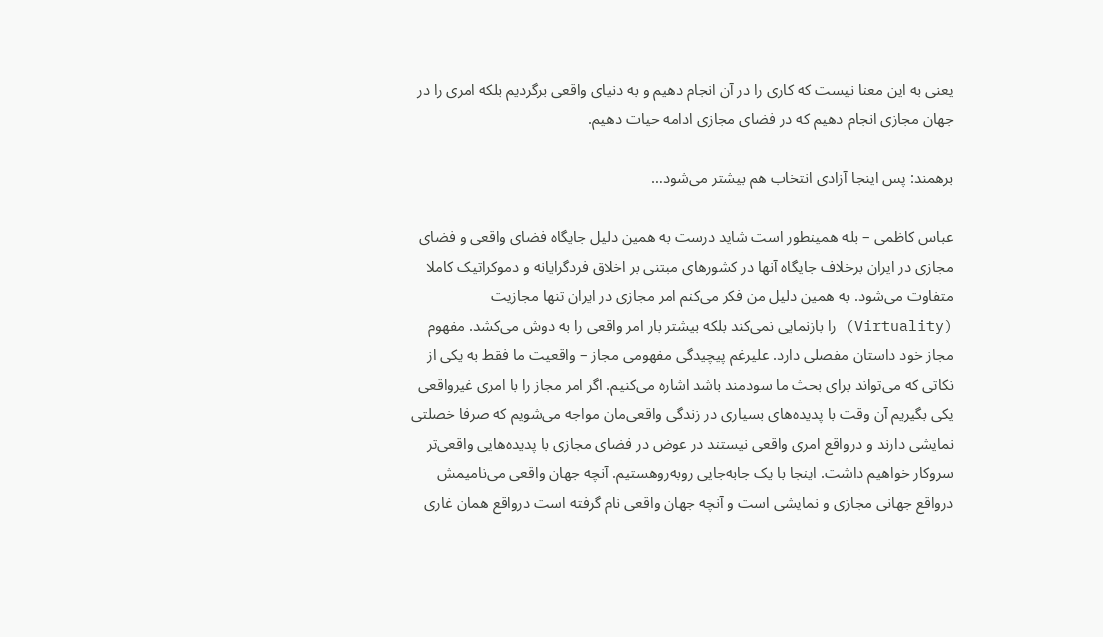یعنی به این معنا نیست که کاری را در آن انجام دهیم و به دنیای واقعی برگردیم بلکه امری را در جهان مجازی انجام دهیم که در فضای مجازی ادامه حیات دهیم.

برهمند: پس اینجا آزادی انتخاب هم بیشتر می‌شود…

عباس کاظمی – بله همینطور است شاید درست به همین دلیل جایگاه فضای واقعی و فضای مجازی در ایران برخلاف جایگاه آنها در کشورهای مبتنی بر اخلاق فردگرایانه و دموکراتیک کاملا متفاوت می‌شود. به همین دلیل من فکر می‌کنم امر مجازی در ایران تنها مجازیت (Virtuality) را بازنمایی نمی‌کند بلکه بیشتر بار امر واقعی را به دوش می‌کشد. مفهوم مجاز خود داستان مفصلی دارد. علیرغم پیچیدگی مفهومی مجاز – واقعیت ما فقط به یکی از نکاتی که می‌تواند برای بحث ما سودمند باشد اشاره می‌کنیم. اگر امر مجاز را با امری غیرواقعی یکی بگیریم آن وقت با پدیده‌های بسیاری در زندگی واقعی‌مان مواجه می‌شویم که صرفا خصلتی نمایشی دارند و درواقع امری واقعی نیستند در عوض در فضای مجازی با پدیده‌هایی واقعی‌تر سروکار خواهیم داشت. اینجا با یک جابه‌جایی روبه‌روهستیم. آنچه جهان واقعی می‌نامیمش درواقع جهانی مجازی و نمایشی است و آنچه جهان واقعی نام گرفته است درواقع همان غاری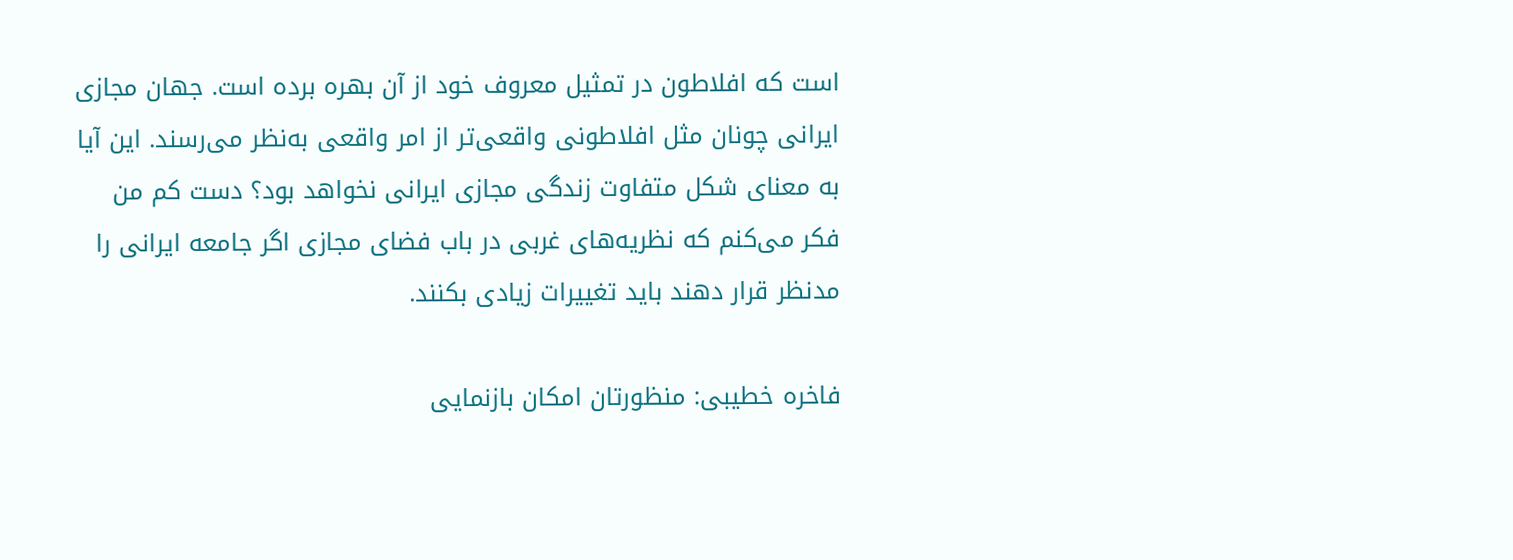است که افلاطون در تمثیل معروف خود از آن بهره برده است. جهان مجازی ایرانی چونان مثل افلاطونی واقعی‌تر از امر واقعی به‌نظر می‌رسند. این آیا به معنای شکل متفاوت زندگی مجازی ایرانی نخواهد بود؟ دست کم من فکر می‌کنم که نظریه‌های غربی در باب فضای مجازی اگر جامعه ایرانی را مدنظر قرار دهند باید تغییرات زیادی بکنند.

فاخره خطیبی: منظورتان امکان بازنمایی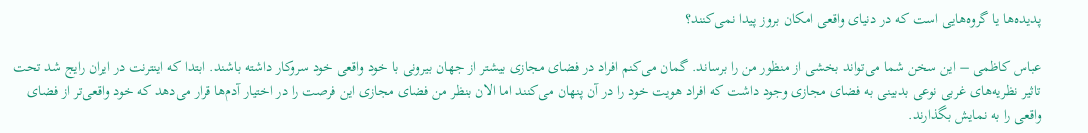پدیده‌ها یا گروه‌هایی است که در دنیای واقعی امکان بروز پیدا نمی‌کنند؟

عباس کاظمی – این سخن شما می‌تواند بخشی از منظور من را برساند. گمان می‌کنم افراد در فضای مجازی بیشتر از جهان بیرونی با خود واقعی خود سروکار داشته باشند. ابتدا که اینترنت در ایران رایج شد تحت تاثیر نظریه‌های غربی نوعی بدبینی به فضای مجازی وجود داشت که افراد هویت خود را در آن پنهان می‌کنند اما الان بنظر من فضای مجازی این فرصت را در اختیار آدم‌ها قرار می‌دهد که خود واقعی‌تر از فضای واقعی را به نمایش بگذارند.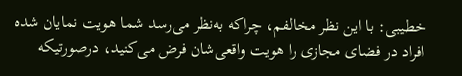خطیبی: با این نظر مخالفم، چراکه به‌نظر می‌رسد شما هویت نمایان شده افراد در فضای مجازی را هویت واقعی‌شان فرض می‌کنید، درصورتیکه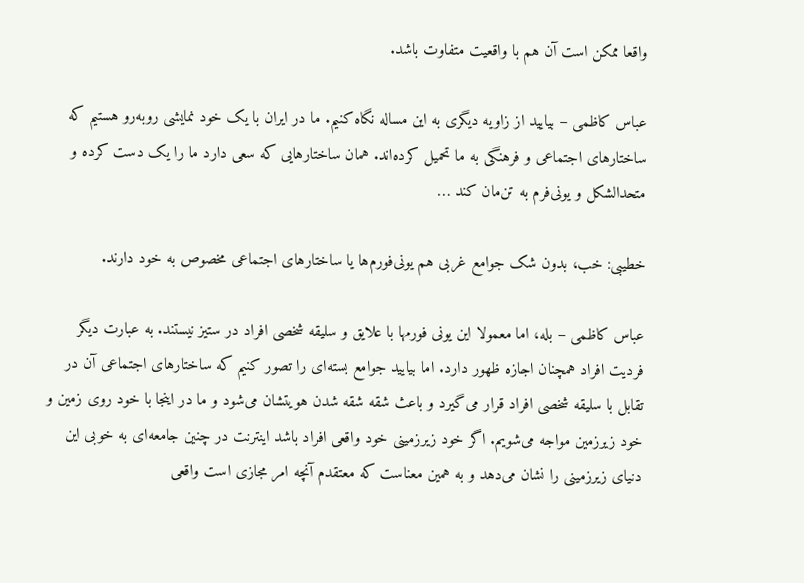واقعا ممکن است آن هم با واقعیت متفاوت باشد.

عباس کاظمی – بیایید از زاویه دیگری به این مساله نگاه کنیم. ما در ایران با یک خود نمایشی روبه‌رو هستیم که ساختارهای اجتماعی و فرهنگی به ما تحمیل کرده‌اند. همان ساختارهایی که سعی دارد ما را یک دست کرده و متحدالشکل و یونی‌فرم به تن‌مان کند …

خطیبی: خب، بدون شک جوامع غربی هم یونی‌فورم‌ها یا ساختارهای اجتماعی مخصوص به خود دارند.

عباس کاظمی – بله، اما معمولا این یونی فورمها با علایق و سلیقه شخصی افراد در ستیز نیستند. به عبارت دیگر فردیت افراد همچنان اجازه ظهور دارد. اما بیایید جوامع بسته‌ای را تصور کنیم که ساختارهای اجتماعی آن در تقابل با سلیقه شخصی افراد قرار می‌گیرد و باعث شقه شقه شدن هویتشان می‌شود و ما در اینجا با خود روی زمین و خود زیرزمین مواجه می‌شویم. اگر خود زیرزمینی خود واقعی افراد باشد اینترنت در چنین جامعه‌ای به خوبی این دنیای زیرزمینی را نشان می‌دهد و به همین معناست که معتقدم آنچه امر مجازی است واقعی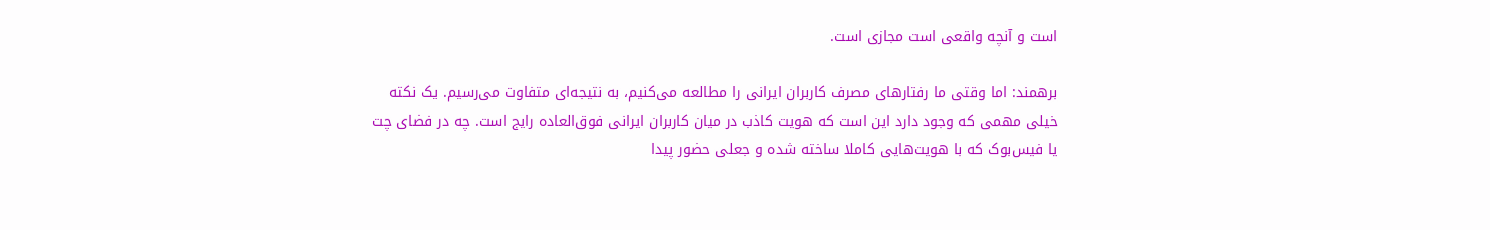است و آنچه واقعی است مجازی است.

برهمند: اما وقتی ما رفتارهای مصرف کاربران ایرانی را مطالعه می‌کنیم، به نتیجه‌ای متفاوت می‌رسیم. یک نکته خیلی مهمی که وجود دارد این است که هویت کاذب در میان کاربران ایرانی فوق‌العاده رایج است. چه در فضای چت یا فیس‌بوک که با هویت‌هایی کاملا ساخته شده و جعلی حضور پیدا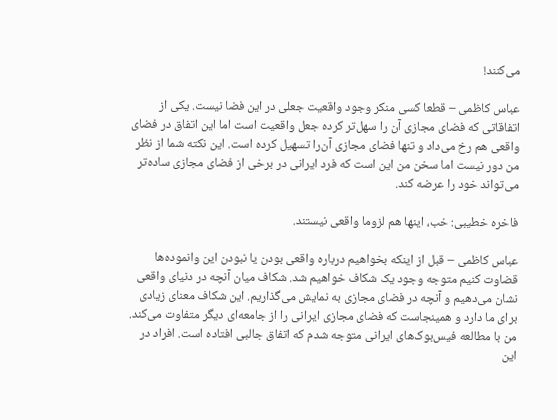می‌کنند!

عباس کاظمی – قطعا کسی منکر وجود واقعیت جعلی در این فضا نیست. یکی از اتفاقاتی که فضای مجازی آن را سهل‌تر کرده جعل واقعیت است اما این اتفاق در فضای واقعی هم رخ می‌داد و تنها فضای مجازی آن‌را تسهیل کرده است. این نکته شما از نظر من دور نیست اما سخن من این است که فرد ایرانی در برخی از فضای مجازی ساده‌تر می‌تواند خود را عرضه کند.

فاخره خطیبی: خب، اینها هم لزوما واقعی نیستند.

عباس کاظمی – قبل از اینکه بخواهیم درباره واقعی بودن یا نبودن این وانموده‌ها قضاوت کنیم متوجه وجود یک شکاف خواهیم شد. شکاف میان آنچه در دنیای واقعی نشان می‌دهیم و آنچه در فضای مجازی به نمایش می‌گذاریم. این شکاف معنای زیادی برای ما دارد و همینجاست که فضای مجازی ایرانی را از جامعه‌ای دیگر متفاوت می‌کند. من با مطالعه فیس‌بوک‌های ایرانی متوجه شدم که اتفاق جالبی افتاده است. افراد در این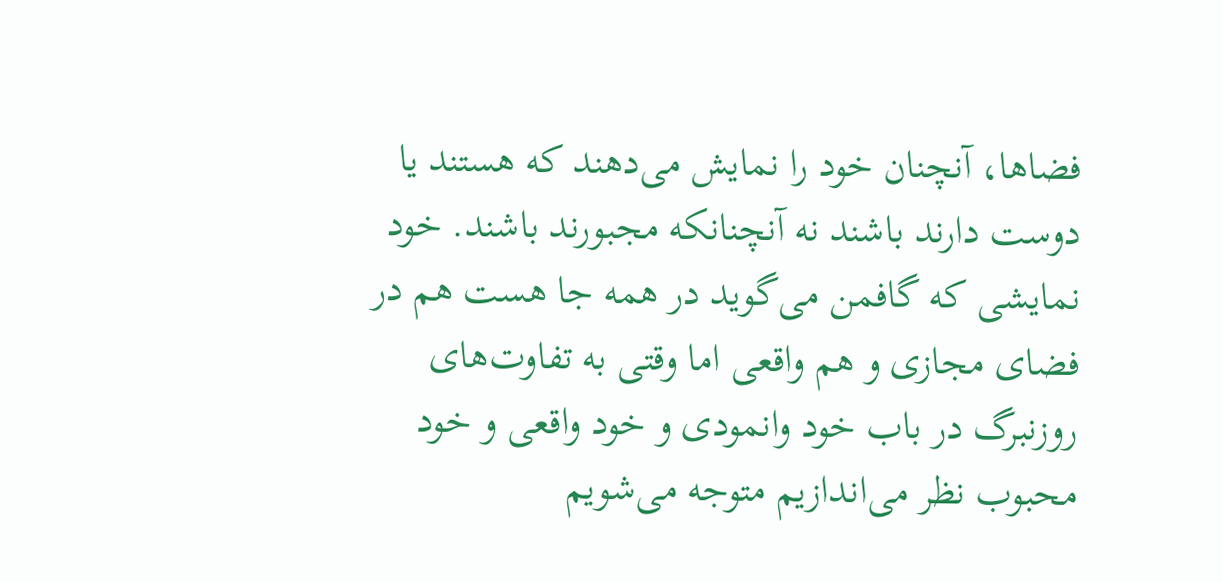فضاها، آنچنان خود را نمایش می‌دهند که هستند یا دوست دارند باشند نه آنچنانکه مجبورند باشند. خود نمایشی که گافمن می‌گوید در همه جا هست هم در فضای مجازی و هم واقعی اما وقتی به تفاوت‌های روزنبرگ در باب خود وانمودی و خود واقعی و خود محبوب نظر می‌اندازیم متوجه می‌شویم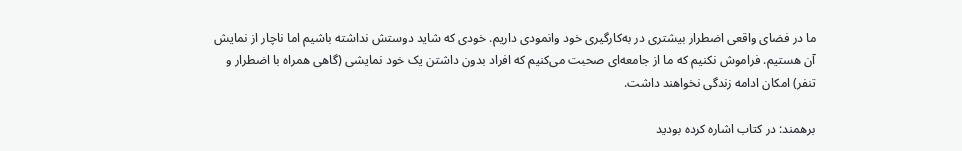ما در فضای واقعی اضطرار بیشتری در به‌کارگیری خود وانمودی داریم. خودی که شاید دوستش نداشته باشیم اما ناچار از نمایش آن هستیم. فراموش نکنیم که ما از جامعه‌ای صحبت می‌کنیم که افراد بدون داشتن یک خود نمایشی (گاهی همراه با اضطرار و تنفر) امکان ادامه زندگی نخواهند داشت.

برهمند: در کتاب اشاره کرده بودید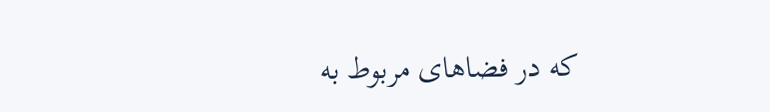که در فضاهای مربوط به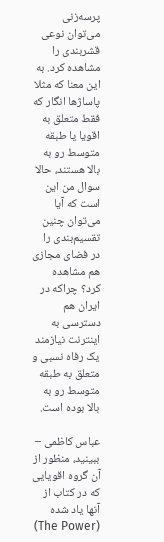پرسه‌زنی می‌توان نوعی قشربندی را مشاهده کرد. به این معنا که مثلا پاساژها انگار که فقط متعلق به اقویا یا طبقه متوسط رو به بالا هستند، حالا سوال من این است که آیا می‌توان چنین تقسیم‌بندی را در فضای مجازی هم مشاهده کرد؟ چراکه در ایران هم دسترسی به اینترنت نیازمند یک رفاه نسبی و متعلق به طبقه متوسط رو به بالا بوده است.

عباس کاظمی – ببینید، منظور از آن گروه اقویایی که در کتاب از آنها یاد شده (The Power)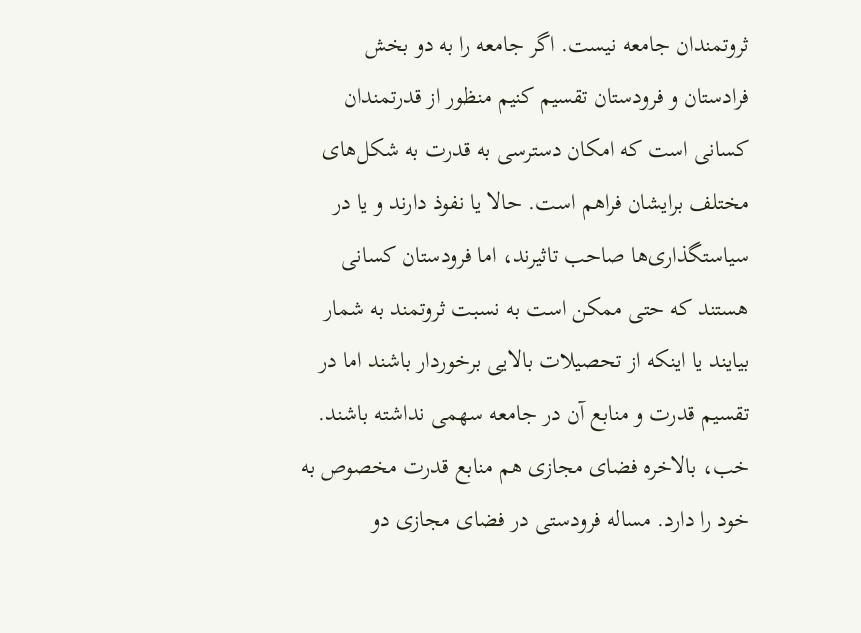ثروتمندان جامعه نیست. اگر جامعه را به دو بخش فرادستان و فرودستان تقسیم کنیم منظور از قدرتمندان کسانی است که امکان دسترسی به قدرت به شکل‌های مختلف برایشان فراهم است. حالا یا نفوذ دارند و یا در سیاستگذاری‌ها صاحب تاثیرند، اما فرودستان کسانی هستند که حتی ممکن است به نسبت ثروتمند به شمار بیایند یا اینکه از تحصیلات بالایی برخوردار باشند اما در تقسیم قدرت و منابع آن در جامعه سهمی نداشته باشند. خب، بالاخره فضای مجازی هم منابع قدرت مخصوص به خود را دارد. مساله فرودستی در فضای مجازی دو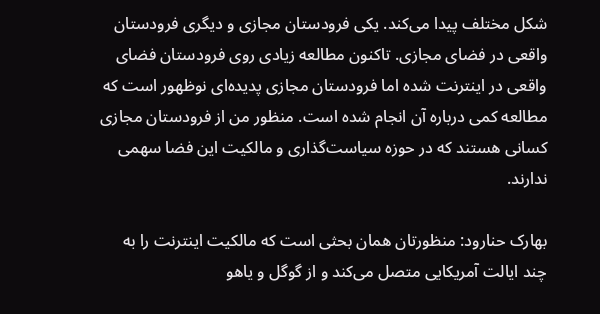شکل مختلف پیدا می‌کند. یکی فرودستان مجازی و دیگری فرودستان واقعی در فضای مجازی. تاکنون مطالعه زیادی روی فرودستان فضای واقعی در اینترنت شده اما فرودستان مجازی پدیده‌ای نوظهور است که مطالعه کمی درباره آن انجام شده است. منظور من از فرودستان مجازی کسانی هستند که در حوزه سیاست‌گذاری و مالکیت این فضا سهمی ندارند.

بهارک حنارود: منظورتان همان بحثی است که مالکیت اینترنت را به چند ایالت آمریکایی متصل می‌کند و از گوگل و یاهو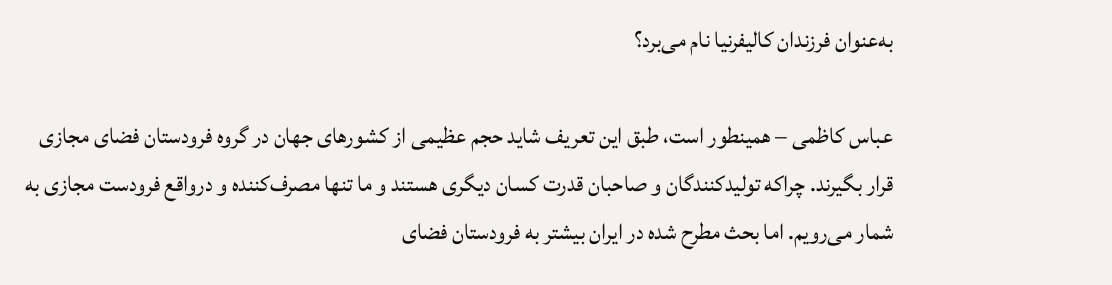به‌عنوان فرزندان کالیفرنیا نام می‌برد؟

عباس کاظمی – همینطور است، طبق این تعریف شاید حجم عظیمی از کشورهای جهان در گروه فرودستان فضای مجازی قرار بگیرند. چراکه تولیدکنندگان و صاحبان قدرت کسان دیگری هستند و ما تنها مصرف‌کننده و درواقع فرودست مجازی به شمار می‌رویم. اما بحث مطرح شده در ایران بیشتر به فرودستان فضای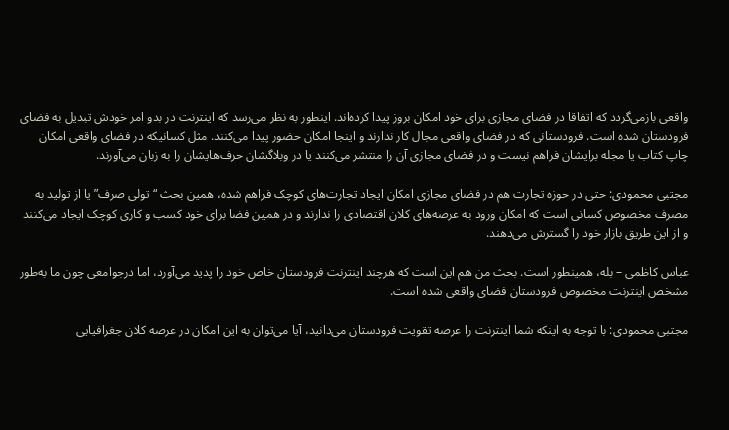واقعی بازمی‌گردد که اتفاقا در فضای مجازی برای خود امکان بروز پیدا کرده‌اند. اینطور به نظر می‌رسد که اینترنت در بدو امر خودش تبدیل به فضای فرودستان شده است. فرودستانی که در فضای واقعی مجال کار ندارند و اینجا امکان حضور پیدا می‌کنند‌. مثل کسانیکه در فضای واقعی امکان چاپ کتاب یا مجله برایشان فراهم نیست و در فضای مجازی آن را منتشر می‌کنند یا در وبلاگشان حرف‌هایشان را به زبان می‌آورند.

مجتبی محمودی: حتی در حوزه تجارت هم در فضای مجازی امکان ایجاد تجارت‌های کوچک فراهم شده، همین بحث “تولی صرف” یا از تولید به مصرف مخصوص کسانی است که امکان ورود به عرصه‌های کلان اقتصادی را ندارند و در همین فضا برای خود کسب و کاری کوچک ایجاد می‌کنند و از این طریق بازار خود را گسترش می‌دهند.

عباس کاظمی – بله، همینطور است. بحث من هم این است که هرچند اینترنت فرودستان خاص خود را پدید می‌آورد، اما درجوامعی چون ما به‌طور مشخص اینترنت مخصوص فرودستان فضای واقعی شده است.

مجتبی محمودی: با توجه به اینکه شما اینترنت را عرصه تقویت فرودستان می‌دانید، آیا می‌توان به این امکان در عرصه کلان جغرافیایی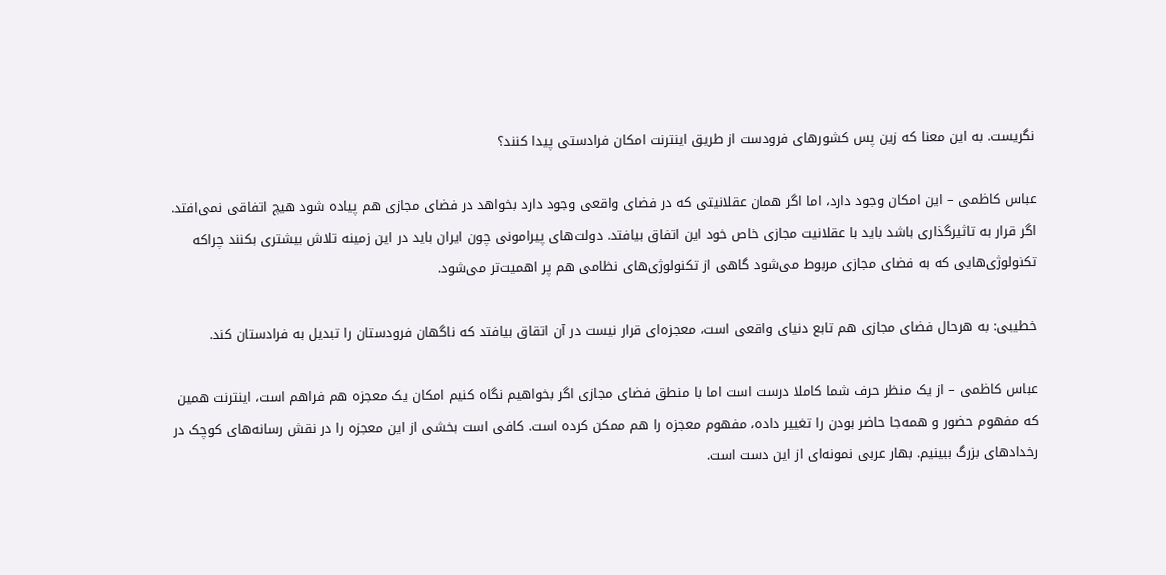نگریست. به این معنا که زین پس کشورهای فرودست از طریق اینترنت امکان فرادستی پیدا کنند؟

عباس کاظمی – این امکان وجود دارد، اما اگر همان عقلانیتی که در فضای واقعی وجود دارد بخواهد در فضای مجازی هم پیاده شود هیچ اتفاقی نمی‌افتد. اگر قرار به تاثیرگذاری باشد باید با عقلانیت مجازی خاص خود این اتفاق بیافتد. دولت‌های پیرامونی چون ایران باید در این زمینه تلاش بیشتری بکنند چراکه تکنولوژی‌هایی که به فضای مجازی مربوط می‌شود گاهی از تکنولوژی‌های نظامی هم پر اهمیت‌تر می‌شود.

خطیبی: به هرحال فضای مجازی هم تابع دنیای واقعی است، معجزه‌ای قرار نیست در آن اتقاق بیافتد که ناگهان فرودستان را تبدیل به فرادستان کند.

عباس کاظمی – از یک منظر حرف شما کاملا درست است اما با منطق فضای مجازی اگر بخواهیم نگاه کنیم امکان یک معجزه هم فراهم است، اینترنت همین که مفهوم حضور و همه‌جا حاضر بودن را تغییر داده، مفهوم معجزه را هم ممکن کرده است. کافی است بخشی از این معجزه را در نقش رسانه‌های کوچک در رخدادهای بزرگ ببینیم. بهار عربی نمونه‌ای از این دست است.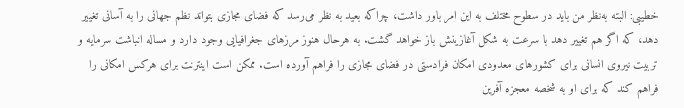خطیبی: البته به‌نظر من باید در سطوح مختلف به این امر باور داشت، چراکه بعید به نظر می‌رسد که فضای مجازی بتواند نظم جهانی را به آسانی تغییر دهد، که اگر هم تغییر دهد با سرعت به شکل آغازینش باز خواهد گشت. به هرحال هنوز مرزهای جغرافیایی وجود دارد و مساله انباشت سرمایه و تربیت نیروی انسانی برای کشورهای معدودی امکان فرادستی در فضای مجازی را فراهم آورده است. ممکن است اینترنت برای هرکس امکانی را فراهم کند که برای او به شخصه معجزه آفرین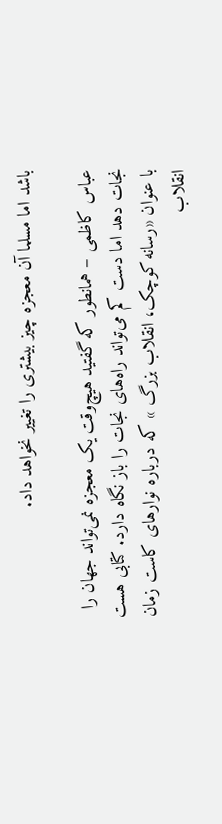باشد اما مسلما آن معجزه چیز بیشتری را تغییر نخواهد داد.

عباس کاظمی – همانطور که گفتید هیچ‌وقت یک معجزه نمی‌تواند جهان را نجات دهد اما دست کم می‌تواند راه‌های نجات را باز نگاه دارد. کتابی هست با عنوان «رسانه کوچک، انقلاب بزرگ » که درباره نوارهای کاست زمان انقلاب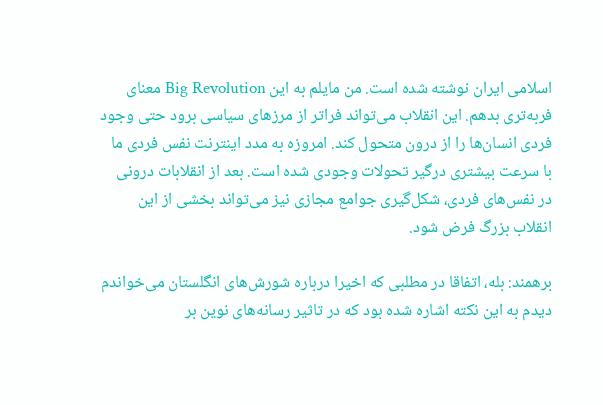اسلامی ایران نوشته شده است. من مایلم به این Big Revolution معنای فربه‌تری بدهم. این انقلاب می‌تواند فراتر از مرزهای سیاسی برود حتی وجود فردی انسان‌ها را از درون متحول کند. امروزه به مدد اینترنت نفس فردی ما با سرعت بیشتری درگیر تحولات وجودی شده است. بعد از انقلابات درونی در نفس‌های فردی، شکل‌گیری جوامع مجازی نیز می‌تواند بخشی از این انقلاب بزرگ فرض شود.

برهمند: بله، اتفاقا در مطلبی که اخیرا درباره شورش‌های انگلستان می‌خواندم دیدم به این نکته اشاره شده بود که در تاثیر رسانه‌های نوین بر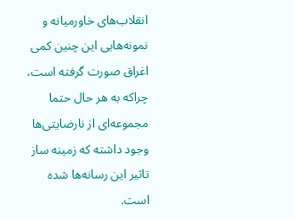انقلاب‌های خاورمیانه و نمونه‌هایی این چنین کمی اغراق صورت گرفته است، چراکه به هر حال حتما مجموعه‌ای از نارضایتی‌ها وجود داشته که زمینه ساز تاثیر این رسانه‌ها شده است.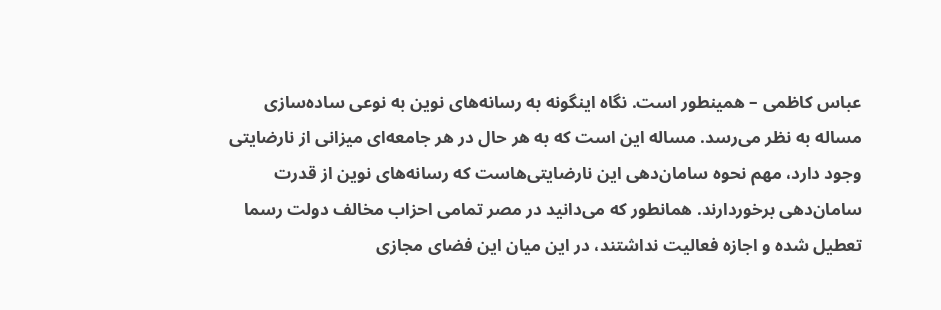عباس کاظمی – همینطور است. نگاه اینگونه به رسانه‌های نوین به نوعی ساده‌سازی مساله به نظر می‌رسد. مساله این است که به هر حال در هر جامعه‌ای میزانی از نارضایتی وجود دارد، مهم نحوه سامان‌دهی این نارضایتی‌هاست که رسانه‌های نوین از قدرت سامان‌دهی برخوردارند. همانطور که می‌دانید در مصر تمامی احزاب مخالف دولت رسما تعطیل شده و اجازه فعالیت نداشتند، در این میان این فضای مجازی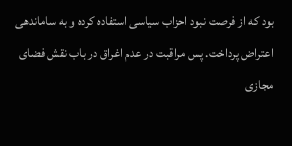بود که از فرصت نبود احزاب سیاسی استفاده کرده و به ساماندهی اعتراض ‌پرداخت. پس مراقبت در عدم اغراق در باب نقش فضای مجازی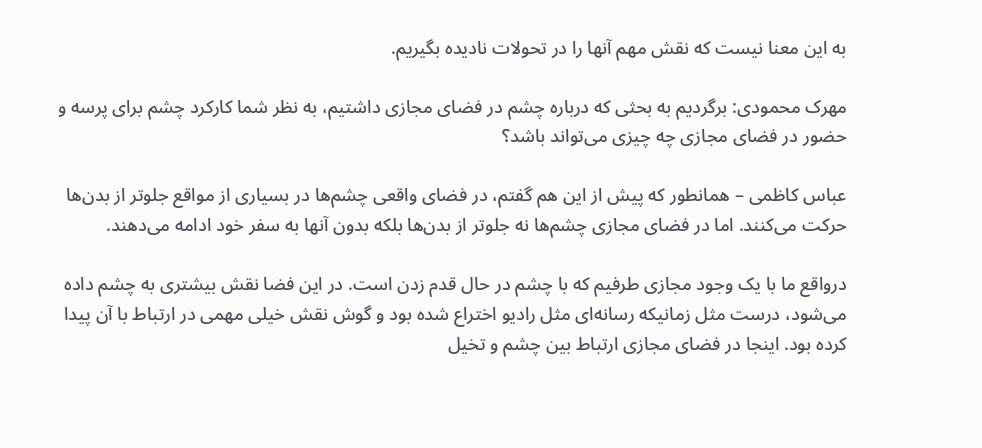به این معنا نیست که نقش مهم آنها را در تحولات نادیده بگیریم.

مهرک محمودی: برگردیم به بحثی که درباره چشم در فضای مجازی داشتیم، به نظر شما کارکرد چشم برای پرسه و حضور در فضای مجازی چه چیزی می‌تواند باشد؟

عباس کاظمی – همانطور که پیش از این هم گفتم، در فضای واقعی چشم‌ها در بسیاری از مواقع جلوتر از بدن‌ها حرکت می‌کنند. اما در فضای مجازی چشم‌ها نه جلوتر از بدن‌ها بلکه بدون آنها به سفر خود ادامه می‌دهند.

درواقع ما با یک وجود مجازی طرفیم که با چشم در حال قدم زدن است. در این فضا نقش بیشتری به چشم داده می‌شود، درست مثل زمانیکه رسانه‌ای مثل رادیو اختراع شده بود و گوش نقش خیلی مهمی در ارتباط با آن پیدا کرده بود. اینجا در فضای مجازی ارتباط بین چشم و تخیل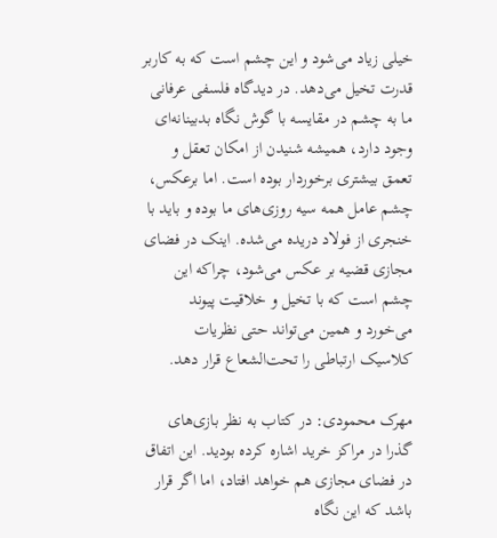خیلی زیاد می‌شود و این چشم است که به کاربر قدرت تخیل می‌دهد. در دیدگاه فلسفی عرفانی ما به چشم در مقایسه با گوش نگاه بدبینانه‌ای وجود دارد، همیشه شنیدن از امکان تعقل و تعمق بیشتری برخوردار بوده است. اما برعکس، چشم عامل همه سیه روزی‌های ما بوده و باید با خنجری از فولاد دریده می‌شده. اینک در فضای مجازی قضیه بر عکس می‌شود، چراکه این چشم است که با تخیل و خلاقیت پیوند می‌خورد و همین می‌تواند حتی نظریات کلاسیک ارتباطی را تحت‌الشعاع قرار دهد.

مهرک محمودی: در کتاب به نظر بازی‌های گذرا در مراکز خرید اشاره کرده بودید. این اتفاق در فضای مجازی هم خواهد افتاد، اما اگر قرار باشد که این نگاه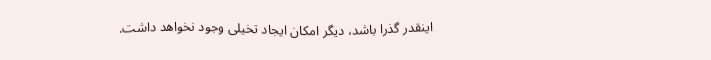اینقدر گذرا باشد، دیگر امکان ایجاد تخیلی وجود نخواهد داشت.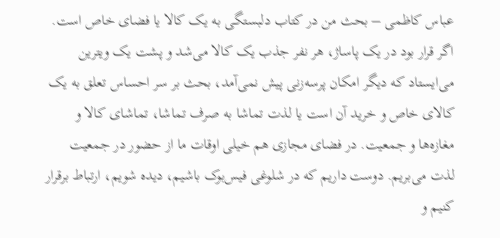عباس کاظمی – بحث من در کتاب دلبستگی به یک کالا یا فضای خاص است. اگر قرار بود در یک پاساژ، هر نفر جذب یک کالا می‌شد و پشت یک ویترین می‌ایستاد که دیگر امکان پرسه‌زنی پیش نمی‌آمد، بحث بر سر احساس تعلق به یک کالای خاص و خرید آن است یا لذت تماشا به صرف تماشا، تماشای کالا و مغازه‌ها و جمعیت. در فضای مجازی هم خیلی اوقات ما از حضور در جمعیت لذت می‌بریم. دوست داریم که در شلوغی فیس‌بوک باشیم، دیده شویم، ارتباط برقرار کنیم و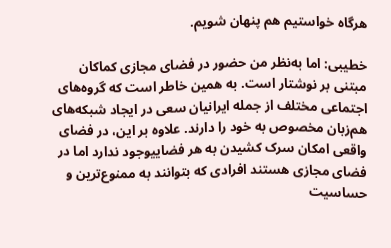هرگاه خواستیم هم پنهان شویم.

خطیبی: اما به‌نظر من حضور در فضای مجازی کماکان مبتنی بر نوشتار است. به همین خاطر است که گروه‌های اجتماعی مختلف از جمله ایرانیان سعی در ایجاد شبکه‌های هم‌زبان مخصوص به خود را دارند. علاوه بر این، در فضای واقعی امکان سرک کشیدن به هر فضاییوجود ندارد اما در فضای مجازی هستند افرادی که بتوانند به ممنوع‌ترین و حساسیت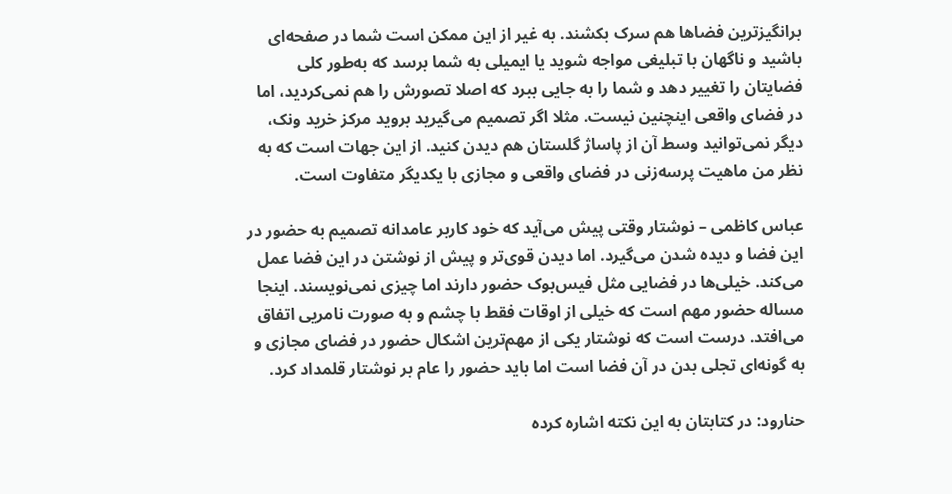برانگیزترین فضاها هم سرک بکشند. به غیر از این ممکن است شما در صفحه‌ای باشید و ناگهان با تبلیغی مواجه شوید یا ایمیلی به شما برسد که به‌طور کلی فضایتان را تغییر دهد و شما را به جایی ببرد که اصلا تصورش را هم نمی‌کردید، اما در فضای واقعی اینچنین نیست. مثلا اگر تصمیم می‌گیرید بروید مرکز خرید ونک، دیگر نمی‌توانید وسط آن از پاساژ گلستان هم دیدن کنید. از این جهات است که به نظر من ماهیت پرسه‌زنی در فضای واقعی و مجازی با یکدیگر متفاوت است.

عباس کاظمی – نوشتار وقتی پیش می‌آید که خود کاربر عامدانه تصمیم به حضور در این فضا و دیده شدن می‌گیرد. اما دیدن قوی‌تر و پیش از نوشتن در این فضا عمل می‌کند. خیلی‌ها در فضایی مثل فیس‌بوک حضور دارند اما چیزی نمی‌نویسند. اینجا مساله حضور مهم است که خیلی از اوقات فقط با چشم و به صورت نامریی اتفاق می‌افتد. درست است که نوشتار یکی از مهم‌ترین اشکال حضور در فضای مجازی و به گونه‌ای تجلی بدن در آن فضا است اما باید حضور را عام بر نوشتار قلمداد کرد.

حنارود: در کتابتان به این نکته اشاره کرده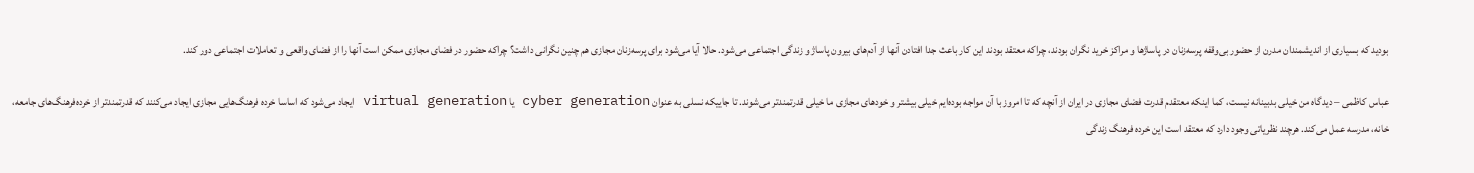بودید که بسیاری از اندیشمندان مدرن از حضور بی‌وقفه پرسه‌زنان در پاساژها و مراکز خرید نگران بودند، چراکه معتقد بودند این کار باعث جدا افتادن آنها از آدم‌های بیرون پاساژ و زندگی اجتماعی می‌شود. حالا آیا می‌شود برای پرسه‌زنان مجازی هم چنین نگرانی داشت؟ چراکه حضور در فضای مجازی ممکن است آنها را از فضای واقعی و تعاملات اجتماعی دور کند.

عباس کاظمی – دیدگاه من خیلی بدبینانه نیست، کما اینکه معتقدم قدرت فضای مجازی در ایران از آنچه که تا امروز با آن مواجه بوده‌ایم خیلی بیشتر و خودهای مجازی ما خیلی قدرتمندتر می‌شوند‌. تا جاییکه نسلی به عنوان cyber generation یا virtual generation ایجاد می‌شود که اساسا خرده فرهنگ‌هایی مجازی ایجاد می‌کنند که قدرتمندتر از خرده‌فرهنگ‌های جامعه، خانه، مدرسه عمل می‌کند. هرچند نظریاتی وجود دارد که معتقد است این خرده فرهنگ زندگی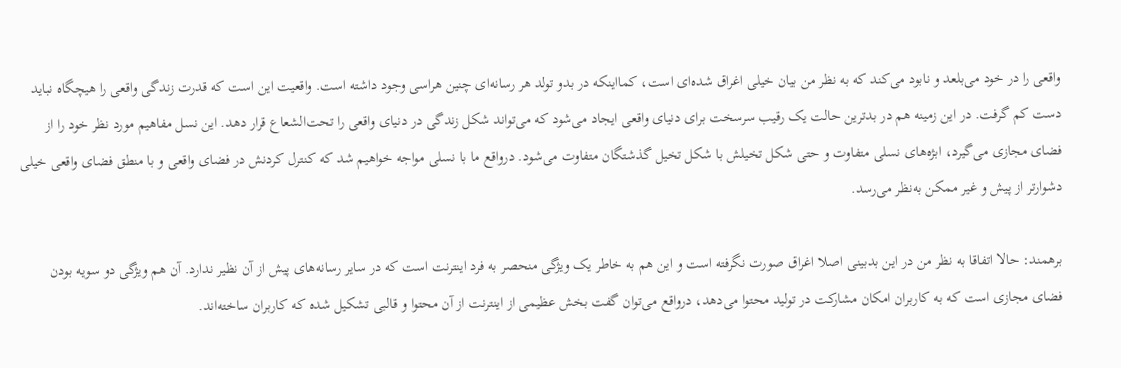واقعی را در خود می‌بلعد و نابود می‌کند که به نظر من بیان خیلی اغراق شده‌ای است، کمااینکه در بدو تولد هر رسانه‌ای چنین هراسی وجود داشته است. واقعیت این است که قدرت زندگی واقعی را هیچگاه نباید دست کم گرفت. در این زمینه هم در بدترین حالت یک رقیب سرسخت برای دنیای واقعی ایجاد می‌شود که می‌تواند شکل زندگی در دنیای واقعی را تحت‌الشعاع قرار دهد. این نسل مفاهیم مورد نظر خود را از فضای مجازی می‌گیرد، ابژه‌های نسلی متفاوت و حتی شکل تخیلش با شکل تخیل گذشتگان متفاوت می‌شود. درواقع ما با نسلی مواجه خواهیم شد که کنترل کردنش در فضای واقعی و با منطق فضای واقعی خیلی دشوارتر از پیش و غیر ممکن به‌نظر می‌رسد.

برهمند: حالا اتفاقا به نظر من در این بدبینی اصلا اغراق صورت نگرفته است و این هم به خاطر یک ویژگی منحصر به فرد اینترنت است که در سایر رسانه‌های پیش از آن نظیر ندارد. آن هم ویژگی دو سویه بودن فضای مجازی است که به کاربران امکان مشارکت در تولید محتوا می‌دهد، درواقع می‌توان گفت بخش عظیمی از اینترنت از آن محتوا و قالبی تشکیل شده که کاربران ساخته‌اند.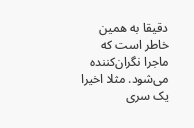دقیقا به همین خاطر است که ماجرا نگران‌کننده می‌شود. مثلا اخیرا یک سری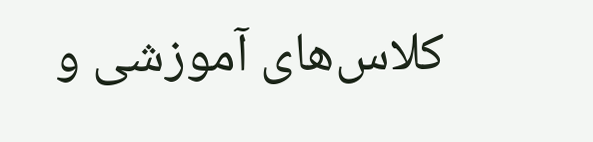کلاس‌های آموزشی و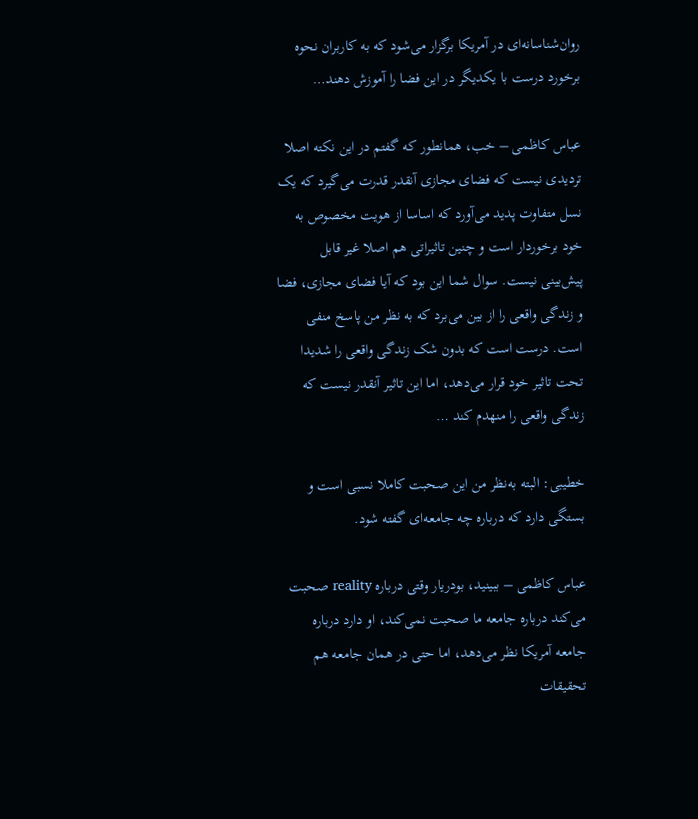روان‌شناسانه‌ای در آمریکا برگزار می‌شود که به کاربران نحوه برخورد درست با یکدیگر در این فضا را آموزش دهند…

عباس کاظمی – خب، همانطور که گفتم در این نکته اصلا تردیدی نیست که فضای مجازی آنقدر قدرت می‌گیرد که یک نسل متفاوت پدید می‌آورد که اساسا از هویت مخصوص به خود برخوردار است و چنین تاثیراتی هم اصلا غیر قابل پیش‌بینی نیست. سوال شما این بود که آیا فضای مجازی، فضا و زندگی واقعی را از بین می‌برد که به نظر من پاسخ منفی است. درست است که بدون شک زندگی واقعی را شدیدا تحت تاثیر خود قرار می‌دهد، اما این تاثیر آنقدر نیست که زندگی واقعی را منهدم کند …

خطیبی: البته به‌نظر من این صحبت کاملا نسبی است و بستگی دارد که درباره چه جامعه‌ای گفته شود.

عباس کاظمی – ببینید، بودریار وقتی درباره reality صحبت می‌کند درباره جامعه ما صحبت نمی‌کند، او دارد درباره جامعه آمریکا نظر می‌دهد، اما حتی در همان جامعه هم تحقیقات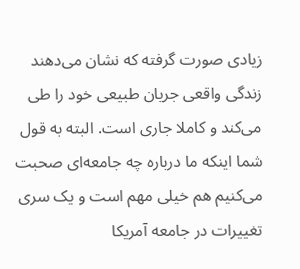زیادی صورت گرفته که نشان می‌دهند زندگی واقعی جریان طبیعی خود را طی می‌کند و کاملا جاری است. البته به قول شما اینکه ما درباره چه جامعه‌ای صحبت می‌کنیم هم خیلی مهم است و یک سری تغییرات در جامعه آمریکا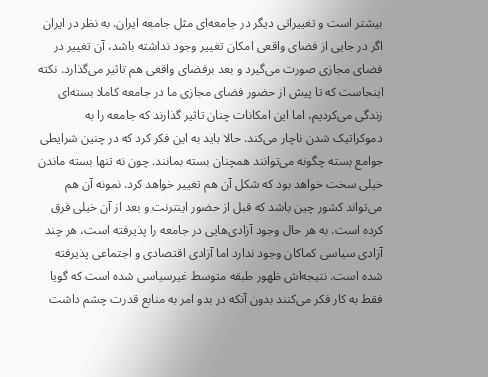بیشتر است و تغییراتی دیگر در جامعه‌ای مثل جامعه ایران. به نظر در ایران اگر در جایی از فضای واقعی امکان تغییر وجود نداشته باشد، آن تغییر در فضای مجازی صورت می‌گیرد و بعد برفضای واقعی هم تاثیر می‌گذارد. نکته اینجاست که تا پیش از حضور فضای مجازی ما در جامعه کاملا بسته‌ای زندگی می‌کردیم، اما این امکانات چنان تاثیر گذارند که جامعه را به دموکراتیک شدن ناچار می‌کند. حالا باید به این فکر کرد که در چنین شرایطی جوامع بسته چگونه می‌توانند همچنان بسته بمانند. چون نه تنها بسته ماندن خیلی سخت خواهد بود که شکل آن هم تغییر خواهد کرد. نمونه آن هم می‌تواند کشور چین باشد که قبل از حضور اینترنت و بعد از آن خیلی فرق کرده است. به هر حال وجود آزادی‌هایی در جامعه را پذیرفته است، هر چند آزادی سیاسی کماکان وجود ندارد اما آزادی اقتصادی و اجتماعی پذیرفته شده است. نتیجه‌اش ظهور طبقه متوسط غیرسیاسی شده است که گویا فقط به کار فکر می‌کنند بدون آنکه در بدو امر به منابع قدرت چشم داشت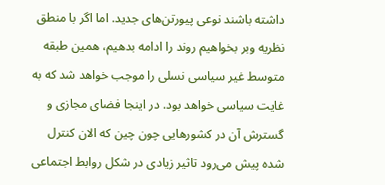داشته باشند نوعی پیورتن‌های جدید. اما اگر با منطق نظریه وبر بخواهیم روند را ادامه بدهیم، همین طبقه متوسط غیر سیاسی نسلی را موجب خواهد شد که به غایت سیاسی خواهد بود. در اینجا فضای مجازی و گسترش آن در کشورهایی چون چین که الان کنترل شده پیش می‌رود تاثیر زیادی در شکل روابط اجتماعی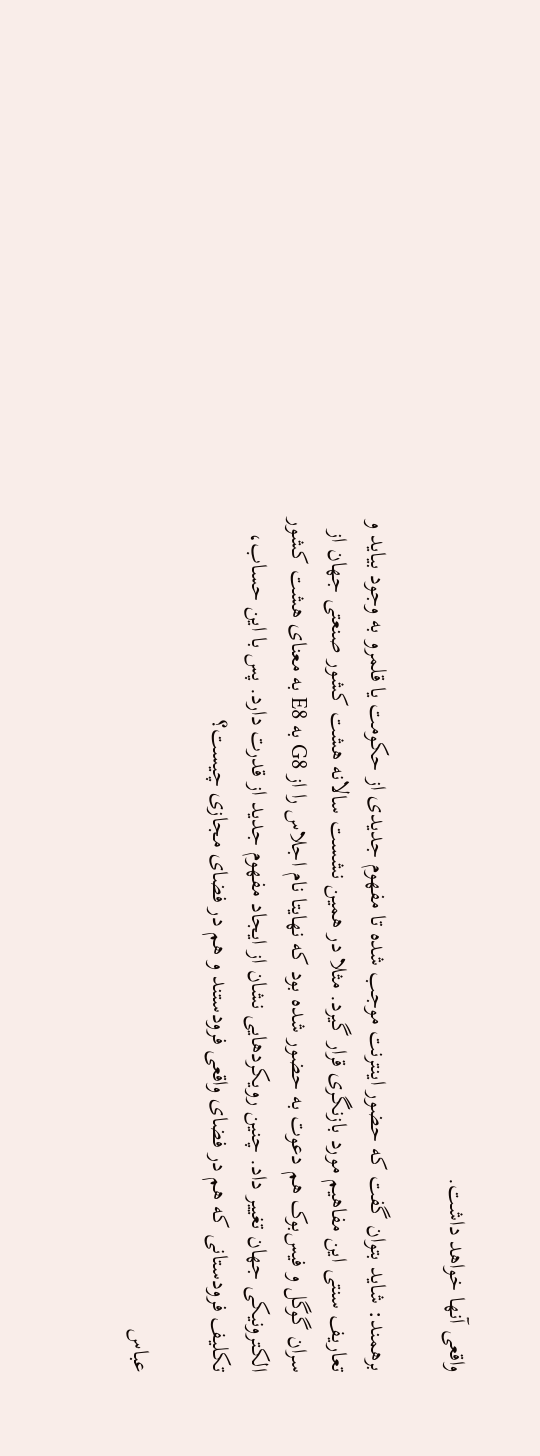واقعی آنها خواهد داشت.

برهمند: شاید بتوان گفت که حضور اینترنت موجب شده تا مفهوم جدیدی از حکومت یا قلمرو به وجود بیاید و تعاریف سنتی این مفاهیم مورد بازنگری قرار گیرد. مثلا در همین نشست سالانه هشت کشور صنعتی جهان از سران گوگل و فیس‌بوک هم دعوت به حضور شده بود که نهایتا نام اجلاس را از G8 به E8 به معنای هشت کشور الکترونیکی جهان تغییر داد. چنین رویکردهایی نشان از ایجاد مفهوم جدید از قدرت دارد. پس با این حساب، تکلیف فرودستانی که هم در فضای واقعی فرودستند و هم در فضای مجازی چیست؟

عباس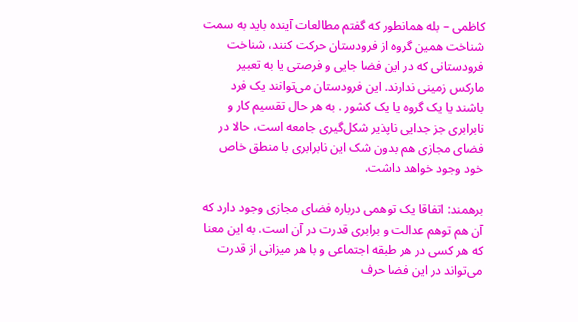کاظمی – بله همانطور که گفتم مطالعات آینده باید به سمت شناخت همین گروه از فرودستان حرکت کنند، شناخت فرودستانی که در این فضا جایی و فرصتی یا به تعبیر مارکس زمینی ندارند. این فرودستان می‌توانند یک فرد باشند یا یک گروه یا یک کشور . به هر حال تقسیم کار و نابرابری جز جدایی ناپذیر شکل‌گیری جامعه است، حالا در فضای مجازی هم بدون شک این نابرابری با منطق خاص خود وجود خواهد داشت.

برهمند: اتفاقا یک توهمی درباره فضای مجازی وجود دارد که آن هم توهم عدالت و برابری قدرت در آن است. به این معنا که هر کسی در هر طبقه اجتماعی و با هر میزانی از قدرت می‌تواند در این فضا حرف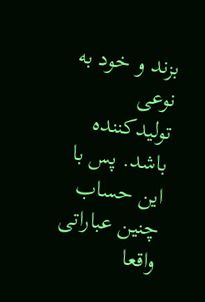بزند و خود به نوعی تولیدکننده باشد. پس با این حساب چنین عباراتی واقعا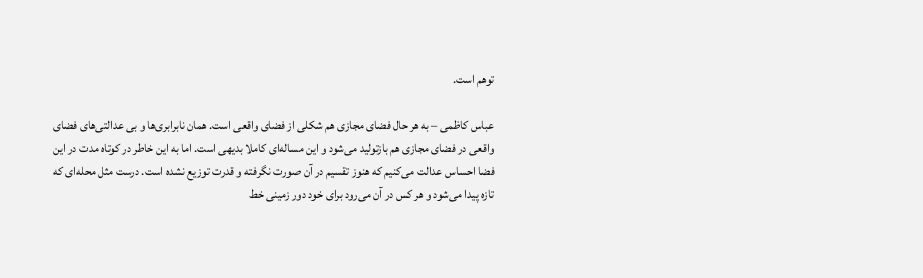توهم است.

عباس کاظمی – به هر حال فضای مجازی هم شکلی از فضای واقعی است. همان نابرابری‌ها و بی عدالتی‌های فضای واقعی در فضای مجازی هم بازتولید می‌شود و این مساله‌ای کاملا بدیهی است. اما به این خاطر در کوتاه مدت در این فضا احساس عدالت می‌کنیم که هنوز تقسیم در آن صورت نگرفته و قدرت توزیع نشده است. درست مثل محله‌ای که تازه پیدا می‌شود و هر کس در آن می‌رود برای خود دور زمینی خط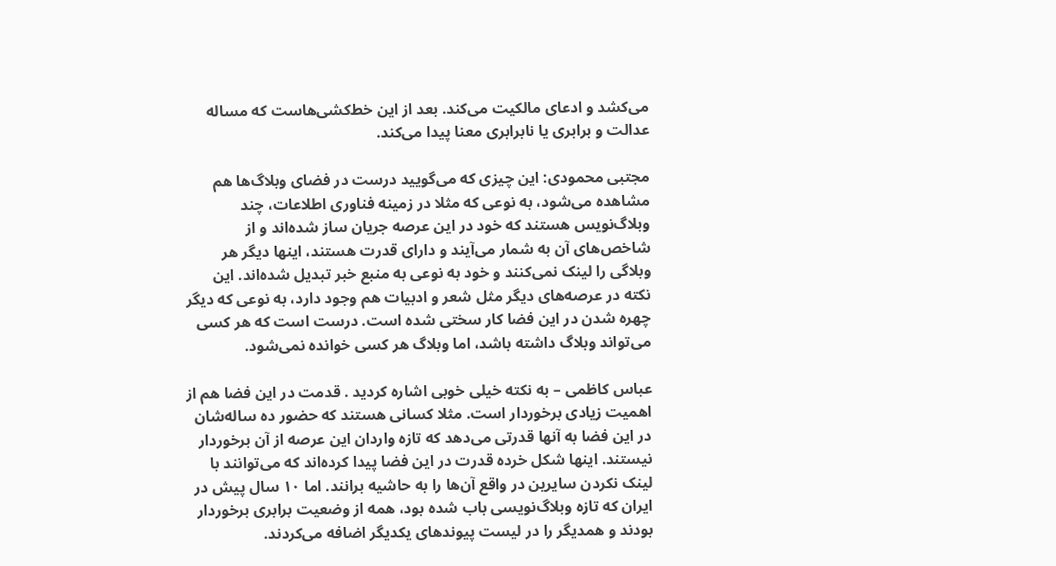می‌کشد و ادعای مالکیت می‌کند. بعد از این خط‌کشی‌هاست که مساله عدالت و برابری یا نابرابری معنا پیدا می‌کند.

مجتبی محمودی: این چیزی که می‌گویید درست در فضای وبلاگ‌ها هم مشاهده می‌شود، به نوعی که مثلا در زمینه فناوری اطلاعات، چند وبلاگ‌نویس هستند که خود در این عرصه جریان ساز شده‌اند و از شاخص‌های آن به شمار می‌آیند و دارای قدرت هستند، اینها دیگر هر وبلاگی را لینک نمی‌کنند و خود به نوعی به منبع خبر تبدیل شده‌اند. این نکته در عرصه‌های دیگر مثل شعر و ادبیات هم وجود دارد، به نوعی که دیگر چهره شدن در این فضا کار سختی شده است. درست است که هر کسی می‌تواند وبلاگ داشته باشد، اما وبلاگ هر کسی خوانده نمی‌شود‌.

عباس کاظمی – به نکته خیلی خوبی اشاره کردید . قدمت در این فضا هم از اهمیت زیادی برخوردار است. مثلا کسانی هستند که حضور ده ساله‌شان در این فضا به آنها قدرتی می‌دهد که تازه واردان این عرصه از آن برخوردار نیستند. اینها شکل خرده قدرت در این فضا پیدا کرده‌اند که می‌توانند با لینک نکردن سایرین در واقع آن‌ها را به حاشیه برانند. اما ۱۰ سال پیش در ایران که تازه وبلاگ‌نویسی باب شده بود، همه از وضعیت برابری برخوردار بودند و همدیگر را در لیست پیوندهای یکدیگر اضافه می‌کردند.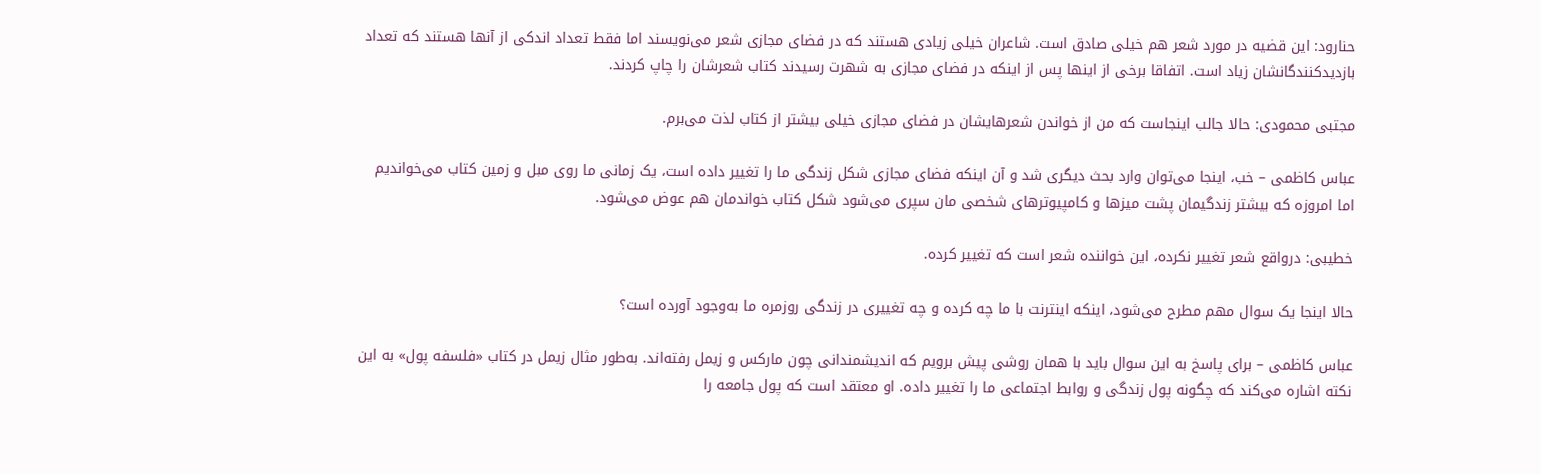حنارود: این قضیه در مورد شعر هم خیلی صادق است. شاعران خیلی زیادی هستند که در فضای مجازی شعر می‌نویسند اما فقط تعداد اندکی از آنها هستند که تعداد بازدیدکنندگانشان زیاد است. اتفاقا برخی از اینها پس از اینکه در فضای مجازی به شهرت رسیدند کتاب شعرشان را چاپ کردند.

مجتبی محمودی: حالا جالب اینجاست که من از خواندن شعرهایشان در فضای مجازی خیلی بیشتر از کتاب لذت می‌برم.

عباس کاظمی – خب، اینجا می‌توان وارد بحث دیگری شد و آن اینکه فضای مجازی شکل زندگی ما را تغییر داده است، یک زمانی ما روی مبل و زمین کتاب می‌خواندیم اما امروزه که بیشتر زندگیمان پشت میزها و کامپیوترهای شخصی مان سپری می‌شود شکل کتاب خواندمان هم عوض می‌شود.

خطیبی: درواقع شعر تغییر نکرده، این خواننده شعر است که تغییر کرده.

حالا اینجا یک سوال مهم مطرح می‌شود، اینکه اینترنت با ما چه کرده و چه تغییری در زندگی روزمره ما به‌وجود آورده است؟

عباس کاظمی – برای پاسخ به این سوال باید با همان روشی پیش برویم که اندیشمندانی چون مارکس و زیمل رفته‌اند. به‌طور مثال زیمل در کتاب «فلسفه پول» به این نکته اشاره می‌کند که چگونه پول زندگی و روابط اجتماعی ما را تغییر داده. او معتقد است که پول جامعه را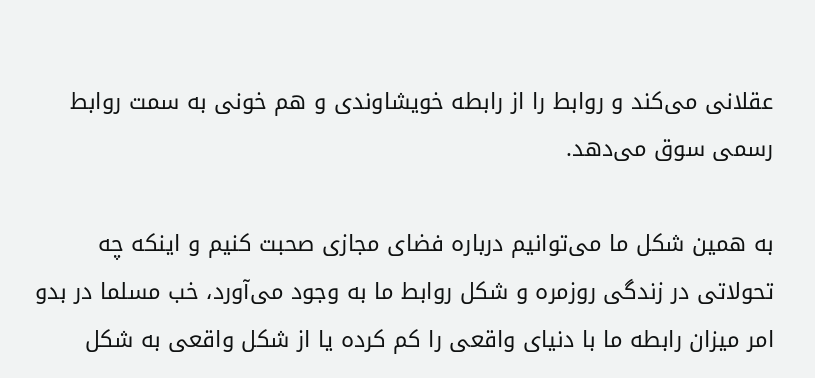عقلانی می‌کند و روابط را از رابطه خویشاوندی و هم خونی به سمت روابط رسمی سوق می‌دهد.

به همین شکل ما می‌توانیم درباره فضای مجازی صحبت کنیم و اینکه چه تحولاتی در زندگی روزمره و شکل روابط ما به وجود می‌آورد، خب مسلما در بدو امر میزان رابطه ما با دنیای واقعی را کم کرده یا از شکل واقعی به شکل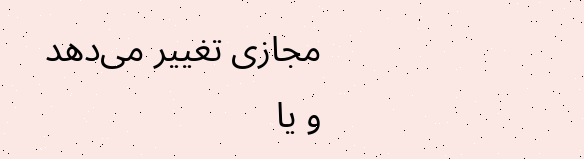مجازی تغییر می‌دهد و یا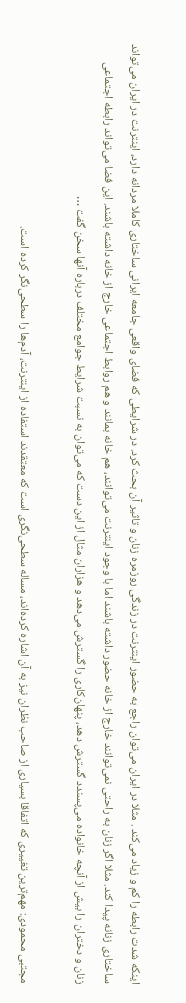اینکه شدت رابطه را کم و زیاد می‌کند . مثلا در ایران می‌توان راجع به حضور اینترنت در زندگی روزمره زنان و تاثیر آن بحث کرد. در شرایطی که فضای واقعی جامعه ایرانی ساختاری کاملا مردانه دارد، اینترنت در ایران می‌تواند ساختاری زنانه پیدا کند. مثلا اگر زنان به راحتی نمی‌توانند خارج از خانه حضور داشته باشند اما با وجود اینترنت می‌توانند، هم خانه بمانند و هم روابط اجتماعی خارج از خانه داشته باشند. این فضا می‌تواند رابطه اجتماعی زنان و دختران را بیش از آنچه خانواده می‌پسندد گسترش دهد‌، پنهان‌کاری را گسترش می‌دهد و هزاران مثال از این دست که می‌توان به نسبت شرایط جوامع مختلف درباره آنها سخن گفت …

مجتبی محمودی‌: مهم‌ترین تغییری که اتفاقا بسیاری از صاحب نظران نیز به آن اشاره کرده‌اند، مساله سطحی‌نگری است که معتقدند استفاده از اینترنت، آدم‌ها را سطحی‌نگر کرده است‌.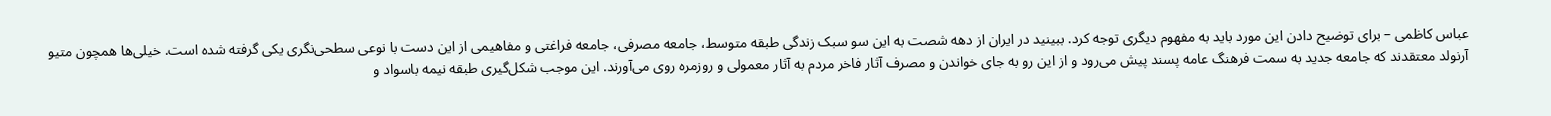عباس کاظمی – برای توضیح دادن این مورد باید به مفهوم دیگری توجه کرد. ببینید در ایران از دهه شصت به این سو سبک زندگی طبقه متوسط، جامعه مصرفی، جامعه فراغتی و مفاهیمی از این دست با نوعی سطحی‌نگری یکی گرفته شده است. خیلی‌ها همچون متیو آرنولد ‌معتقدند که جامعه جدید به سمت فرهنگ عامه پسند پیش می‌رود و از این رو به جای خواندن و مصرف آثار فاخر مردم به آثار معمولی و روزمره روی می‌آورند. این موجب شکل‌گیری طبقه نیمه باسواد و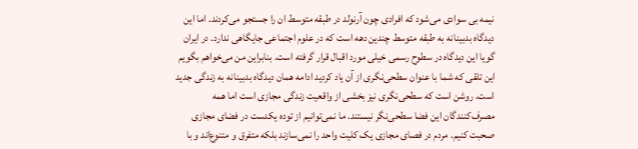نیمه بی سوادی می‌شود که افرادی چون آرنولد در طبقه متوسط ان را جستجو می‌کردند. اما این دیدگاه بدبینانه به طبقه متوسط چندین دهه است که در علوم اجتماعی جایگاهی ندارد. در ایران گویا این دیدگاه در سطوح رسمی خیلی مورد اقبال قرار گرفته است. بنابراین من می‌خواهم بگویم این تلقی که شما با عنوان سطحی‌نگری از آن یاد کردید ادامه همان دیدگاه بدبینانه به زندگی جدید است. روشن است که سطحی‌نگری نیز بخشی از واقعیت زندگی مجازی است اما همه مصرف‌کنندگان این فضا سطحی‌نگر نیستند. ما نمی‌توانیم از توده یکدست در فضای مجازی صحبت کنیم. مردم در فصای مجازی یک کلیت واحد را نمی‌سازند بلکه متفرق و متنوع‌اند و با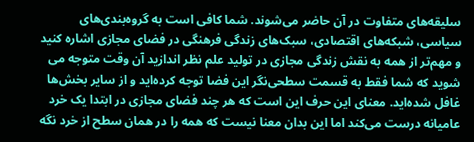سلیقه‌های متفاوت در آن حاضر می‌شوند. شما کافی است به گروه‌بندی‌های سیاسی، شبکه‌های اقتصادی، سبک‌های زندگی فرهنگی در فضای مجازی اشاره کنید و مهم‌تر از همه به نقش زندگی مجازی در تولید علم نظر اندازید آن وقت متوجه می شوید که شما فقط به قسمت سطحی‌نگر این فضا توجه کرده‌اید و از سایر بخش‌ها غافل شده‌اید. معنای این حرف این است که هر چند فضای مجازی در ابتدا یک خرد عامیانه درست می‌کند اما این بدان معنا نیست که همه را در همان سطح از خرد نگه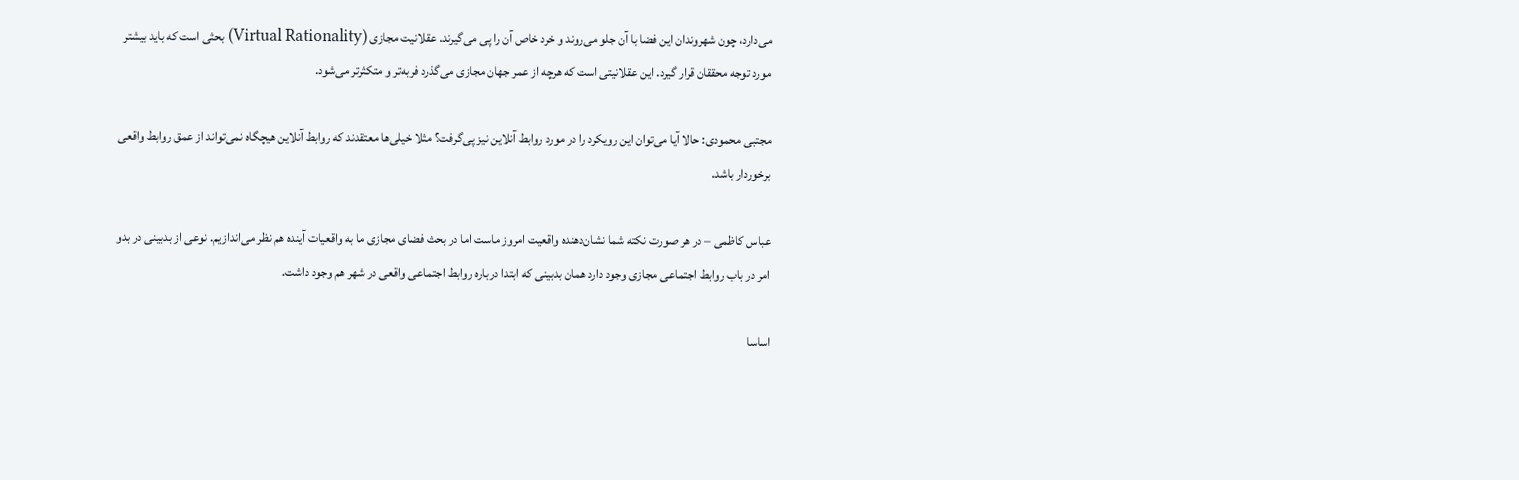می‌دارد، چون شهروندان این فضا با آن جلو می‌روند و خرد خاص آن را پی می‌گیرند. عقلانیت مجازی (Virtual Rationality) بحثی است که باید بیشتر مورد توجه محققان قرار گیرد. این عقلانیتی است که هرچه از عمر جهان مجازی می‌گذرد فربه‌تر و متکثرتر می‌شود.

مجتبی محمودی: حالا آیا می‌توان این رویکرد را در مورد روابط آنلاین نیز پی‌گرفت؟ مثلا خیلی‌ها معتقدند که روابط آنلاین هیچگاه نمی‌تواند از عمق روابط واقعی برخوردار باشد.

عباس کاظمی – در هر صورت نکته شما نشان‌دهنده واقعیت امروز ماست اما در بحث فضای مجازی ما به واقعیات آینده هم نظر می‌اندازیم. نوعی از بدبینی در بدو امر در باب روابط اجتماعی مجازی وجود دارد همان بدبینی که ابتدا درباره روابط اجتماعی واقعی در شهر هم وجود داشت.

اساسا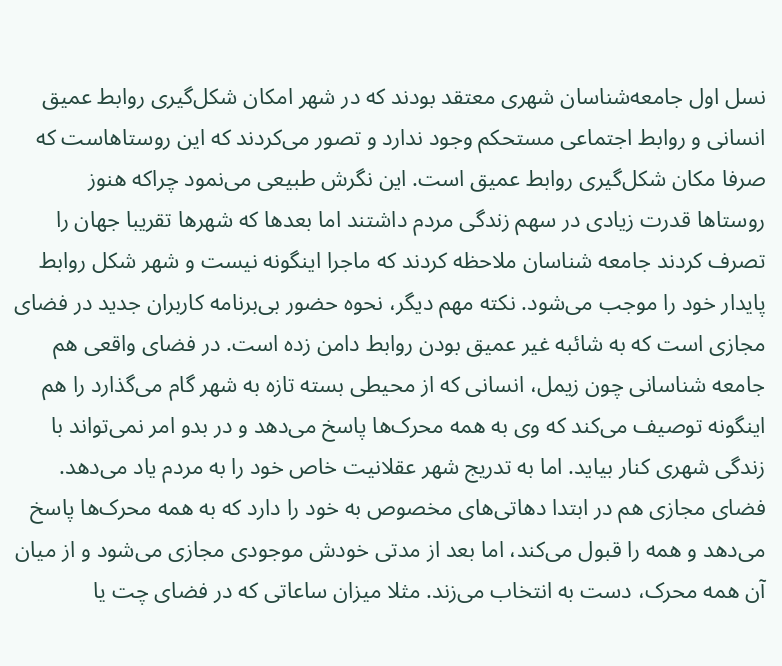نسل اول جامعه‌شناسان شهری معتقد بودند که در شهر امکان شکل‌گیری روابط عمیق انسانی و روابط اجتماعی مستحکم وجود ندارد و تصور می‌کردند که این روستاهاست که صرفا مکان شکل‌گیری روابط عمیق است. این نگرش طبیعی می‌نمود چراکه هنوز روستاها قدرت زیادی در سهم زندگی مردم داشتند اما بعدها که شهرها تقریبا جهان را تصرف کردند جامعه شناسان ملاحظه کردند که ماجرا اینگونه نیست و شهر شکل روابط پایدار خود را موجب می‌شود. نکته مهم دیگر، نحوه حضور بی‌برنامه کاربران جدید در فضای مجازی است که به شائبه غیر عمیق بودن روابط دامن زده است. در فضای واقعی هم جامعه شناسانی چون زیمل، انسانی که از محیطی بسته تازه به شهر گام می‌گذارد را هم اینگونه توصیف می‌کند که وی به همه محرک‌ها پاسخ می‌دهد و در بدو امر نمی‌تواند با زندگی شهری کنار بیاید. اما به تدریج شهر عقلانیت خاص خود را به مردم یاد می‌دهد. فضای مجازی هم در ابتدا دهاتی‌های مخصوص به خود را دارد که به همه محرک‌ها پاسخ می‌دهد و همه را قبول می‌کند، اما بعد از مدتی خودش موجودی مجازی می‌شود و از میان آن همه محرک، دست به انتخاب می‌زند. مثلا میزان ساعاتی که در فضای چت یا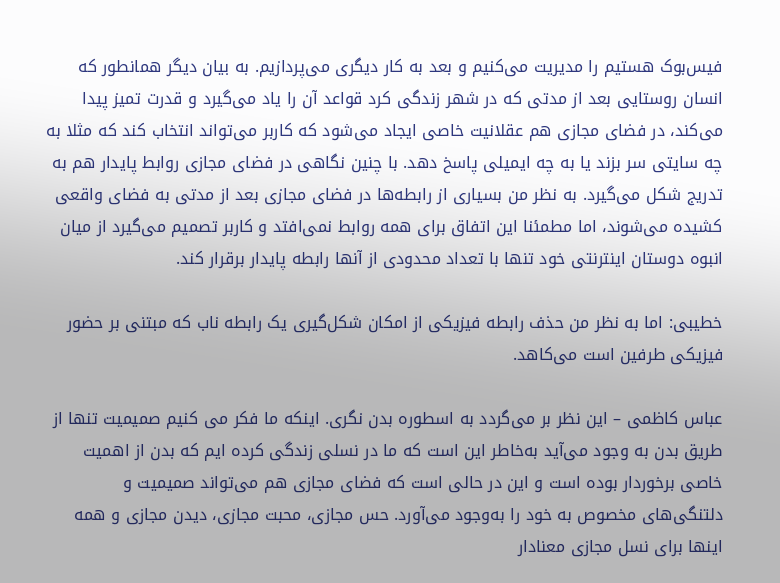فیس‌بوک هستیم را مدیریت می‌کنیم و بعد به کار دیگری می‌پردازیم. به بیان دیگر همانطور که انسان روستایی بعد از مدتی که در شهر زندگی کرد قواعد آن را یاد می‌گیرد و قدرت تمیز پیدا می‌کند، در فضای مجازی هم عقلانیت خاصی ایجاد می‌شود که کاربر می‌تواند انتخاب کند که مثلا به چه سایتی سر بزند یا به چه ایمیلی پاسخ دهد. با چنین نگاهی در فضای مجازی روابط پایدار هم به تدریج شکل می‌گیرد. به نظر من بسیاری از رابطه‌ها در فضای مجازی بعد از مدتی به فضای واقعی کشیده می‌شوند، اما مطمئنا این اتفاق برای همه روابط نمی‌افتد و کاربر تصمیم می‌گیرد از میان انبوه دوستان اینترنتی خود تنها با تعداد محدودی از آنها رابطه پایدار برقرار کند.

خطیبی: اما به نظر من حذف رابطه فیزیکی از امکان شکل‌گیری یک رابطه ناب که مبتنی بر حضور فیزیکی طرفین است می‌کاهد.

عباس کاظمی – این نظر بر می‌گردد به اسطوره بدن نگری. اینکه ما فکر می کنیم صمیمیت تنها از طریق بدن به وجود می‌آید به‌خاطر این است که ما در نسلی زندگی کرده ایم که بدن از اهمیت خاصی برخوردار بوده است و این در حالی است که فضای مجازی هم می‌تواند صمیمیت و دلتنگی‌های مخصوص به خود را به‌وجود می‌آورد. حس مجازی، محبت مجازی، دیدن مجازی و همه اینها برای نسل مجازی معنادار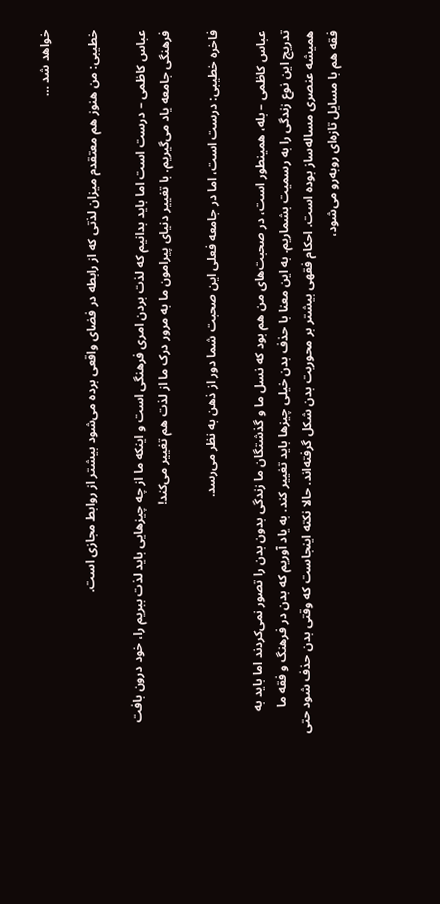خواهد شد …

خطیبی: من هنوز هم معتقدم میزان لذتی که از رابطه در فضای واقعی برده می‌شود بیشتر از روابط مجازی است.

عباس کاظمی – درست است اما باید بدانیم که لذت بردن امری فرهنگی است و اینکه ما از چه چیزهایی باید لذت ببریم را، خود درون بافت فرهنگی جامعه یاد می‌گیریم. با تغییر دنیای پیرامون ما به مرور درک ما از لذت هم تغییر می‌کند!

فاخره خطیبی: درست است، اما در جامعه فعلی این صحبت شما دور از ذهن به نظر می‌رسد.

عباس کاظمی – بله، همینطور است، در صحبت‌های من هم بود که نسل ما و گذشتگان ما زندگی بدون بدن را تصور نمی‌کردند اما باید به تدریج این نوع زندگی را به رسمیت بشماریم. به این معنا با حذف بدن خیلی چیزها باید تغییر کند. به یاد آوریم که بدن در فرهنگ و فقه ما همیشه عنصری مساله‌ساز بوده است. احکام فقهی بیشتر بر محوریت بدن شکل گرفته‌اند. حالا نکته اینجاست که وقتی بدن حذف شود حتی فقه هم با مسایل تازه‌ای روبه‌رو می‌شود،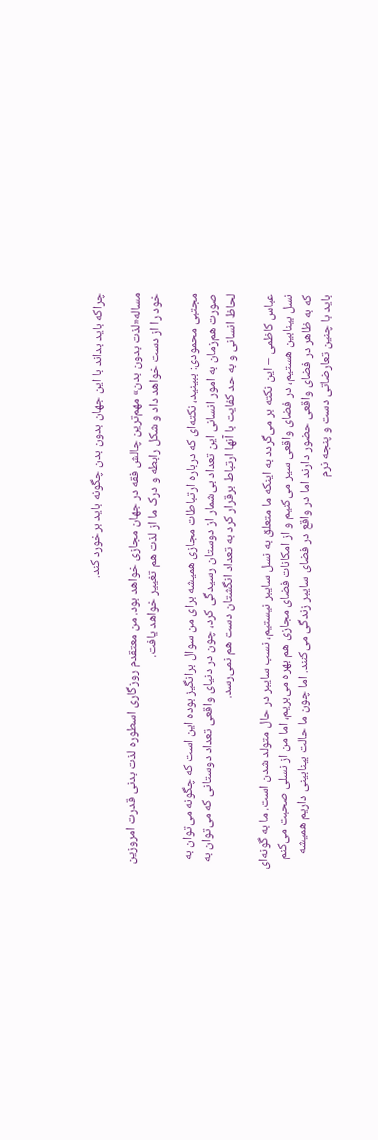چراکه باید بداند با این جهان بدون بدن چگونه باید برخورد کند.

مساله«لذت بدون بدن» مهم‌ترین چالش فقه در جهان مجازی ‌خواهد بود. من معتقدم روزگاری اسطوره لذت بدنی قدرت امروزین خود را از دست خواهد داد و شکل رابطه و درک ما از لذت هم تغییر خواهد یافت.

مجتبی محمودی: ببینید، نکته‌ای که درباره ارتباطات مجازی همیشه برای من سوال برانگیز بوده این است که چگونه می‌توان به صورت هم‌زمان به امور انسانی این تعداد بی‌شمار از دوستان رسیدگی کرد، چون در دنیای واقعی تعداد دوستانی که می‌توان به لحاظ انسانی و به حد کفایت با آنها ارتباط برقرار کرد به تعداد انگشتان دست هم نمی‌رسد.

عباس کاظمی – این نکته بر می‌گردد به اینکه ما متعلق به نسل سایبر نیستیم، نسب سایبر در حال متولد شدن است. ما به گونه‌ای نسل بینابین هستیم، در فضای واقعی سیر می‌کنیم و از امکانات فضای مجازی هم بهره می‌بریم، اما من از نسلی صحبت می‌کنم که به ظاهر در فضای واقعی حضور دارند اما در واقع در فضای سایبر زندگی می‌کنند. اما چون ما حالت بینابینی داریم همیشه باید با چنین تعارضاتی دست و پنجه نرم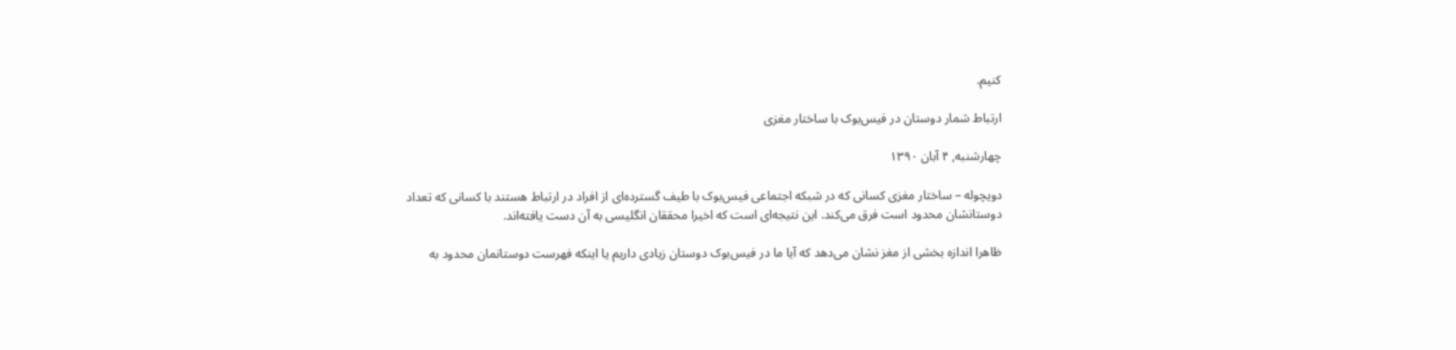کنیم.

ارتباط شمار دوستان در فیس‌بوک با ساختار مغزی

چهارشنبه, ۴ آبان ۱۳۹۰

دویچوله – ساختار مغزی کسانی که در شبکه اجتماعی فیس‌بوک با طیف گسترده‌ای از افراد در ارتباط هستند با کسانی که تعداد دوستانشان محدود است فرق می‌کند. این نتیجه‌ای است که اخیرا محققان انگلیسی به آن دست یافته‌اند.

ظاهرا اندازه بخشی از مغز نشان می‌دهد که آیا ما در فیس‌بوک دوستان زیادی داریم یا اینکه فهرست دوستانمان محدود به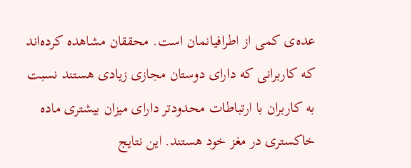عده‌ی کمی از اطرافیانمان است. محققان مشاهده کرده‌اند که کاربرانی که دارای دوستان مجازی زیادی هستند نسبت به کاربران با ارتباطات محدودتر دارای میزان بیشتری ماده خاکستری در مغز خود هستند. این نتایج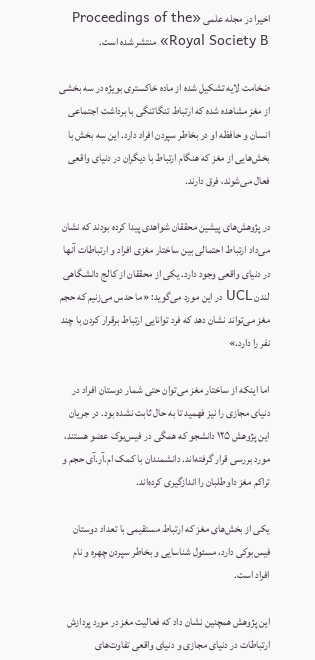اخیرا در مجله علمی «Proceedings of the Royal Society B» منتشر شده است.

ضخامت لایه تشکیل شده از ماده خاکستری بویژه در سه بخشی از مغز مشاهده شده که ارتباط تنگاتنگی با برداشت اجتماعی انسان و حافظه او در بخاطر سپردن افراد دارد. این سه بخش با بخش‌هایی از مغز که هنگام ارتباط با دیگران در دنیای واقعی فعال می‌شوند، فرق دارند.

در پژوهش‌های پیشین محققان شواهدی پیدا کرده بودند که نشان می‌داد ارتباط احتمالی بین ساختار مغزی افراد و ارتباطات آنها در دنیای واقعی وجود دارد. یکی از محققان از کالج دانشگاهی لندن UCL در این مورد می‌گوید: «ما حدس می‌زنیم که حجم مغز می‌تواند نشان دهد که فرد توانایی ارتباط برقرار کردن با چند نفر را دارد.»

اما اینکه از ساختار مغز می‌توان حتی شمار دوستان افراد در دنیای مجازی را نیز فهمید تا به حال ثابت نشده بود. در جریان این پژوهش ۱۲۵ دانشجو که همگی در فیس‌بوک عضو هستند، مورد بررسی قرار گرفته‌اند. دانشمندان با کمک ام.آر.آی حجم و تراکم مغز داوطلبان را اندازگیری کرده‌اند.

یکی از بخش‌های مغز که ارتباط مستقیمی با تعداد دوستان فیس‌بوکی دارد، مسئول شناسایی و بخاطر سپردن چهره و نام افراد است.

این پژوهش همچنین نشان داد که فعالیت مغز در مورد پردازش ارتباطات در دنیای مجازی و دنیای واقعی تفاوت‌های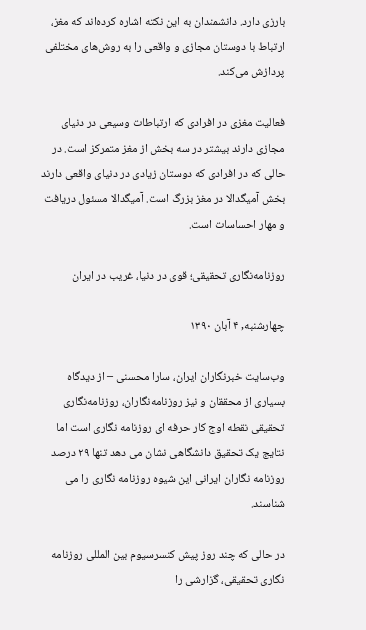بارزی دارد. دانشمندان به این نکته اشاره کرده‌اند که مغز، ارتباط با دوستان مجازی و واقعی را به روش‌های مختلفی پردازش می‌کند.

فعالیت مغزی در افرادی که ارتباطات وسیعی در دنیای مجازی دارند بیشتر در سه بخش از مغز متمرکز است. در حالی که در افرادی که دوستان زیادی در دنیای واقعی دارند بخش آمیگدالا در مغز بزرگ است. آمیگدالا مسئول دریافت و مهار احساسات است.

روزنامه‌نگاری تحقیقی؛ قوی در دنیا، غریب در ایران

چهارشنبه, ۴ آبان ۱۳۹۰

وب‌سایت خبرنگاران ایران، سارا محسنی – از دیدگاه بسیاری از محققان و نیز روزنامه‌نگاران، روزنامه‌نگاری تحقیقی نقطه اوج کار حرفه ای روزنامه نگاری است اما نتایج یک تحقیق دانشگاهی نشان می دهد تنها ۲۹ درصد روزنامه نگاران ایرانی این شیوه روزنامه نگاری را می شناسند.

در حالی که چند روز پیش کنسرسیوم بین المللی روزنامه نگاری تحقیقی، گزارشی را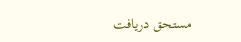مستحق دریافت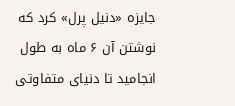جایزه «دنیل پرل» کرد که نوشتن آن ۶ ماه به طول انجامید تا دنیای متفاوتی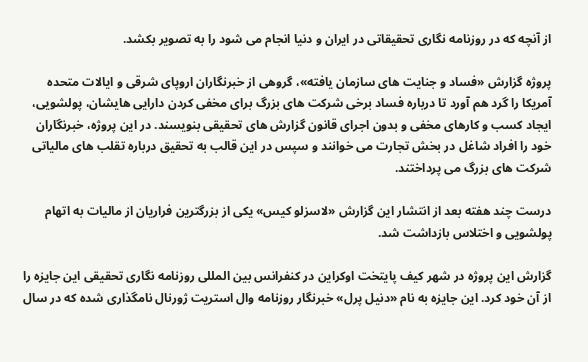از آنچه که در روزنامه نگاری تحقیقاتی در ایران و دنیا انجام می شود را به تصویر بکشد.

پروژه گزارش «فساد و جنایت های سازمان یافته»، گروهی از خبرنگاران اروپای شرقی و ایالات متحده آمریکا را گرد هم آورد تا درباره فساد برخی شرکت های بزرگ برای مخفی کردن دارایی هایشان، پولشویی، ایجاد کسب و کارهای مخفی و بدون اجرای قانون گزارش های تحقیقی بنویسند. در این پروژه، خبرنگاران خود را افراد شاغل در بخش تجارت می خوانند و سپس در این قالب به تحقیق درباره تقلب های مالیاتی شرکت های بزرگ می پرداختند.

درست چند هفته بعد از انتشار این گزارش «لاسزلو کیس» یکی از بزرگترین فراریان از مالیات به اتهام پولشویی و اختلاس بازداشت شد.

گزارش این پروژه در شهر کیف پایتخت اوکراین در کنفرانس بین المللی روزنامه نگاری تحقیقی این جایزه را از آن خود کرد. این جایزه به نام «دنیل پرل» خبرنگار روزنامه وال استریت ژورنال نامگذاری شده که در سال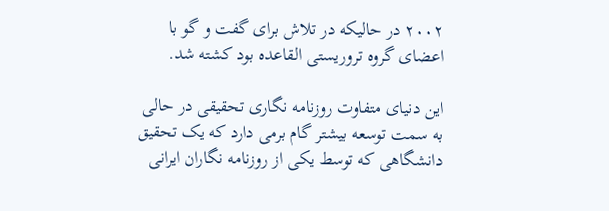۲۰۰۲ در حالیکه در تلاش برای گفت و گو با اعضای گروه تروریستی القاعده بود کشته شد.

این دنیای متفاوت روزنامه نگاری تحقیقی در حالی به سمت توسعه بیشتر گام برمی دارد که یک تحقیق دانشگاهی که توسط یکی از روزنامه نگاران ایرانی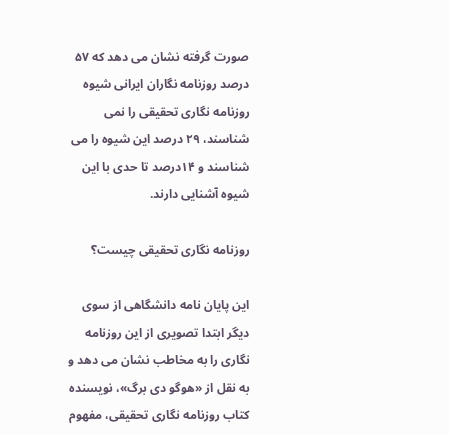صورت گرفته نشان می دهد که ۵۷ درصد روزنامه نگاران ایرانی شیوه روزنامه نگاری تحقیقی را نمی شناسند، ۲۹ درصد این شیوه را می شناسند و ۱۴درصد تا حدی با این شیوه آشنایی دارند.

روزنامه نگاری تحقیقی چیست؟

این پایان نامه دانشگاهی از سوی دیگر ابتدا تصویری از این روزنامه نگاری را به مخاطب نشان می دهد و به نقل از «هوگو دی برگ»، نویسنده کتاب روزنامه نگاری تحقیقی، مفهوم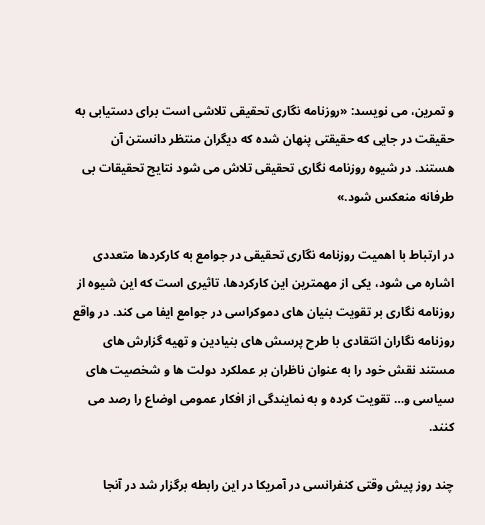و تمرین، می نویسد: «روزنامه نگاری تحقیقی تلاشی است برای دستیابی به حقیقت در جایی که حقیقتی پنهان شده که دیگران منتظر دانستن آن هستند. در شیوه روزنامه نگاری تحقیقی تلاش می شود نتایج تحقیقات بی طرفانه منعکس شود.»

در ارتباط با اهمیت روزنامه نگاری تحقیقی در جوامع به کارکردها متعددی اشاره می شود، یکی از مهمترین این کارکردها، تاثیری است که این شیوه از روزنامه نگاری بر تقویت بنیان های دموکراسی در جوامع ایفا می کند. در واقع روزنامه نگاران انتقادی با طرح پرسش های بنیادین و تهیه گزارش های مستند نقش خود را به عنوان ناظران بر عملکرد دولت ها و شخصیت های سیاسی و… تقویت کرده و به نمایندگی از افکار عمومی اوضاع را رصد می کنند.

چند روز پیش وقتی کنفرانسی در آمریکا در این رابطه برگزار شد در آنجا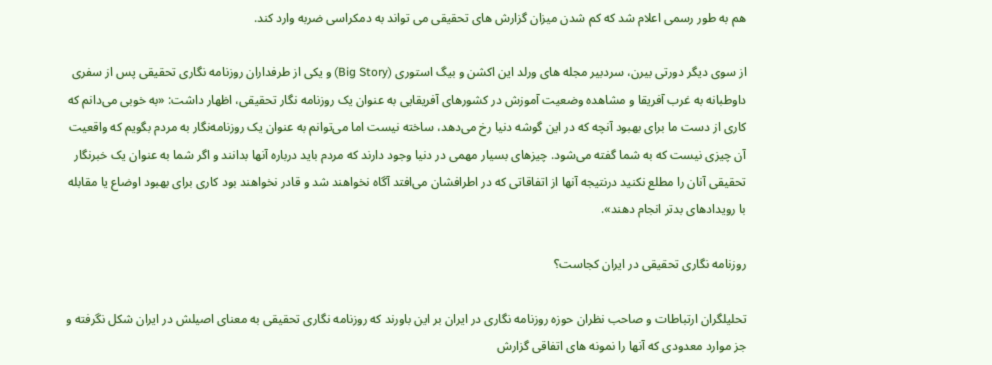هم به طور رسمی اعلام شد که کم شدن میزان گزارش های تحقیقی می تواند به دمکراسی ضربه وارد کند.

از سوی دیگر دورتی بیرن، سردبیر مجله های ورلد این اکشن و بیگ استوری (Big Story) و یکی از طرفداران روزنامه نگاری تحقیقی پس از سفری داوطبانه به غرب آفریقا و مشاهده وضعیت آموزش در کشورهای آفریقایی به عنوان یک روزنامه نگار تحقیقی، اظهار داشت: «به خوبی می‌دانم که کاری از دست ما برای بهبود آنچه که در این گوشه دنیا رخ می‌دهد، ساخته نیست اما می‌توانم به عنوان یک روزنامه‌نگار به مردم بگویم که واقعیت‌ آن چیزی نیست که به شما گفته می‌شود. چیزهای بسیار مهمی در دنیا وجود دارند که مردم باید درباره آنها بدانند و اگر شما به عنوان یک خبرنگار تحقیقی آنان را مطلع نکنید درنتیجه آنها از اتفاقاتی که در اطرافشان می‌افتد آگاه نخواهند شد و قادر نخواهند بود کاری برای بهبود اوضاع یا مقابله با رویدادهای بدتر انجام دهند».

روزنامه نگاری تحقیقی در ایران کجاست؟

تحلیلگران ارتباطات و صاحب نظران حوزه روزنامه نگاری در ایران بر این باورند که روزنامه نگاری تحقیقی به معنای اصیلش در ایران شکل نگرفته و جز موارد معدودی که آنها را نمونه های اتفاقی گزارش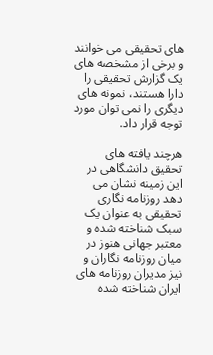های تحقیقی می خوانند و برخی از مشخصه های یک گزارش تحقیقی را دارا هستند، نمونه های دیگری را نمی توان مورد توجه قرار داد.

هرچند یافته های تحقیق دانشگاهی در این زمینه نشان می دهد روزنامه نگاری تحقیقی به عنوان یک سبک شناخته شده و معتبر جهانی هنوز در میان روزنامه نگاران و نیز مدیران روزنامه های ایران شناخته شده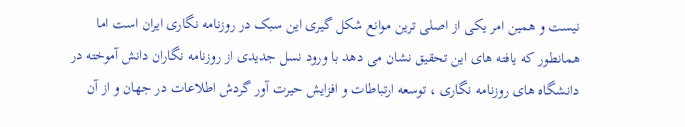نیست و همین امر یکی از اصلی ترین موانع شکل گیری این سبک در روزنامه نگاری ایران است اما همانطور که یافته های این تحقیق نشان می دهد با ورود نسل جدیدی از روزنامه نگاران دانش آموخته در دانشگاه های روزنامه نگاری ، توسعه ارتباطات و افزایش حیرت آور گردش اطلاعات در جهان و از آن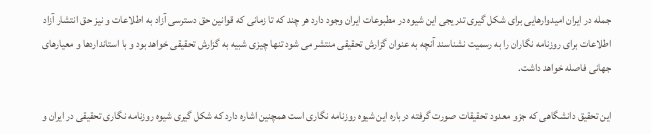جمله در ایران امیدوارهایی برای شکل گیری تدریجی این شیوه در مطبوعات ایران وجود دارد هر چند که تا زمانی که قوانین حق دسترسی آزاد به اطلاعات و نیز حق انتشار آزاد اطلاعات برای روزنامه نگاران را به رسمیت نشناسند آنچه به عنوان گزارش تحقیقی منتشر می شود تنها چیزی شبیه به گزارش تحقیقی خواهد بود و با استانداردها و معیارهای جهانی فاصله خواهد داشت.

این تحقیق دانشگاهی که جزو معدود تحقیقات صورت گرفته درباره این شیوه روزنامه نگاری است همچنین اشاره دارد که شکل گیری شیوه روزنامه نگاری تحقیقی در ایران و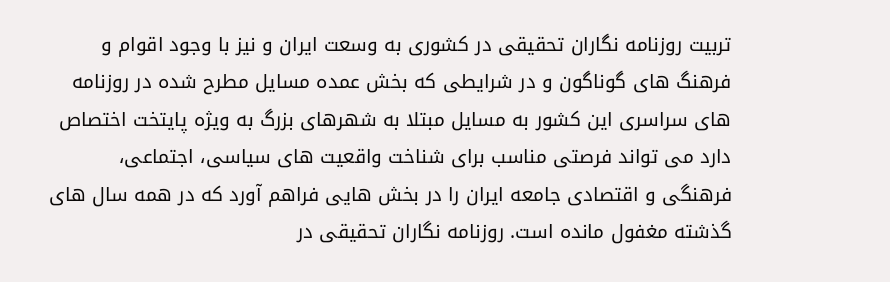تربیت روزنامه نگاران تحقیقی در کشوری به وسعت ایران و نیز با وجود اقوام و فرهنگ های گوناگون و در شرایطی که بخش عمده مسایل مطرح شده در روزنامه های سراسری این کشور به مسایل مبتلا به شهرهای بزرگ به ویژه پایتخت اختصاص دارد می تواند فرصتی مناسب برای شناخت واقعیت های سیاسی، اجتماعی، فرهنگی و اقتصادی جامعه ایران را در بخش هایی فراهم آورد که در همه سال های گذشته مغفول مانده است. روزنامه نگاران تحقیقی در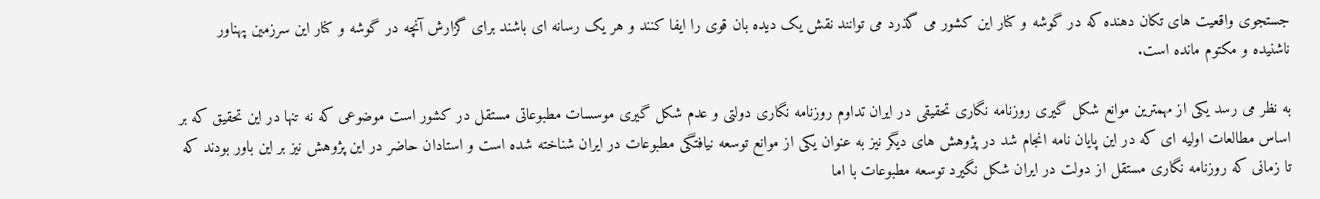جستجوی واقعیت های تکان دهنده که در گوشه و کنار این کشور می گذرد می توانند نقش یک دیده بان قوی را ایفا کنند و هر یک رسانه ای باشند برای گزارش آنچه در گوشه و کنار این سرزمین پهناور ناشنیده و مکتوم مانده است.

به نظر می رسد یکی از مهمترین موانع شکل گیری روزنامه نگاری تحقیقی در ایران تداوم روزنامه نگاری دولتی و عدم شکل گیری موسسات مطبوعاتی مستقل در کشور است موضوعی که نه تنها در این تحقیق که بر اساس مطالعات اولیه ای که در این پایان نامه انجام شد در پژوهش های دیگر نیز به عنوان یکی از موانع توسعه نیافتگی مطبوعات در ایران شناخته شده است و استادان حاضر در این پژوهش نیز بر این باور بودند که تا زمانی که روزنامه نگاری مستقل از دولت در ایران شکل نگیرد توسعه مطبوعات با اما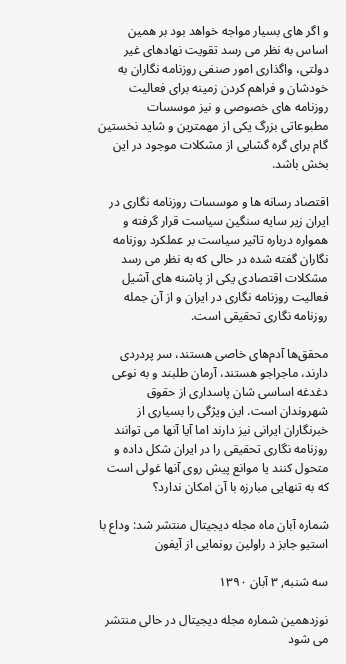و اگر های بسیار مواجه خواهد بود بر همین اساس به نظر می رسد تقویت نهادهای غیر دولتی، واگذاری امور صنفی روزنامه نگاران به خودشان و فراهم کردن زمینه برای فعالیت روزنامه های خصوصی و نیز موسسات مطبوعاتی بزرگ یکی از مهمترین و شاید نخستین گام برای گره گشایی از مشکلات موجود در این بخش باشد.

اقتصاد رسانه ها و موسسات روزنامه نگاری در ایران زیر سایه سنگین سیاست قرار گرفته و همواره درباره تاثیر سیاست بر عملکرد روزنامه نگاران گفته شده در حالی که به نظر می رسد مشکلات اقتصادی یکی از پاشنه های آشیل فعالیت روزنامه نگاری در ایران و از آن جمله روزنامه نگاری تحقیقی است.

محقق‌ها آدم‌های خاصی هستند، سر پردردی دارند، ماجراجو هستند، آرمان طلبند و به نوعی دغدغه اساسی شان پاسداری از حقوق شهروندان است. این ویژگی را بسیاری از خبرنگاران ایرانی نیز دارند اما آیا آنها می توانند روزنامه نگاری تحقیقی را در ایران شکل داده و متحول کنند یا موانع پیش روی آنها غولی است که به تنهایی مبارزه با آن امکان ندارد؟

شماره آبان ماه مجله دیجیتال منتشر شد: وداع با استیو جابز د راولین رونمایی از آیفون

سه شنبه, ۳ آبان ۱۳۹۰

نوزدهمین شماره مجله دیجیتال در حالی منتشر می شود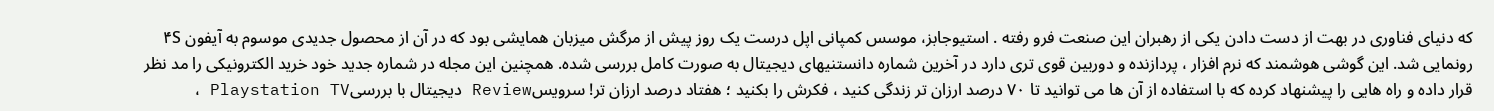که دنیای فناوری در بهت از دست دادن یکی از رهبران این صنعت فرو رفته . استیوجابز، موسس کمپانی اپل درست یک روز پیش از مرگش میزبان همایشی بود که در آن از محصول جدیدی موسوم به آیفون ۴S رونمایی شد. این گوشی هوشمند که نرم افزار ، پردازنده و دوربین قوی تری دارد در آخرین شماره دانستنیهای دیجیتال به صورت کامل بررسی شده. همچنین این مجله در شماره جدید خود خرید الکترونیکی را مد نظر قرار داده و راه هایی را پیشنهاد کرده که با استفاده از آن ها می توانید تا ۷۰ درصد ارزان تر زندگی کنید ، فکرش را بکنید ؛ هفتاد درصد ارزان تر! سرویسReview دیجیتال با بررسیPlaystation TV ،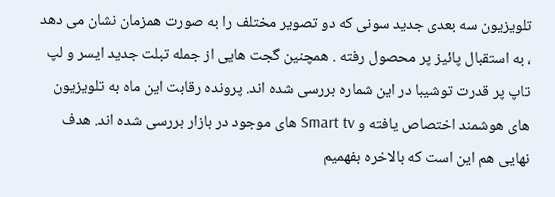تلویزیون سه بعدی جدید سونی که دو تصویر مختلف را به صورت همزمان نشان می دهد ، به استقبال پائیز پر محصول رفته . همچنین گجت هایی از جمله تبلت جدید ایسر و لپ تاپ پر قدرت توشیبا در این شماره بررسی شده اند. پرونده رقابت این ماه به تلویزیون های هوشمند اختصاص یافته و Smart tv های موجود در بازار بررسی شده اند. هدف نهایی هم این است که بالاخره بفهمیم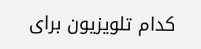کدام تلویزیون برای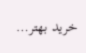خرید بهتر…